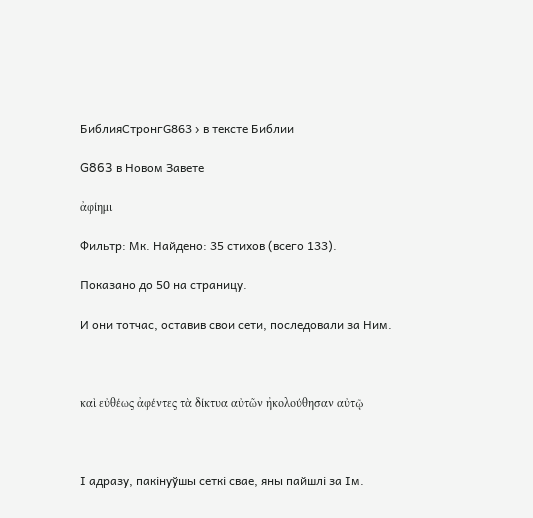БиблияСтронгG863 › в тексте Библии

G863 в Новом Завете

ἀφίημι

Фильтр: Мк. Найдено: 35 стихов (всего 133).

Показано до 50 на страницу.

И они тотчас, оставив свои сети, последовали за Ним.



καὶ εὐθέως ἀφέντες τὰ δίκτυα αὐτῶν ἠκολούθησαν αὐτῷ



І адразу, пакінуўшы сеткі свае, яны пайшлі за Ім.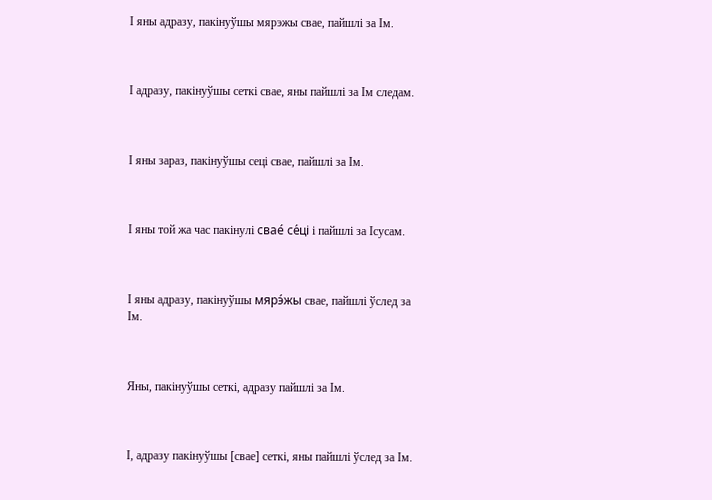І яны адразу, пакінуўшы мярэжы свае, пайшлі за Ім.



І адразу, пакінуўшы сеткі свае, яны пайшлі за Ім следам.



І яны зараз, пакінуўшы сеці свае, пайшлі за Ім.



І яны той жа час пакінулі свае́ се́ці і пайшлі за Ісусам.



І яны адразу, пакінуўшы мярэ́жы свае, пайшлі ўслед за Ім.



Яны, пакінуўшы сеткі, адразу пайшлі за Ім.



І, адразу пакінуўшы [свае] сеткі, яны пайшлі ўслед за Ім.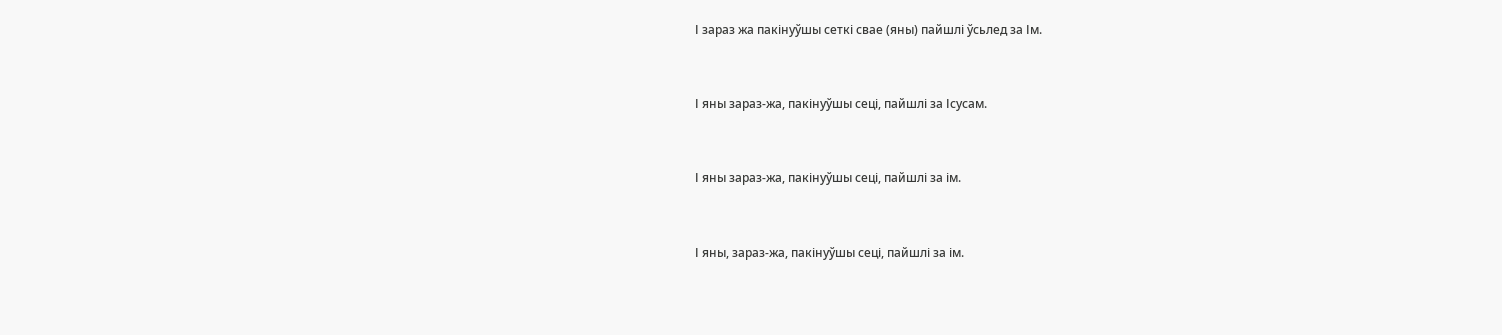І зараз жа пакінуўшы сеткі свае (яны) пайшлі ўсьлед за Ім.



І яны зараз-жа, пакінуўшы сеці, пайшлі за Ісусам.



І яны зараз-жа, пакінуўшы сеці, пайшлі за ім.



І яны, зараз-жа, пакінуўшы сеці, пайшлі за ім.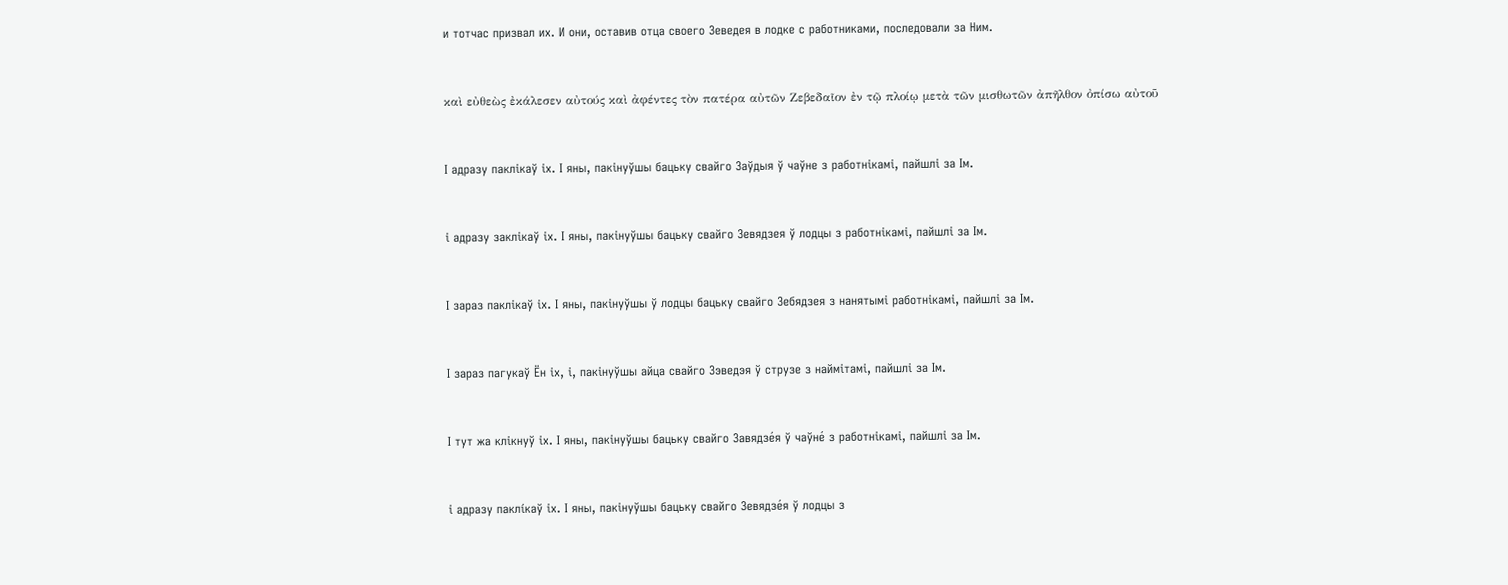и тотчас призвал их. И они, оставив отца своего Зеведея в лодке с работниками, последовали за Ним.



καὶ εὐθεὼς ἐκάλεσεν αὐτούς καὶ ἀφέντες τὸν πατέρα αὐτῶν Ζεβεδαῖον ἐν τῷ πλοίῳ μετὰ τῶν μισθωτῶν ἀπῆλθον ὀπίσω αὐτοῦ



І адразу паклікаў іх. І яны, пакінуўшы бацьку свайго Заўдыя ў чаўне з работнікамі, пайшлі за Ім.



і адразу заклікаў іх. І яны, пакінуўшы бацьку свайго Зевядзея ў лодцы з работнікамі, пайшлі за Ім.



І зараз паклікаў іх. І яны, пакінуўшы ў лодцы бацьку свайго Зебядзея з нанятымі работнікамі, пайшлі за Ім.



І зараз пагукаў Ён іх, і, пакінуўшы айца свайго Зэведэя ў струзе з наймітамі, пайшлі за Ім.



І тут жа клікнуў іх. І яны, пакінуўшы бацьку свайго Завядзе́я ў чаўне́ з работнікамі, пайшлі за Ім.



і адразу паклíкаў іх. І яны, пакінуўшы бацьку свайго Зевядзе́я ў лодцы з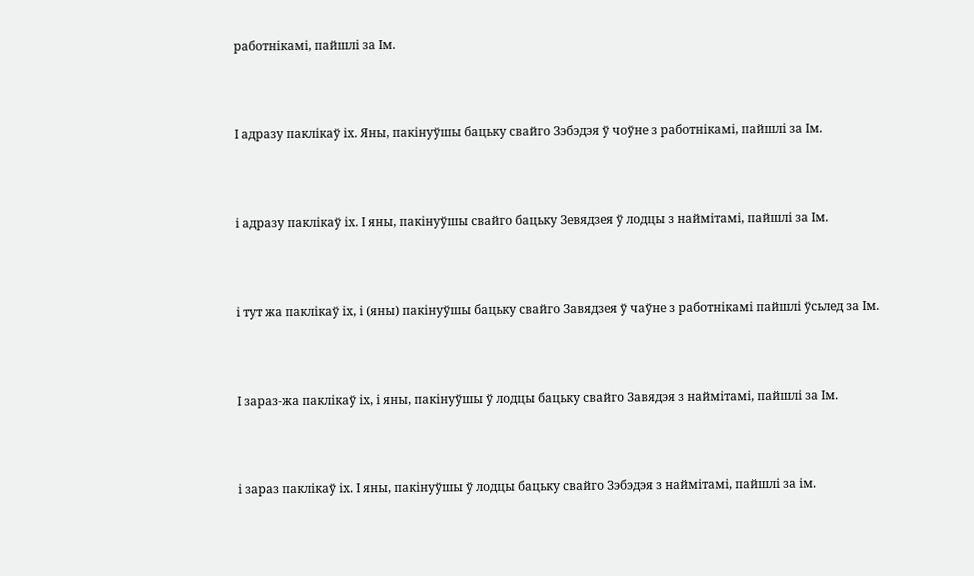работнікамі, пайшлі за Ім.



І адразу паклікаў іх. Яны, пакінуўшы бацьку свайго Зэбэдэя ў чоўне з работнікамі, пайшлі за Ім.



і адразу паклікаў іх. І яны, пакінуўшы свайго бацьку Зевядзея ў лодцы з наймітамі, пайшлі за Ім.



і тут жа паклікаў іх, і (яны) пакінуўшы бацьку свайго Завядзея ў чаўне з работнікамі пайшлі ўсьлед за Ім.



І зараз-жа паклікаў іх, і яны, пакінуўшы ў лодцы бацьку свайго Завядэя з наймітамі, пайшлі за Ім.



і зараз паклікаў іх. І яны, пакінуўшы ў лодцы бацьку свайго Зэбэдэя з наймітамі, пайшлі за ім.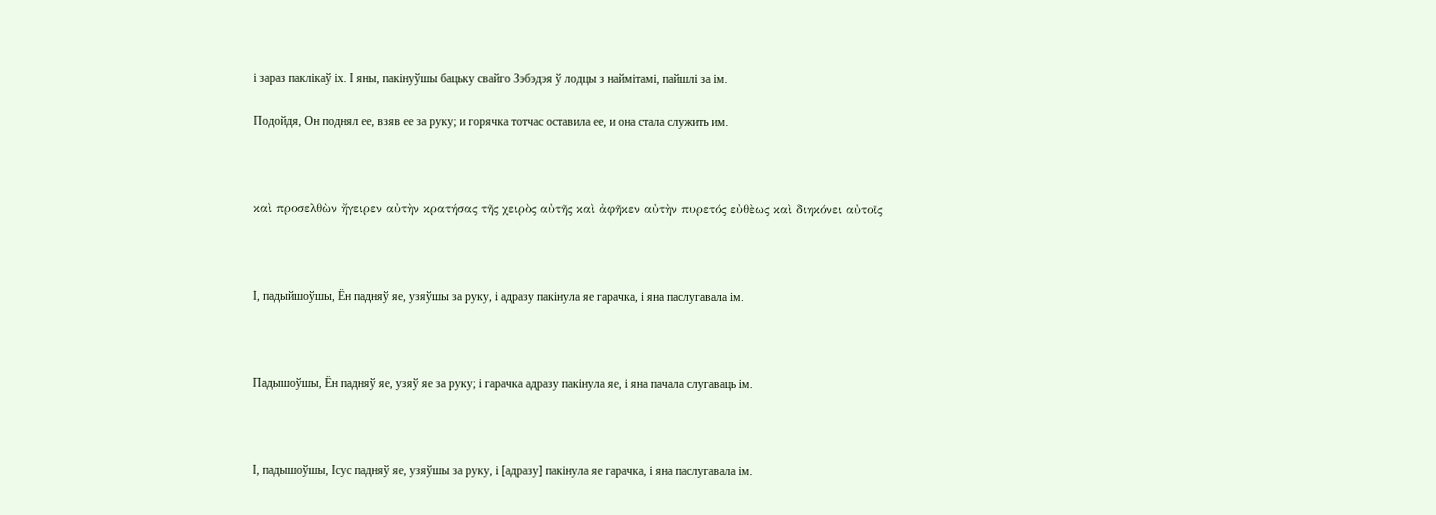і зараз паклікаў іх. І яны, пакінуўшы бацьку свайго Зэбэдэя ў лодцы з наймітамі, пайшлі за ім.

Подойдя, Он поднял ее, взяв ее за руку; и горячка тотчас оставила ее, и она стала служить им.



καὶ προσελθὼν ἤγειρεν αὐτὴν κρατήσας τῆς χειρὸς αὐτῆς καὶ ἀφῆκεν αὐτὴν πυρετός εὐθὲως καὶ διηκόνει αὐτοῖς



І, падыйшоўшы, Ён падняў яе, узяўшы за руку, і адразу пакінула яе гарачка, і яна паслугавала ім.



Падышоўшы, Ён падняў яе, узяў яе за руку; і гарачка адразу пакінула яе, і яна пачала слугаваць ім.



І, падышоўшы, Ісус падняў яе, узяўшы за руку, і [адразу] пакінула яе гарачка, і яна паслугавала ім.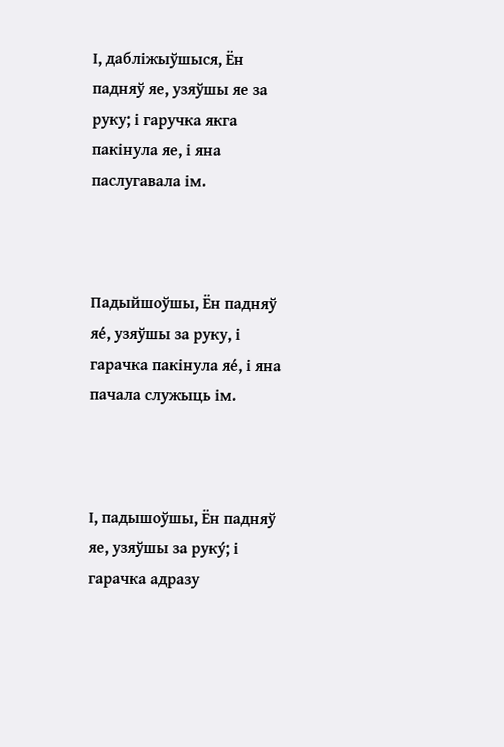І, дабліжыўшыся, Ён падняў яе, узяўшы яе за руку; і гаручка якга пакінула яе, і яна паслугавала ім.



Падыйшоўшы, Ён падняў яе́, узяўшы за руку, і гарачка пакінула яе́, і яна пачала служыць ім.



І, падышоўшы, Ён падняў яе, узяўшы за руку́; і гарачка адразу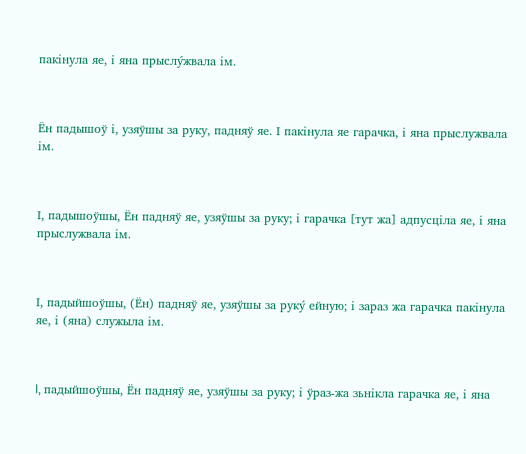пакінула яе, і яна прыслу́жвала ім.



Ён падышоў і, узяўшы за руку, падняў яе. І пакінула яе гарачка, і яна прыслужвала ім.



І, падышоўшы, Ён падняў яе, узяўшы за руку; і гарачка [тут жа] адпусціла яе, і яна прыслужвала ім.



І, падыйшоўшы, (Ён) падняў яе, узяўшы за руку́ ейную; і зараз жа гарачка пакінула яе, і (яна) служыла ім.



I, падыйшоўшы, Ён падняў яе, узяўшы за руку; і ўраз-жа зьнікла гарачка яе, і яна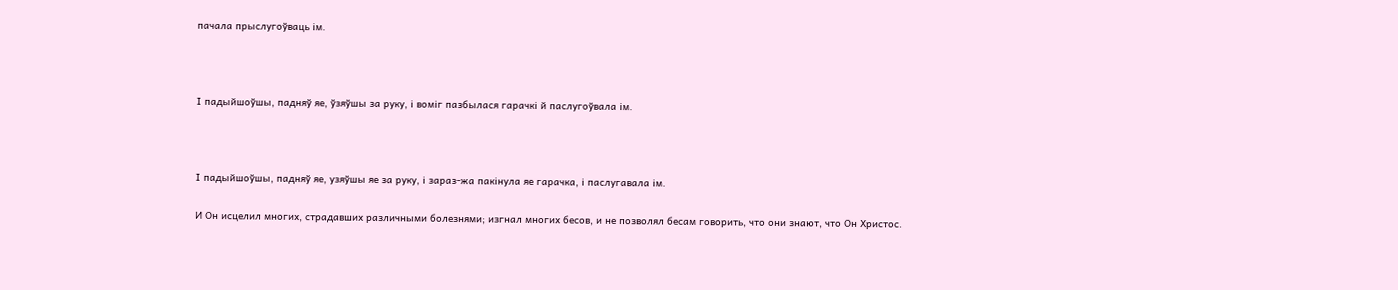пачала прыслугоўваць ім.



І падыйшоўшы, падняў яе, ўзяўшы за руку, і воміг пазбылася гарачкі й паслугоўвала ім.



І падыйшоўшы, падняў яе, узяўшы яе за руку, і зараз-жа пакінула яе гарачка, і паслугавала ім.

И Он исцелил многих, страдавших различными болезнями; изгнал многих бесов, и не позволял бесам говорить, что они знают, что Он Христос.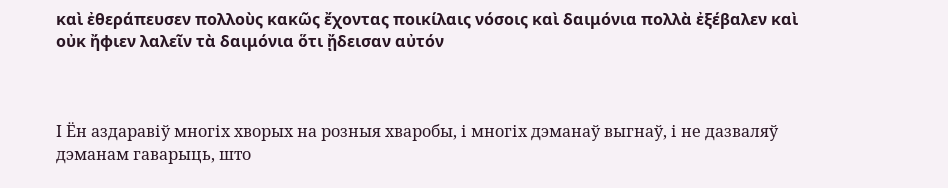καὶ ἐθεράπευσεν πολλοὺς κακῶς ἔχοντας ποικίλαις νόσοις καὶ δαιμόνια πολλὰ ἐξέβαλεν καὶ οὐκ ἤφιεν λαλεῖν τὰ δαιμόνια ὅτι ᾔδεισαν αὐτόν



І Ён аздаравіў многіх хворых на розныя хваробы, і многіх дэманаў выгнаў, і не дазваляў дэманам гаварыць, што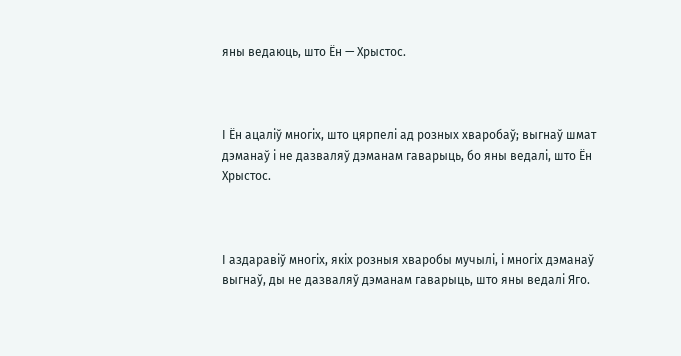яны ведаюць, што Ён — Хрыстос.



І Ён ацаліў многіх, што цярпелі ад розных хваробаў; выгнаў шмат дэманаў і не дазваляў дэманам гаварыць, бо яны ведалі, што Ён Хрыстос.



І аздаравіў многіх, якіх розныя хваробы мучылі, і многіх дэманаў выгнаў, ды не дазваляў дэманам гаварыць, што яны ведалі Яго.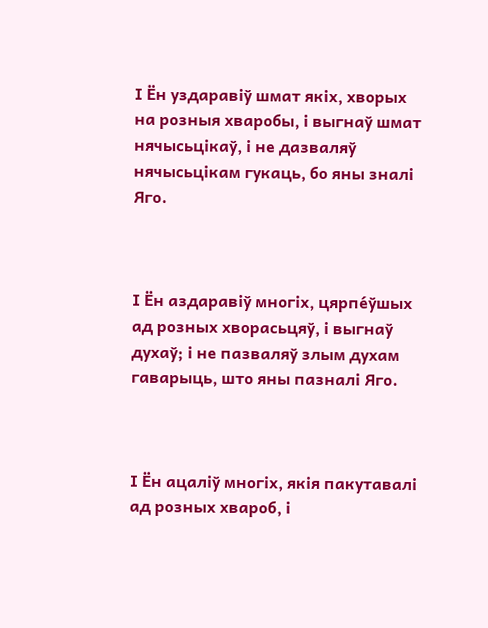І Ён уздаравіў шмат якіх, хворых на розныя хваробы, і выгнаў шмат нячысьцікаў, і не дазваляў нячысьцікам гукаць, бо яны зналі Яго.



І Ён аздаравіў многіх, цярпе́ўшых ад розных хворасьцяў, і выгнаў духаў; і не пазваляў злым духам гаварыць, што яны пазналі Яго.



І Ён ацаліў многіх, якія пакутавалі ад розных хвароб, і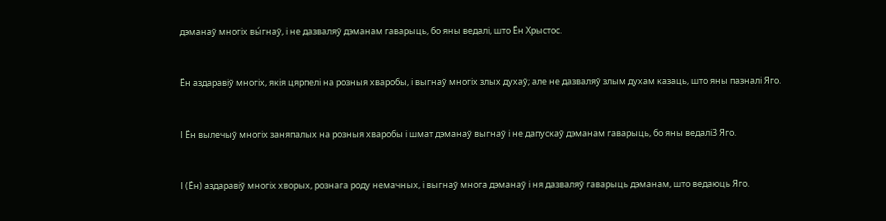дэманаў многіх вы́гнаў, і не дазваляў дэманам гаварыць, бо яны ведалі, што Ён Хрыстос.



Ён аздаравіў многіх, якія цярпелі на розныя хваробы, і выгнаў многіх злых духаў; але не дазваляў злым духам казаць, што яны пазналі Яго.



І Ён вылечыў многіх заняпалых на розныя хваробы і шмат дэманаў выгнаў і не дапускаў дэманам гаварыць, бо яны ведалі3 Яго.



І (Ён) аздаравіў многіх хворых, рознага роду немачных, і выгнаў многа дэманаў і ня дазваляў гаварыць дэманам, што ведаюць Яго.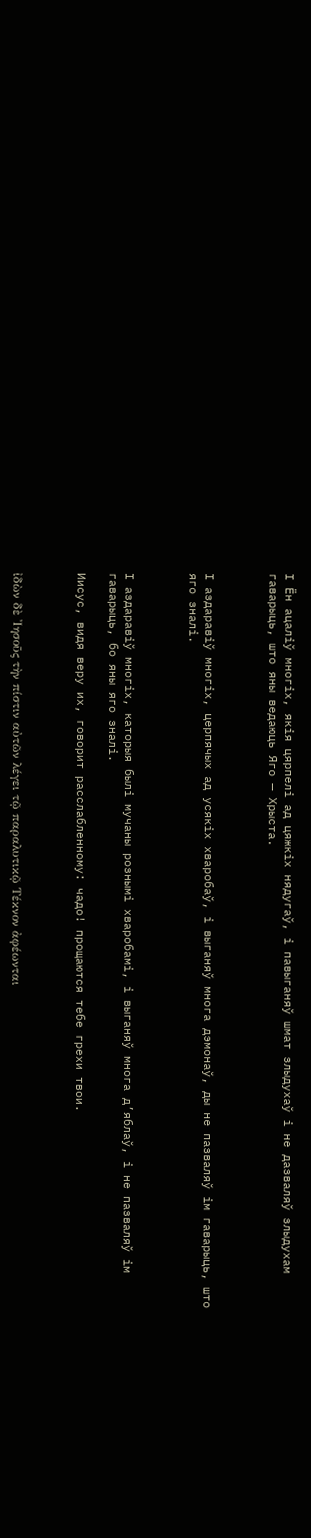І Ён ацаліў многіх, якія цярпелі ад цяжкіх нядугаў, і павыганяў шмат злыдухаў і не дазваляў злыдухам гаварыць, што яны ведаюць Яго — Хрыста.



І аздаравіў многіх, церпячых ад усякіх хваробаў, і выганяў многа дэмонаў, ды не пазваляў ім гаварыць, што яго зналі.



І аздаравіў многіх, каторыя былі мучаны рознымі хваробамі, і выганяў многа д’яблаў, і не пазваляў ім гаварыць, бо яны яго зналі.

Иисус, видя веру их, говорит расслабленному: чадо! прощаются тебе грехи твои.



ἰδὼν δὲ Ἰησοῦς τὴν πίστιν αὐτῶν λέγει τῷ παραλυτικῷ Τέκνον ἀφέωνται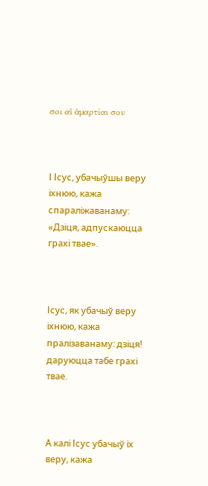σοι αἱ ἁμαρτίαι σου



І Ісус, убачыўшы веру іхнюю, кажа спараліжаванаму: «Дзіця, адпускаюцца грахі твае».



Ісус, як убачыў веру іхнюю, кажа пралізаванаму: дзіця! даруюцца табе грахі твае.



А калі Ісус убачыў іх веру, кажа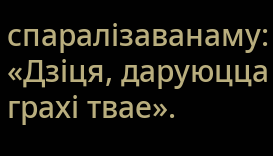спаралізаванаму: «Дзіця, даруюцца грахі твае».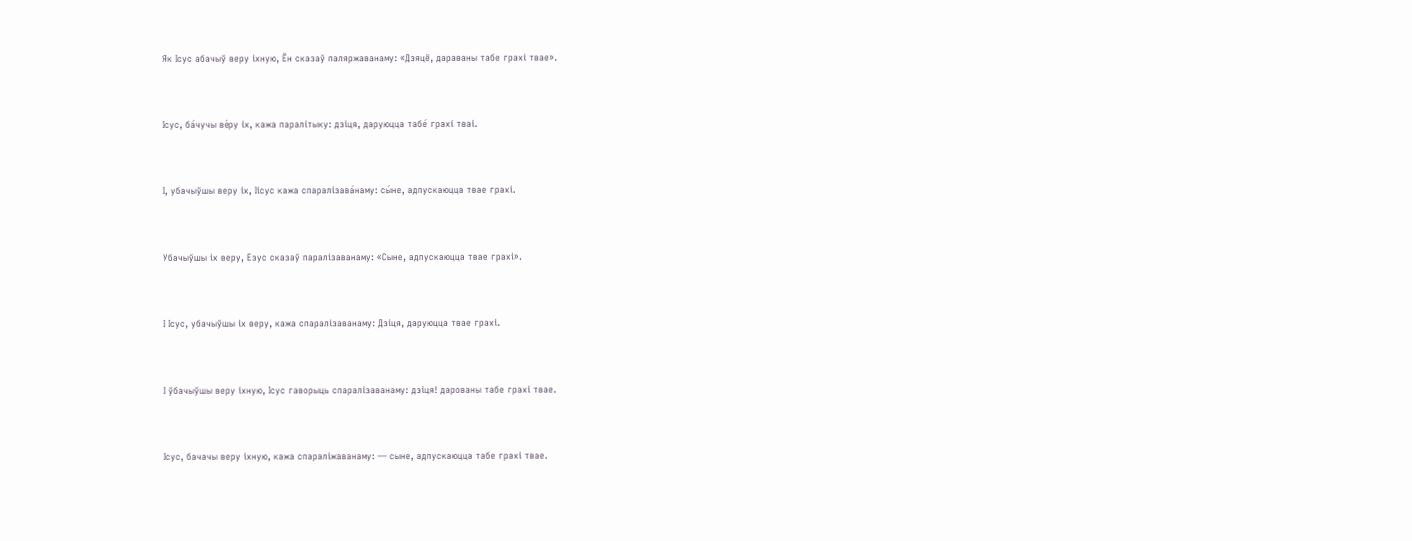Як Ісус абачыў веру іхную, Ён сказаў паляржаванаму: «Дзяцё, дараваны табе грахі твае».



Ісус, ба́чучы ве́ру іх, кажа паралітыку: дзіця, даруюцца табе́ грахí тваі.



І, убачыўшы веру іх, Іісус кажа спаралізава́наму: сы́не, адпускаюцца твае грахі.



Убачыўшы іх веру, Езус сказаў паралізаванаму: «Сыне, адпускаюцца твае грахі».



І Ісус, убачыўшы іх веру, кажа спаралізаванаму: Дзіця, даруюцца твае грахі.



І ўбачыўшы веру іхную, Ісус гаворыць спаралізаванаму: дзіця! дарованы табе грахі твае.



Ісус, бачачы веру іхную, кажа спараліжаванаму: — сыне, адпускаюцца табе грахі твае.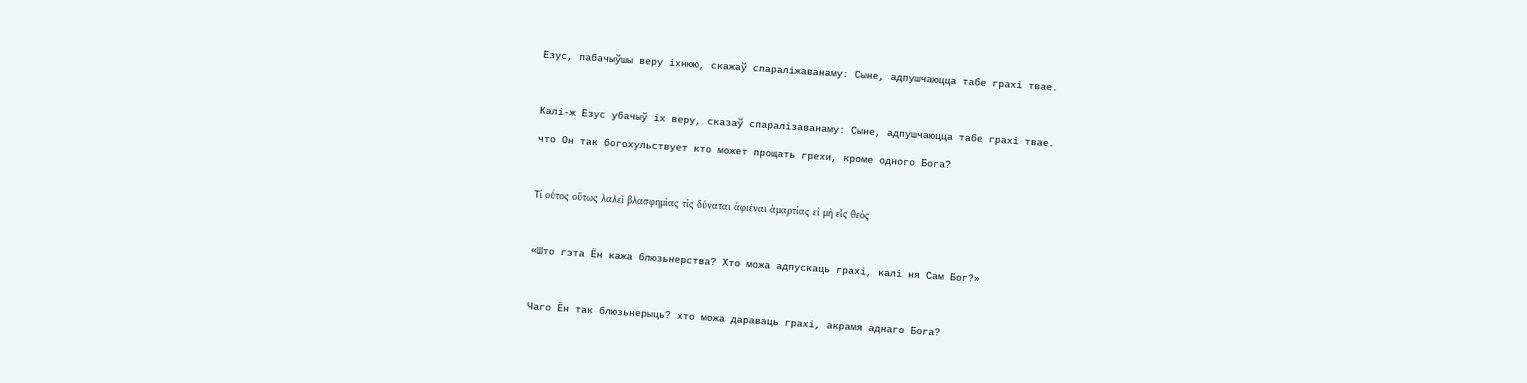Езус, пабачыўшы веру іхнюю, скажаў спараліжаванаму: Сыне, адпушчаюцца табе грахі твае.



Калі-ж Езус убачыў іх веру, сказаў спаралізаванаму: Сыне, адпушчаюцца табе грахі твае.

что Он так богохульствует кто может прощать грехи, кроме одного Бога?



Τί οὗτος οὕτως λαλεῖ βλασφημὶας τίς δύναται ἀφιέναι ἁμαρτίας εἰ μὴ εἷς θεός



«Што гэта Ён кажа блюзьнерства? Хто можа адпускаць грахі, калі ня Сам Бог?»



Чаго Ён так блюзьнерыць? хто можа дараваць грахі, акрамя аднаго Бога?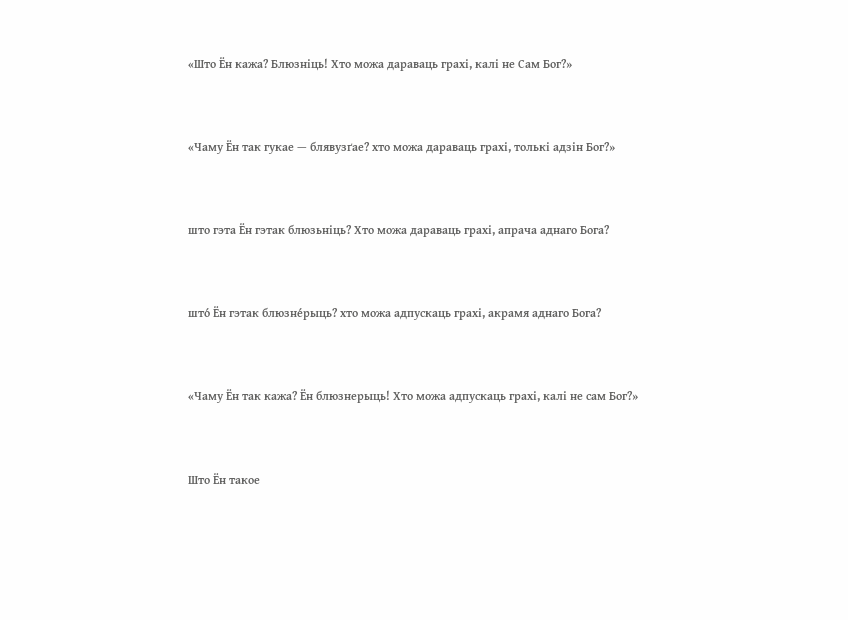«Што Ён кажа? Блюзніць! Хто можа дараваць грахі, калі не Сам Бог?»



«Чаму Ён так гукае — блявузґае? хто можа дараваць грахі, толькі адзін Бог?»



што гэта Ён гэтак блюзьніць? Хто можа дараваць грахі, апрача аднаго Бога?



што́ Ён гэтак блюзне́рыць? хто можа адпускаць грахі, акрамя аднаго Бога?



«Чаму Ён так кажа? Ён блюзнерыць! Хто можа адпускаць грахі, калі не сам Бог?»



Што Ён такое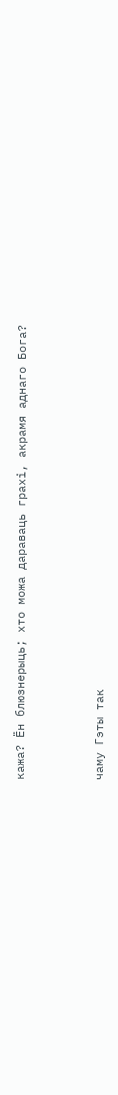кажа? Ён блюзнерыць; хто можа дараваць грахі, акрамя аднаго Бога?



чаму Гэты так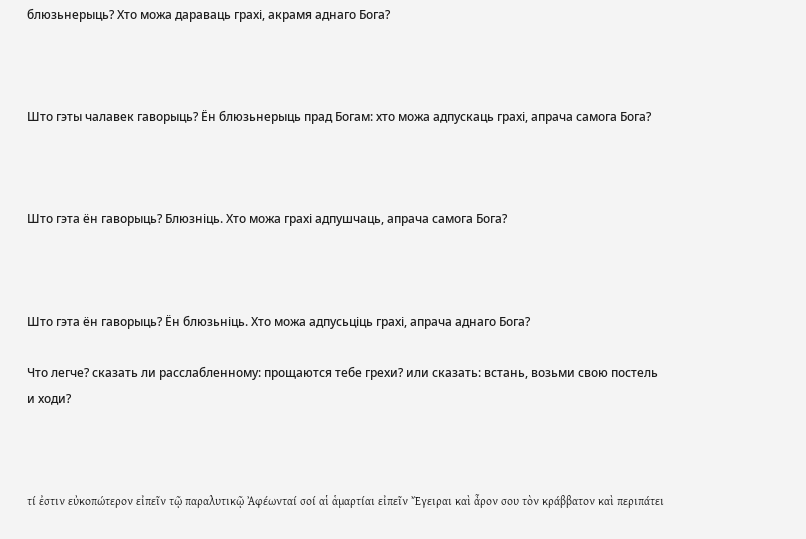блюзьнерыць? Хто можа дараваць грахі, акрамя аднаго Бога?



Што гэты чалавек гаворыць? Ён блюзьнерыць прад Богам: хто можа адпускаць грахі, апрача самога Бога?



Што гэта ён гаворыць? Блюзніць. Хто можа грахі адпушчаць, апрача самога Бога?



Што гэта ён гаворыць? Ён блюзьніць. Хто можа адпусьціць грахі, апрача аднаго Бога?

Что легче? сказать ли расслабленному: прощаются тебе грехи? или сказать: встань, возьми свою постель и ходи?



τί ἐστιν εὐκοπώτερον εἰπεῖν τῷ παραλυτικῷ Ἀφέωνταί σοί αἱ ἁμαρτίαι εἰπεῖν Ἔγειραι καὶ ἆρον σου τὸν κράββατον καὶ περιπάτει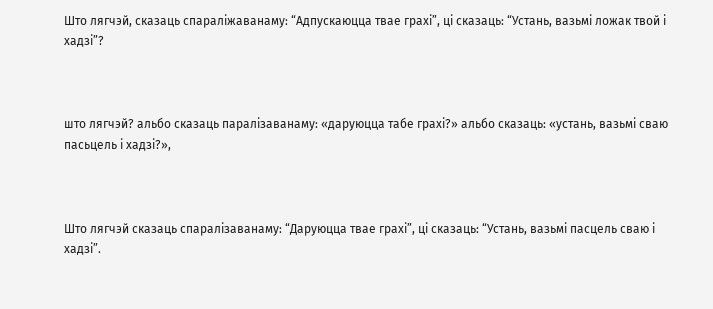Што лягчэй, сказаць спараліжаванаму: “Адпускаюцца твае грахі”, ці сказаць: “Устань, вазьмі ложак твой і хадзі”?



што лягчэй? альбо сказаць паралізаванаму: «даруюцца табе грахі?» альбо сказаць: «устань, вазьмі сваю пасьцель і хадзі?»,



Што лягчэй сказаць спаралізаванаму: “Даруюцца твае грахі”, ці сказаць: “Устань, вазьмі пасцель сваю і хадзі”.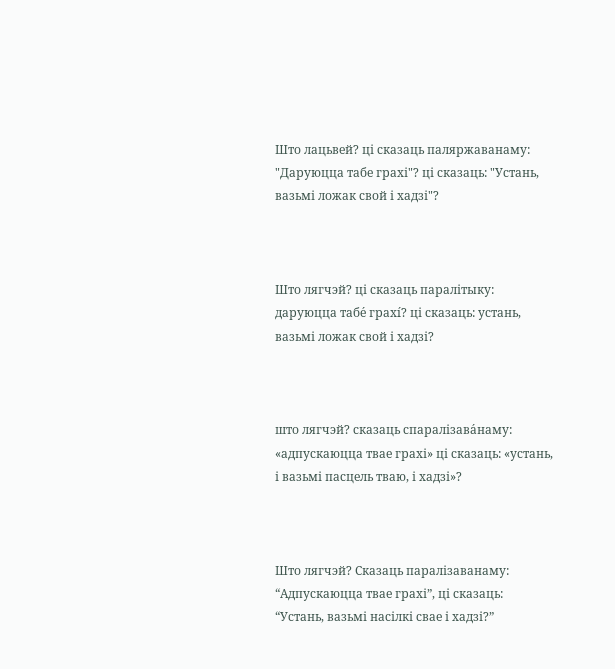Што лацьвей? ці сказаць паляржаванаму: "Даруюцца табе грахі"? ці сказаць: "Устань, вазьмі ложак свой і хадзі"?



Што лягчэй? ці сказаць паралітыку: даруюцца табе́ грахí? ці сказаць: устань, вазьмі ложак свой і хадзі?



што лягчэй? сказаць спаралізава́наму: «адпускаюцца твае грахі» ці сказаць: «устань, і вазьмі пасцель тваю, і хадзі»?



Што лягчэй? Сказаць паралізаванаму: “Адпускаюцца твае грахі”, ці сказаць: “Устань, вазьмі насілкі свае і хадзі?”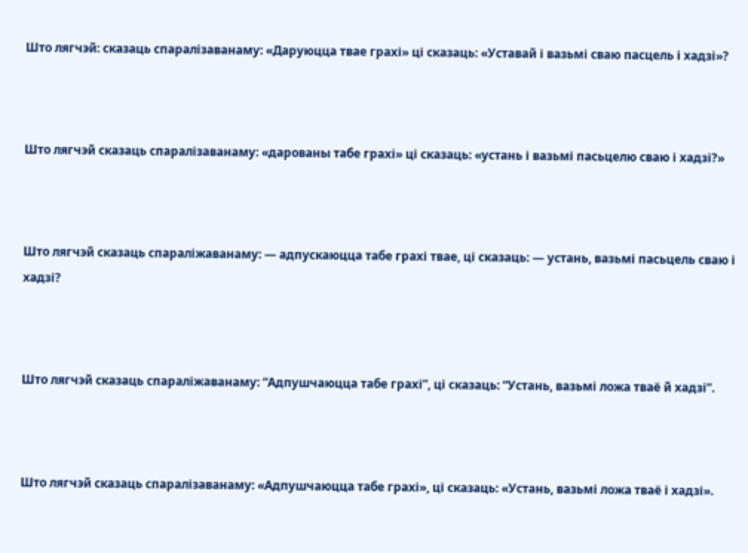Што лягчэй: сказаць спаралізаванаму: «Даруюцца твае грахі» ці сказаць: «Уставай і вазьмі сваю пасцель і хадзі»?



Што лягчэй сказаць спаралізаванаму: «дарованы табе грахі» ці сказаць: «устань і вазьмі пасьцелю сваю і хадзі?»



Што лягчэй сказаць спараліжаванаму: — адпускаюцца табе грахі твае, ці сказаць: — устань, вазьмі пасьцель сваю і хадзі?



Што лягчэй сказаць спараліжаванаму: “Адпушчаюцца табе грахі”, ці сказаць: “Устань, вазьмі ложа тваё й хадзі”.



Што лягчэй сказаць спаралізаванаму: «Адпушчаюцца табе грахі», ці сказаць: «Устань, вазьмі ложа тваё і хадзі».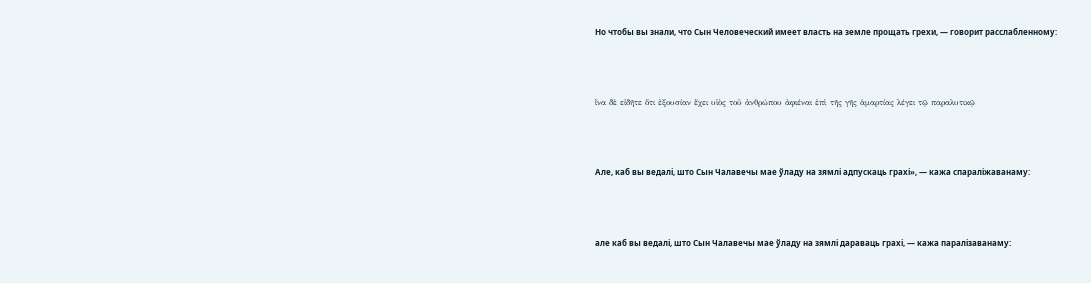Но чтобы вы знали, что Сын Человеческий имеет власть на земле прощать грехи, — говорит расслабленному:



ἵνα δὲ εἰδῆτε ὅτι ἐξουσίαν ἔχει υἱὸς τοῦ ἀνθρώπου ἀφιέναι ἐπὶ τῆς γῆς ἁμαρτίας λέγει τῷ παραλυτικῷ



Але, каб вы ведалі, што Сын Чалавечы мае ўладу на зямлі адпускаць грахі», — кажа спараліжаванаму:



але каб вы ведалі, што Сын Чалавечы мае ўладу на зямлі дараваць грахі, — кажа паралізаванаму: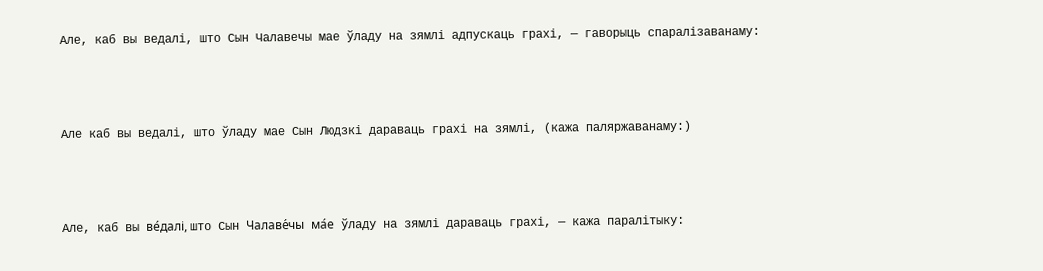Але, каб вы ведалі, што Сын Чалавечы мае ўладу на зямлі адпускаць грахі, — гаворыць спаралізаванаму:



Але каб вы ведалі, што ўладу мае Сын Людзкі дараваць грахі на зямлі, (кажа паляржаванаму:)



Але, каб вы ве́далі, што Сын Чалаве́чы ма́е ўладу на зямлі дараваць грахі, — кажа паралітыку: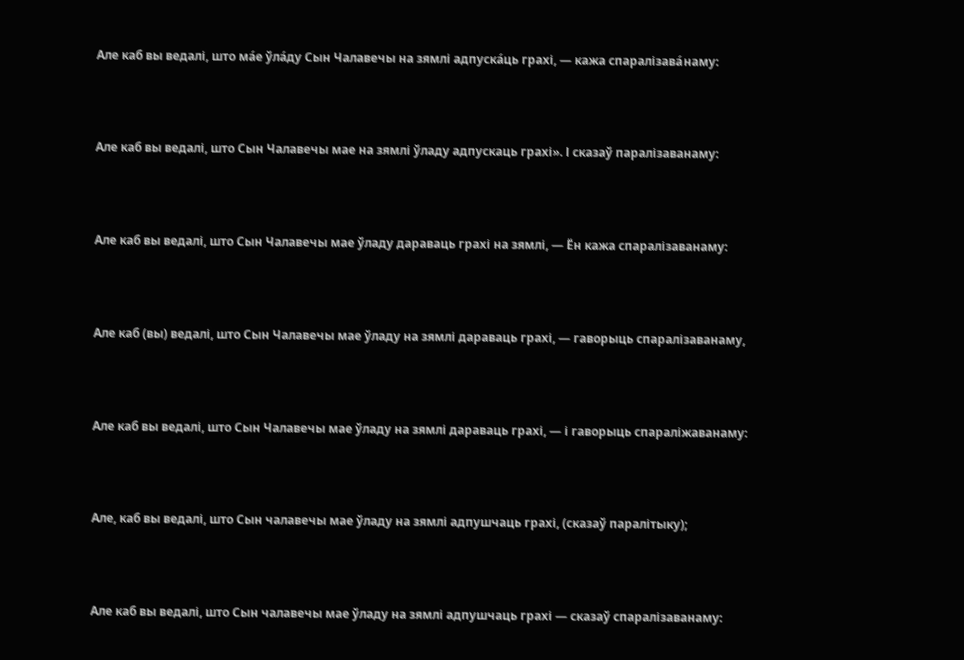Але каб вы ведалі, што ма́е ўла́ду Сын Чалавечы на зямлі адпуска́ць грахі, — кажа спаралізава́наму:



Але каб вы ведалі, што Сын Чалавечы мае на зямлі ўладу адпускаць грахі». І сказаў паралізаванаму:



Але каб вы ведалі, што Сын Чалавечы мае ўладу дараваць грахі на зямлі, — Ён кажа спаралізаванаму:



Але каб (вы) ведалі, што Сын Чалавечы мае ўладу на зямлі дараваць грахі, — гаворыць спаралізаванаму,



Але каб вы ведалі, што Сын Чалавечы мае ўладу на зямлі дараваць грахі, — і гаворыць спараліжаванаму:



Але, каб вы ведалі, што Сын чалавечы мае ўладу на зямлі адпушчаць грахі, (сказаў паралітыку);



Але каб вы ведалі, што Сын чалавечы мае ўладу на зямлі адпушчаць грахі — сказаў спаралізаванаму: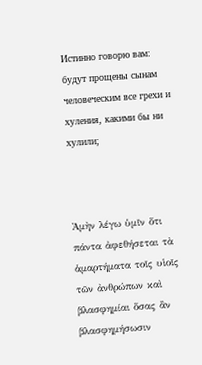Истинно говорю вам: будут прощены сынам человеческим все грехи и хуления, какими бы ни хулили;



Ἀμὴν λέγω ὑμῖν ὅτι πάντα ἀφεθήσεται τὰ ἁμαρτήματα τοῖς υἱοῖς τῶν ἀνθρώπων καὶ βλασφημίαι ὅσας ἂν βλασφημήσωσιν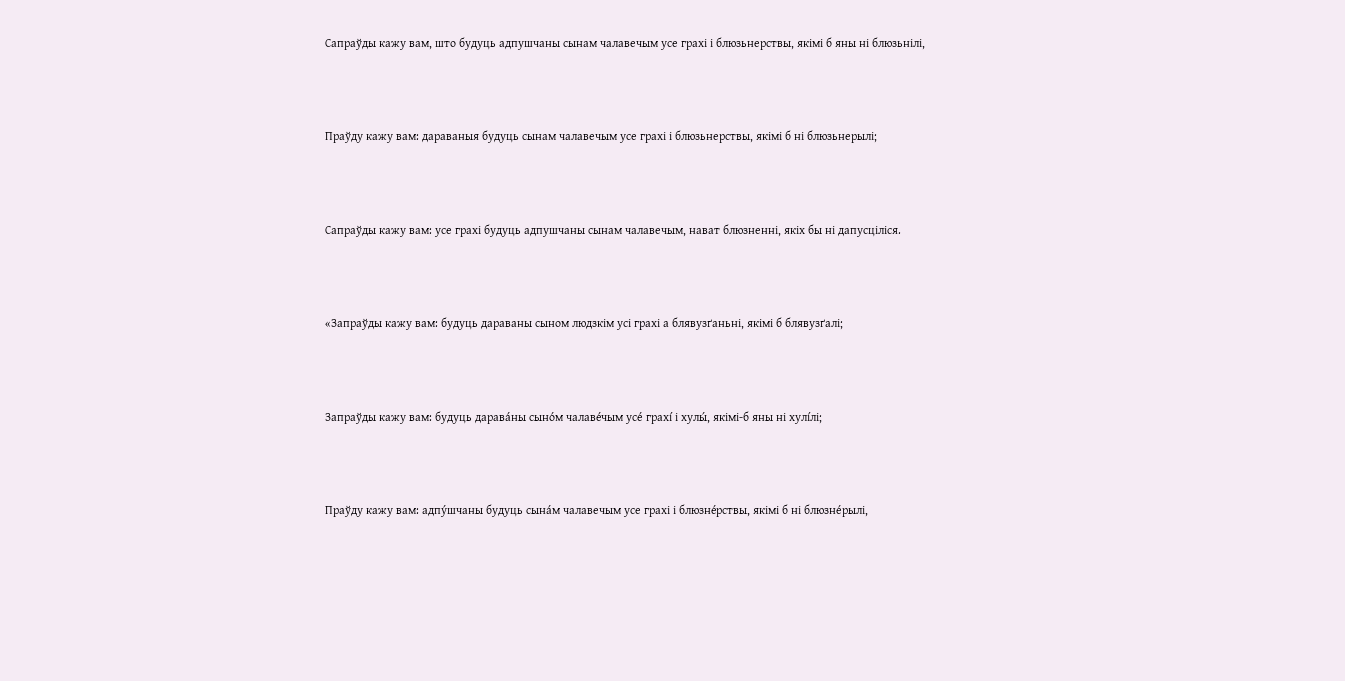Сапраўды кажу вам, што будуць адпушчаны сынам чалавечым усе грахі і блюзьнерствы, якімі б яны ні блюзьнілі,



Праўду кажу вам: дараваныя будуць сынам чалавечым усе грахі і блюзьнерствы, якімі б ні блюзьнерылі;



Сапраўды кажу вам: усе грахі будуць адпушчаны сынам чалавечым, нават блюзненні, якіх бы ні дапусціліся.



«Запраўды кажу вам: будуць дараваны сыном людзкім усі грахі а блявузґаньні, якімі б блявузґалі;



Запраўды кажу вам: будуць дарава́ны сыно́м чалаве́чым усе́ грахí і хулы́, якімі-б яны ні хулíлі;



Праўду кажу вам: адпу́шчаны будуць сына́м чалавечым усе грахі і блюзне́рствы, якімі б ні блюзне́рылі,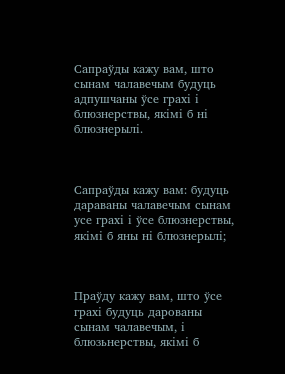Сапраўды кажу вам, што сынам чалавечым будуць адпушчаны ўсе грахі і блюзнерствы, якімі б ні блюзнерылі.



Сапраўды кажу вам: будуць дараваны чалавечым сынам усе грахі і ўсе блюзнерствы, якімі б яны ні блюзнерылі;



Праўду кажу вам, што ўсе грахі будуць дарованы сынам чалавечым, і блюзьнерствы, якімі б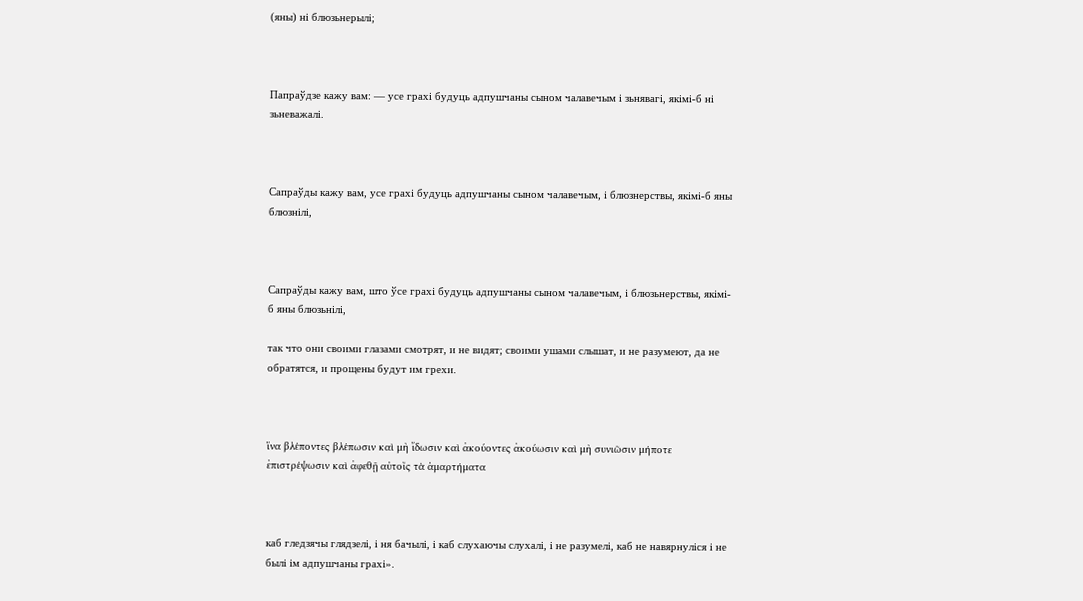(яны) ні блюзьнерылі;



Папраўдзе кажу вам: — усе грахі будуць адпушчаны сыном чалавечым і зьнявагі, якімі-б ні зьневажалі.



Сапраўды кажу вам, усе грахі будуць адпушчаны сыном чалавечым, і блюзнерствы, якімі-б яны блюзнілі,



Сапраўды кажу вам, што ўсе грахі будуць адпушчаны сыном чалавечым, і блюзьнерствы, якімі-б яны блюзьнілі,

так что они своими глазами смотрят, и не видят; своими ушами слышат, и не разумеют, да не обратятся, и прощены будут им грехи.



ἵνα βλέποντες βλέπωσιν καὶ μὴ ἴδωσιν καὶ ἀκούοντες ἀκούωσιν καὶ μὴ συνιῶσιν μήποτε ἐπιστρέψωσιν καὶ ἀφεθῇ αὐτοῖς τὰ ἁμαρτήματα



каб гледзячы глядзелі, і ня бачылі, і каб слухаючы слухалі, і не разумелі, каб не навярнуліся і не былі ім адпушчаны грахі».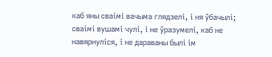каб яны сваімі вачыма глядзелі, і ня ўбачылі; сваімі вушамі чулі, і не ўразумелі, каб не навярнуліся, і не дараваны былі ім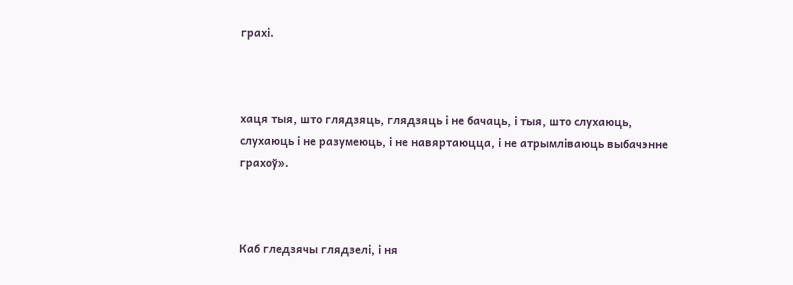грахі.



хаця тыя, што глядзяць, глядзяць і не бачаць, і тыя, што слухаюць, слухаюць і не разумеюць, і не навяртаюцца, і не атрымліваюць выбачэнне грахоў».



Каб гледзячы глядзелі, і ня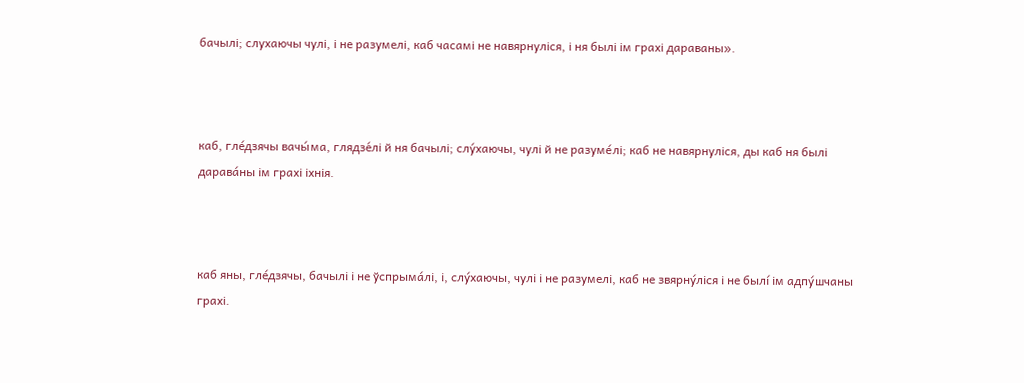бачылі; слухаючы чулі, і не разумелі, каб часамі не навярнуліся, і ня былі ім грахі дараваны».



каб, гле́дзячы вачы́ма, глядзе́лі й ня бачылі; слу́хаючы, чулі й не разуме́лі; каб не навярнуліся, ды каб ня былі дарава́ны ім грахі іхнія.



каб яны, гле́дзячы, бачылі і не ўспрыма́лі, і, слу́хаючы, чулі і не разумелі, каб не звярну́ліся і не былí ім адпу́шчаны грахі.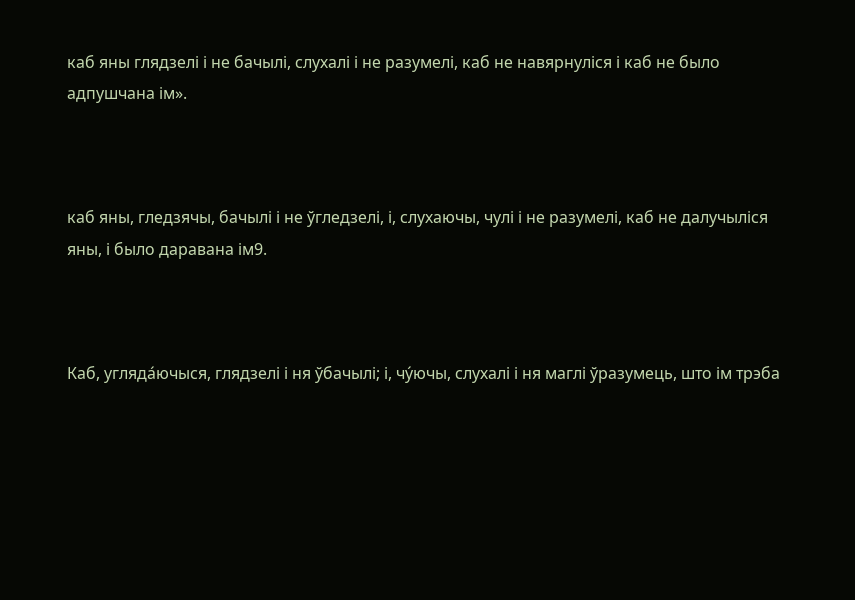каб яны глядзелі і не бачылі, слухалі і не разумелі, каб не навярнуліся і каб не было адпушчана ім».



каб яны, гледзячы, бачылі і не ўгледзелі, і, слухаючы, чулі і не разумелі, каб не далучыліся яны, і было даравана ім9.



Каб, угляда́ючыся, глядзелі і ня ўбачылі; і, чу́ючы, слухалі і ня маглі ўразумець, што ім трэба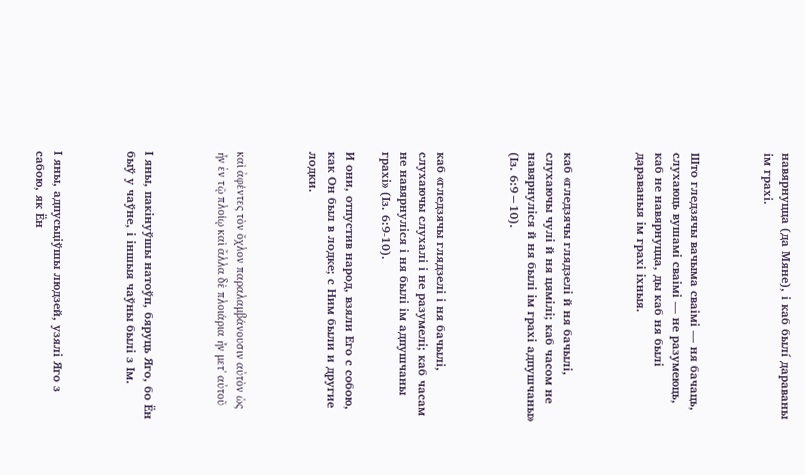навярнуцца (да Мяне), і каб былí дараваны ім грахі.



Што гледзячы вачыма сваімі — ня бачаць, слухаюць вушамі сваімі — не разумеюць, каб не навярнуцца, ды каб ня былі дараваныя ім грахі іхныя.



каб «гледзячы глядзелі й ня бачылі, слухаючы чулі й ня цямілі; каб часом не навярнуліся й ня былі ім грахі адпушчаны» (Із. 6:9−10).



каб «гледзячы глядзелі і ня бачылі, слухаючы слухалі і не разумелі; каб часам не навярнуліся і ня былі ім адпушчаны грахі» (Із. 6:9-10).

И они, отпустив народ, взяли Его с собою, как Он был в лодке; с Ним были и другие лодки.



καὶ ἀφέντες τὸν ὄχλον παραλαμβάνουσιν αὐτὸν ὡς ἦν ἐν τῷ πλοίῳ καὶ ἄλλα δὲ πλοιάρια ἦν μετ' αὐτοῦ



І яны, пакінуўшы натоўп, бяруць Яго, бо Ён быў у чаўне, і іншыя чаўны былі з Ім.



І яны, адпусьціўшы людзей, узялі Яго з сабою, як Ён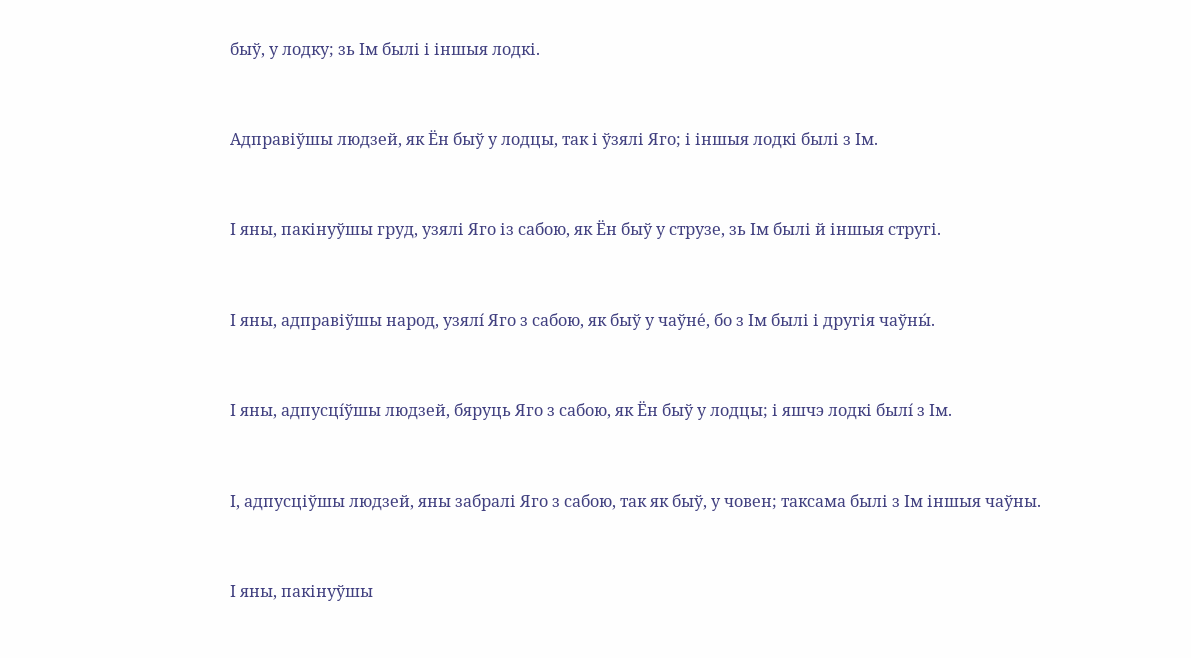быў, у лодку; зь Ім былі і іншыя лодкі.



Адправіўшы людзей, як Ён быў у лодцы, так і ўзялі Яго; і іншыя лодкі былі з Ім.



І яны, пакінуўшы груд, узялі Яго із сабою, як Ён быў у струзе, зь Ім былі й іншыя стругі.



І яны, адправіўшы народ, узялí Яго з сабою, як быў у чаўне́, бо з Ім былі і другія чаўны́.



І яны, адпусцíўшы людзей, бяруць Яго з сабою, як Ён быў у лодцы; і яшчэ лодкі былí з Ім.



І, адпусціўшы людзей, яны забралі Яго з сабою, так як быў, у човен; таксама былі з Ім іншыя чаўны.



І яны, пакінуўшы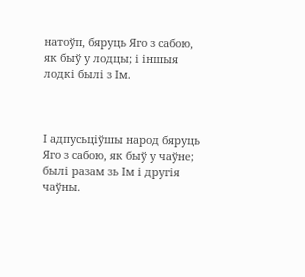натоўп, бяруць Яго з сабою, як быў у лодцы; і іншыя лодкі былі з Ім.



І адпусьціўшы народ бяруць Яго з сабою, як быў у чаўне; былі разам зь Ім і другія чаўны.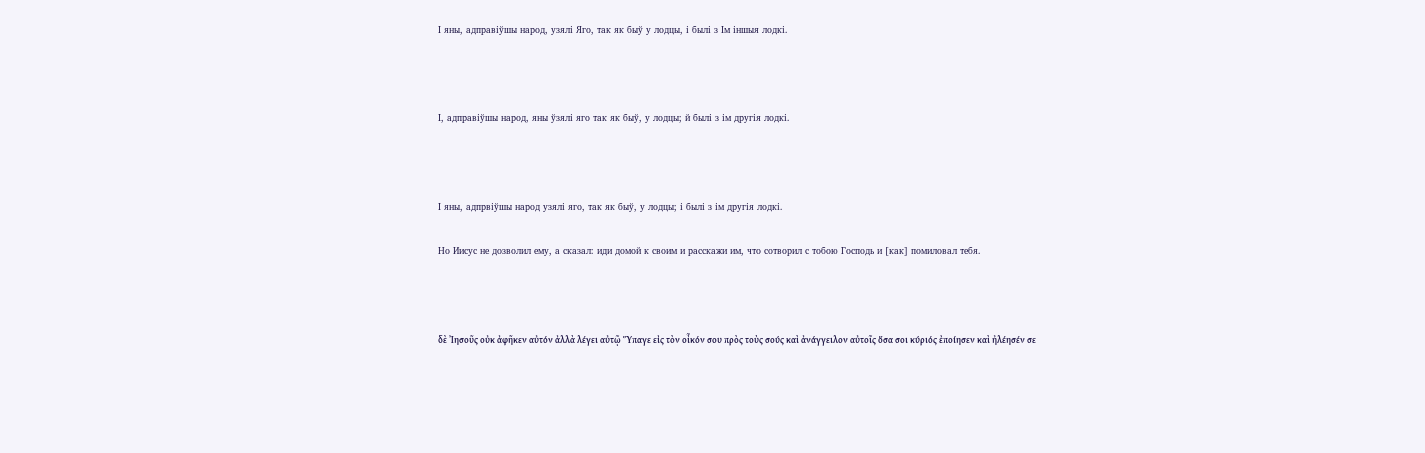І яны, адправіўшы народ, узялі Яго, так як быў у лодцы, і былі з Ім іншыя лодкі.



І, адправіўшы народ, яны ўзялі яго так як быў, у лодцы; й былі з ім другія лодкі.



І яны, адпрвіўшы народ узялі яго, так як быў, у лодцы; і былі з ім другія лодкі.

Но Иисус не дозволил ему, а сказал: иди домой к своим и расскажи им, что сотворил с тобою Господь и [как] помиловал тебя.



δὲ Ἰησοῦς οὐκ ἀφῆκεν αὐτόν ἀλλὰ λέγει αὐτῷ Ὕπαγε εἰς τὸν οἶκόν σου πρὸς τοὺς σούς καὶ ἀνάγγειλον αὐτοῖς ὅσα σοι κύριός ἐποίησεν καὶ ἠλέησέν σε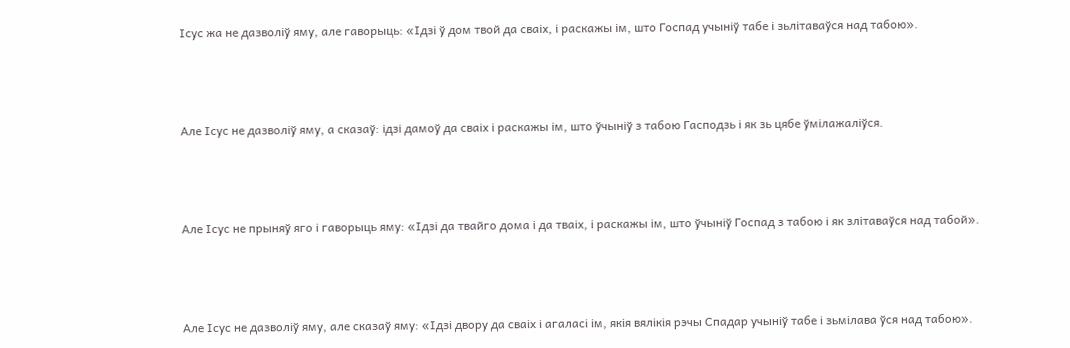Ісус жа не дазволіў яму, але гаворыць: «Ідзі ў дом твой да сваіх, і раскажы ім, што Госпад учыніў табе і зьлітаваўся над табою».



Але Ісус не дазволіў яму, а сказаў: ідзі дамоў да сваіх і раскажы ім, што ўчыніў з табою Гасподзь і як зь цябе ўмілажаліўся.



Але Ісус не прыняў яго і гаворыць яму: «Ідзі да твайго дома і да тваіх, і раскажы ім, што ўчыніў Госпад з табою і як злітаваўся над табой».



Але Ісус не дазволіў яму, але сказаў яму: «Ідзі двору да сваіх і агаласі ім, якія вялікія рэчы Спадар учыніў табе і зьмілава ўся над табою».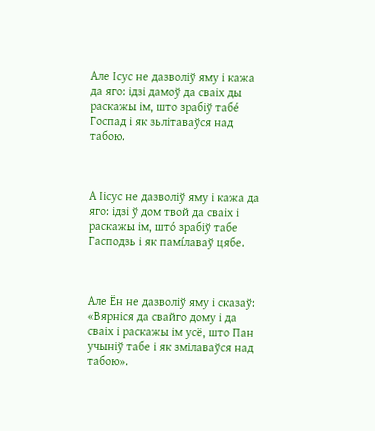Але Ісус не дазволіў яму і кажа да яго: ідзі дамоў да сваіх ды раскажы ім, што зрабіў табе́ Госпад і як зьлітаваўся над табою.



А Іісус не дазволіў яму і кажа да яго: ідзі ў дом твой да сваіх і раскажы ім, што́ зрабіў табе Гасподзь і як памíлаваў цябе.



Але Ён не дазволіў яму і сказаў: «Вярніся да свайго дому і да сваіх і раскажы ім усё, што Пан учыніў табе і як змілаваўся над табою».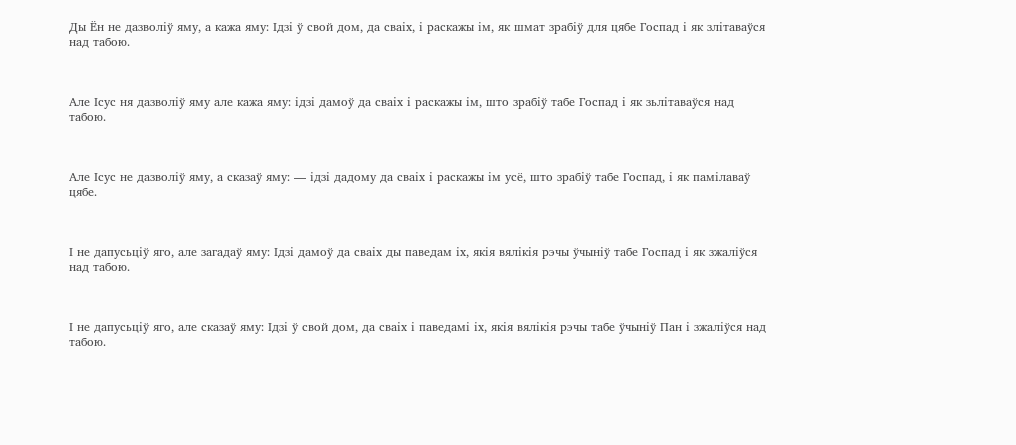Ды Ён не дазволіў яму, а кажа яму: Ідзі ў свой дом, да сваіх, і раскажы ім, як шмат зрабіў для цябе Госпад і як злітаваўся над табою.



Але Ісус ня дазволіў яму але кажа яму: ідзі дамоў да сваіх і раскажы ім, што зрабіў табе Госпад і як зьлітаваўся над табою.



Але Ісус не дазволіў яму, а сказаў яму: — ідзі дадому да сваіх і раскажы ім усё, што зрабіў табе Госпад, і як памілаваў цябе.



І не дапусьціў яго, але загадаў яму: Ідзі дамоў да сваіх ды паведам іх, якія вялікія рэчы ўчыніў табе Госпад і як зжаліўся над табою.



І не дапусьціў яго, але сказаў яму: Ідзі ў свой дом, да сваіх і паведамі іх, якія вялікія рэчы табе ўчыніў Пан і зжаліўся над табою.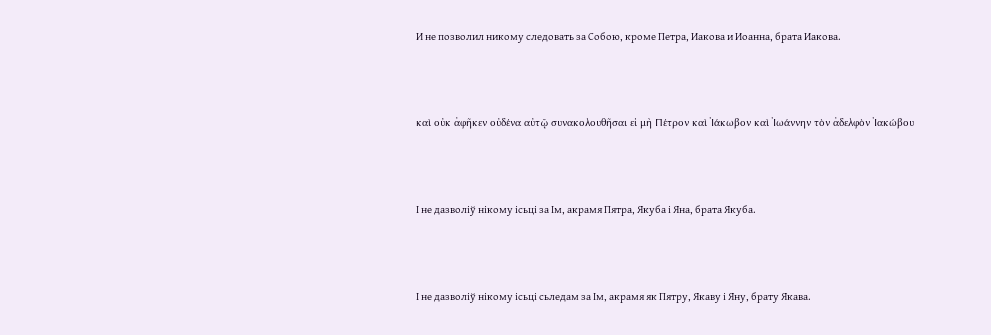И не позволил никому следовать за Собою, кроме Петра, Иакова и Иоанна, брата Иакова.



καὶ οὐκ ἀφῆκεν οὐδένα αὐτῷ συνακολουθῆσαι εἰ μὴ Πέτρον καὶ Ἰάκωβον καὶ Ἰωάννην τὸν ἀδελφὸν Ἰακώβου



І не дазволіў нікому ісьці за Ім, акрамя Пятра, Якуба і Яна, брата Якуба.



І не дазволіў нікому ісьці сьледам за Ім, акрамя як Пятру, Якаву і Яну, брату Якава.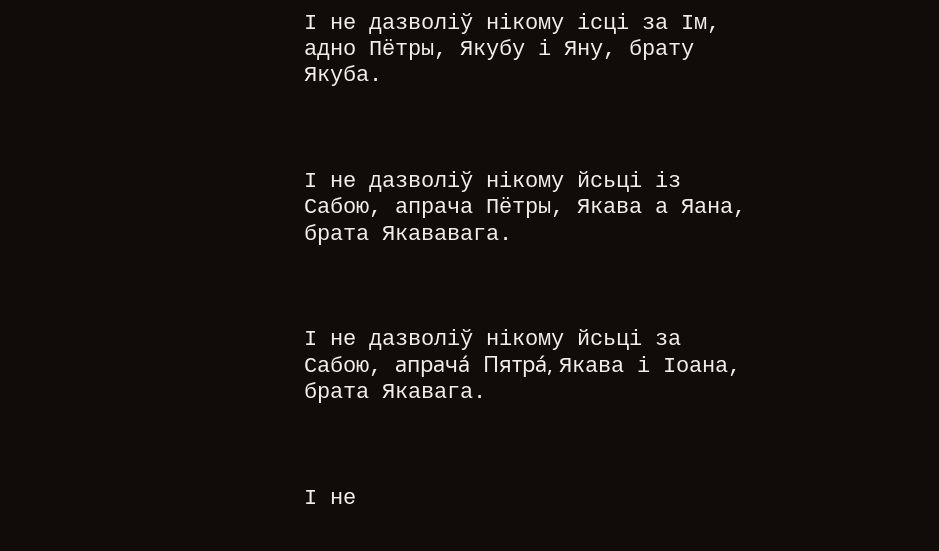І не дазволіў нікому ісці за Ім, адно Пётры, Якубу і Яну, брату Якуба.



І не дазволіў нікому йсьці із Сабою, апрача Пётры, Якава а Яана, брата Якававага.



І не дазволіў нікому йсьці за Сабою, апрача́ Пятра́, Якава і Іоана, брата Якавага.



І не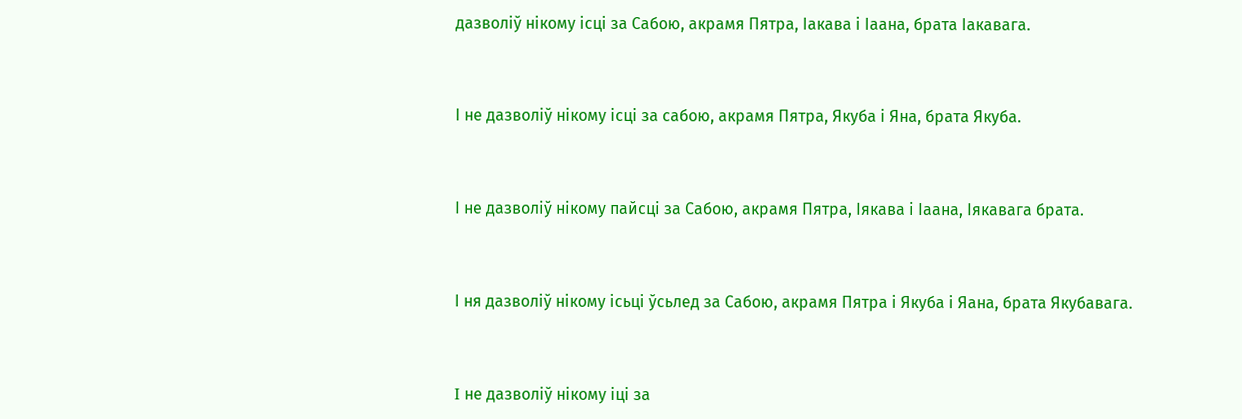дазволіў нікому ісці за Сабою, акрамя Пятра, Іакава і Іаана, брата Іакавага.



І не дазволіў нікому ісці за сабою, акрамя Пятра, Якуба і Яна, брата Якуба.



І не дазволіў нікому пайсці за Сабою, акрамя Пятра, Іякава і Іаана, Іякавага брата.



І ня дазволіў нікому ісьці ўсьлед за Сабою, акрамя Пятра і Якуба і Яана, брата Якубавага.



I не дазволіў нікому іці за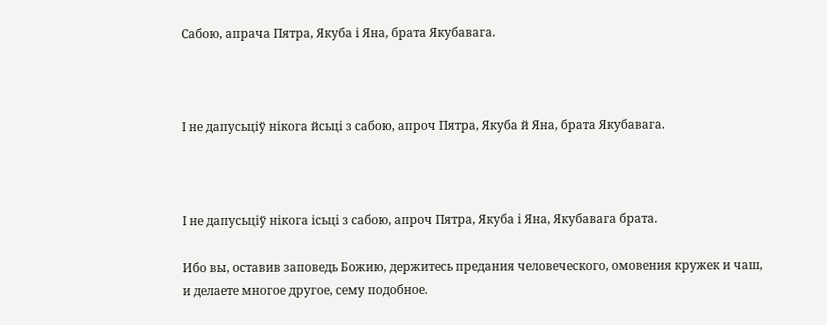Сабою, апрача Пятра, Якуба і Яна, брата Якубавага.



І не дапусьціў нікога йсьці з сабою, апроч Пятра, Якуба й Яна, брата Якубавага.



І не дапусьціў нікога ісьці з сабою, апроч Пятра, Якуба і Яна, Якубавага брата.

Ибо вы, оставив заповедь Божию, держитесь предания человеческого, омовения кружек и чаш, и делаете многое другое, сему подобное.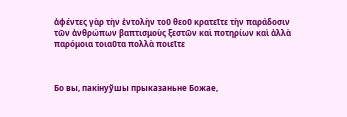ἀφέντες γὰρ τὴν ἐντολὴν τοῦ θεοῦ κρατεῖτε τὴν παράδοσιν τῶν ἀνθρώπων βαπτισμοὺς ξεστῶν καὶ ποτηρίων καὶ ἀλλὰ παρόμοια τοιαῦτα πολλὰ ποιεῖτε



Бо вы, пакінуўшы прыказаньне Божае,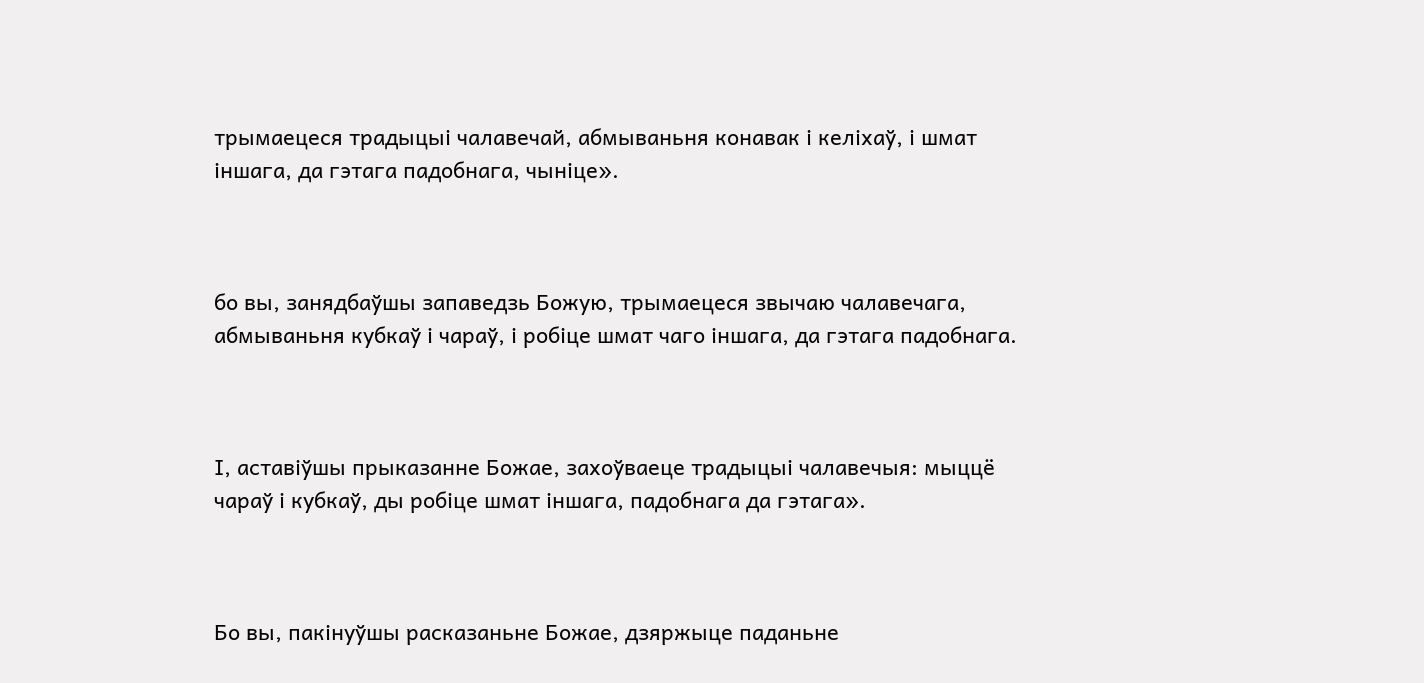трымаецеся традыцыі чалавечай, абмываньня конавак і келіхаў, і шмат іншага, да гэтага падобнага, чыніце».



бо вы, занядбаўшы запаведзь Божую, трымаецеся звычаю чалавечага, абмываньня кубкаў і чараў, і робіце шмат чаго іншага, да гэтага падобнага.



І, аставіўшы прыказанне Божае, захоўваеце традыцыі чалавечыя: мыццё чараў і кубкаў, ды робіце шмат іншага, падобнага да гэтага».



Бо вы, пакінуўшы расказаньне Божае, дзяржыце паданьне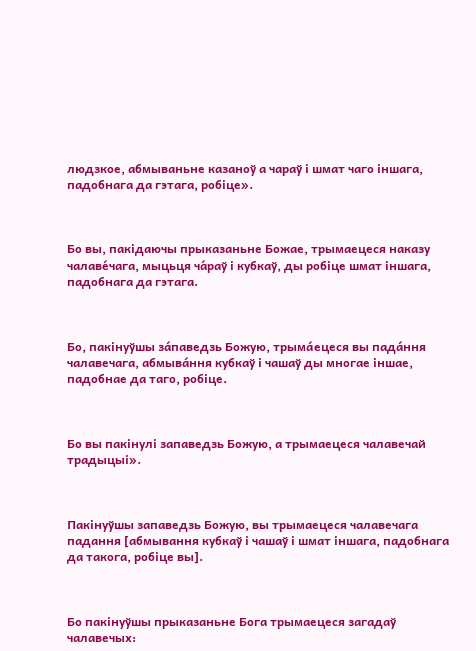людзкое, абмываньне казаноў а чараў і шмат чаго іншага, падобнага да гэтага, робіце».



Бо вы, пакідаючы прыказаньне Божае, трымаецеся наказу чалаве́чага, мыцьця ча́раў і кубкаў, ды робіце шмат іншага, падобнага да гэтага.



Бо, пакінуўшы за́паведзь Божую, трыма́ецеся вы пада́ння чалавечага, абмыва́ння кубкаў і чашаў ды многае іншае, падобнае да таго, робіце.



Бо вы пакінулі запаведзь Божую, а трымаецеся чалавечай традыцыі».



Пакінуўшы запаведзь Божую, вы трымаецеся чалавечага падання [абмывання кубкаў і чашаў і шмат іншага, падобнага да такога, робіце вы].



Бо пакінуўшы прыказаньне Бога трымаецеся загадаў чалавечых: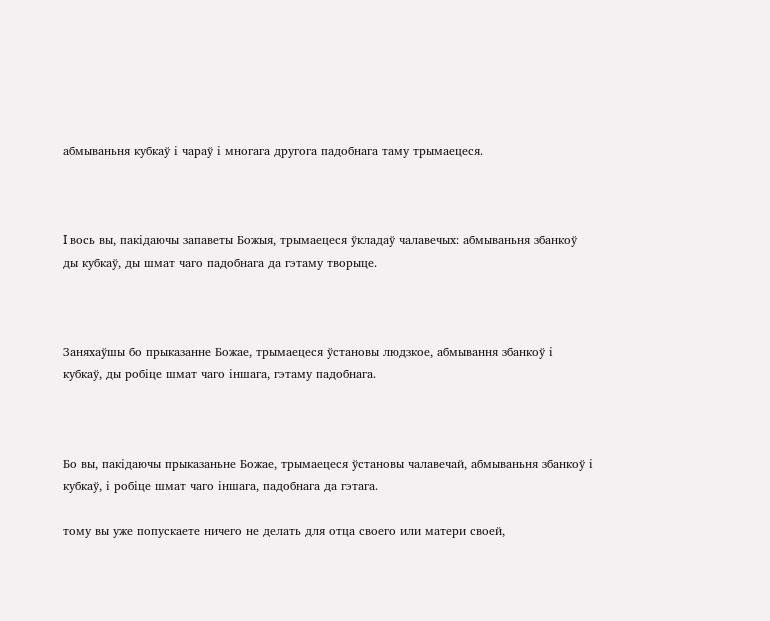абмываньня кубкаў і чараў і многага другога падобнага таму трымаецеся.



I вось вы, пакідаючы запаветы Божыя, трымаецеся ўкладаў чалавечых: абмываньня збанкоў ды кубкаў, ды шмат чаго падобнага да гэтаму творыце.



Заняхаўшы бо прыказанне Божае, трымаецеся ўстановы людзкое, абмывання збанкоў і кубкаў, ды робіце шмат чаго іншага, гэтаму падобнага.



Бо вы, пакідаючы прыказаньне Божае, трымаецеся ўстановы чалавечай, абмываньня збанкоў і кубкаў, і робіце шмат чаго іншага, падобнага да гэтага.

тому вы уже попускаете ничего не делать для отца своего или матери своей,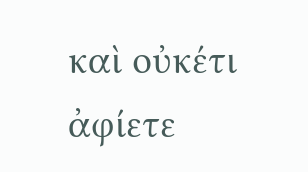καὶ οὐκέτι ἀφίετε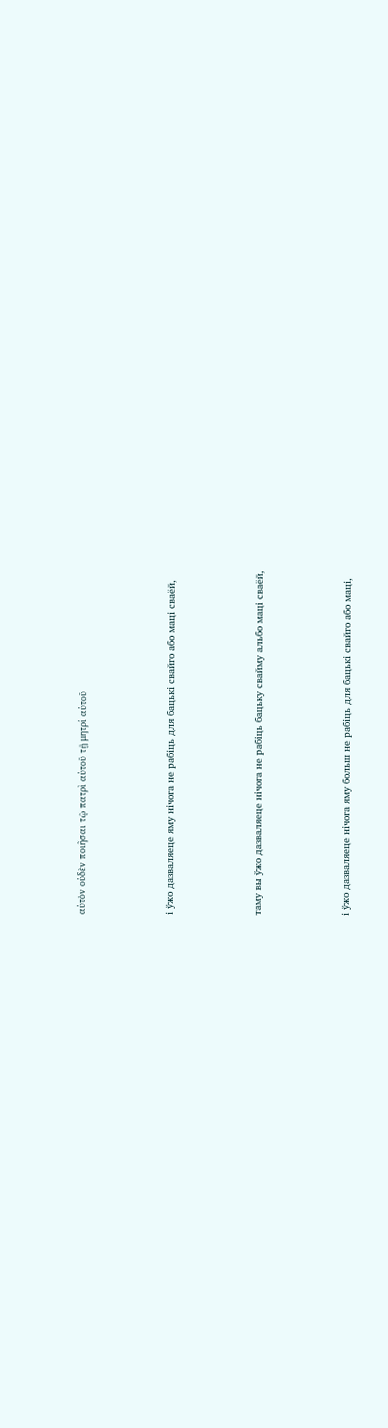αὐτὸν οὐδὲν ποιῆσαι τῷ πατρὶ αὐτοῦ τῇ μητρί αὐτοῦ



і ўжо дазваляеце яму нічога не рабіць для бацькі свайго або маці сваёй,



таму вы ўжо дазваляеце нічога не рабіць бацьку свайму альбо маці сваёй,



і ўжо дазваляеце нічога яму больш не рабіць для бацькі свайго або маці,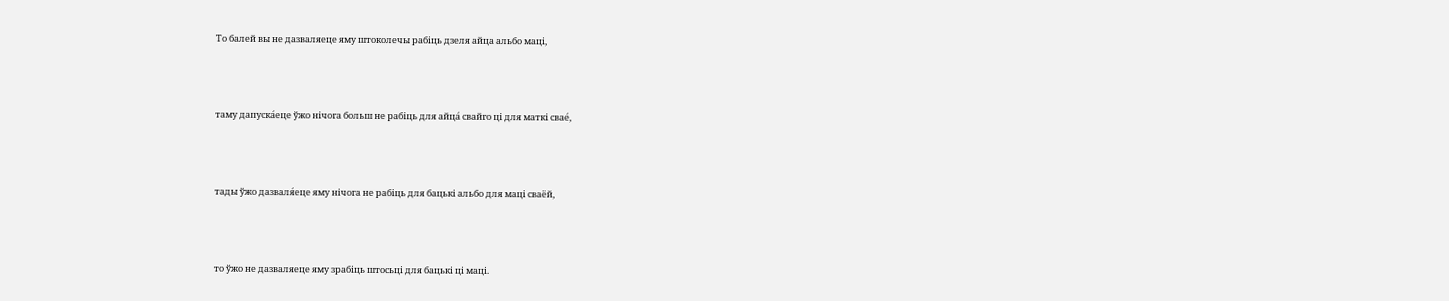То балей вы не дазваляеце яму штоколечы рабіць дзеля айца альбо маці,



таму дапуска́еце ўжо нічога больш не рабіць для айца́ свайго ці для маткі свае́,



тады ўжо дазваля́еце яму нічога не рабіць для бацькі альбо для маці сваёй,



то ўжо не дазваляеце яму зрабіць штосьці для бацькі ці маці.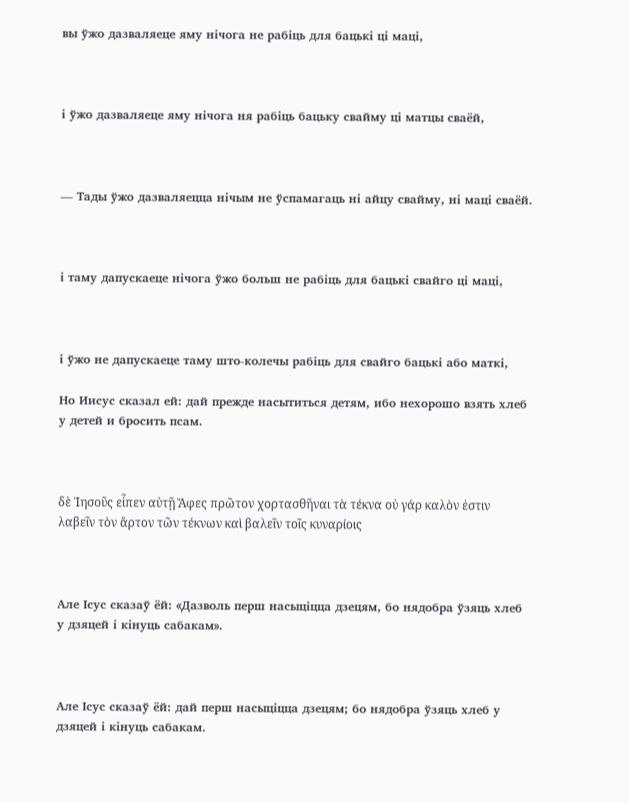вы ўжо дазваляеце яму нічога не рабіць для бацькі ці маці,



і ўжо дазваляеце яму нічога ня рабіць бацьку свайму ці матцы сваёй,



— Тады ўжо дазваляецца нічым не ўспамагаць ні айцу свайму, ні маці сваёй.



і таму дапускаеце нічога ўжо больш не рабіць для бацькі свайго ці маці,



і ўжо не дапускаеце таму што-колечы рабіць для свайго бацькі або маткі,

Но Иисус сказал ей: дай прежде насытиться детям, ибо нехорошо взять хлеб у детей и бросить псам.



δὲ Ἰησοῦς εἶπεν αὐτῇ Ἄφες πρῶτον χορτασθῆναι τὰ τέκνα οὐ γάρ καλὸν ἐστιν λαβεῖν τὸν ἄρτον τῶν τέκνων καὶ βαλεῖν τοῖς κυναρίοις



Але Ісус сказаў ёй: «Дазволь перш насыціцца дзецям, бо нядобра ўзяць хлеб у дзяцей і кінуць сабакам».



Але Ісус сказаў ёй: дай перш насыціцца дзецям; бо нядобра ўзяць хлеб у дзяцей і кінуць сабакам.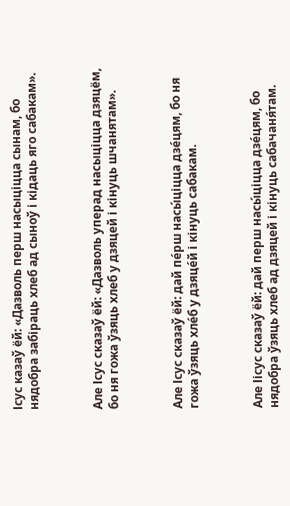Ісус казаў ёй: «Дазволь перш насыціцца сынам, бо нядобра забіраць хлеб ад сыноў і кідаць яго сабакам».



Але Ісус сказаў ёй: «Дазволь уперад насыціцца дзяцём, бо ня гожа ўзяць хлеб у дзяцей і кінуць шчанятам».



Але Ісус сказаў ёй: дай пе́рш насы́ціцца дзе́цям, бо ня гожа ўзяць хле́б у дзяце́й і кінуць сабакам.



Але Іісус сказаў ёй: дай перш насы́ціцца дзе́цям, бо нядобра ўзяць хлеб ад дзяцей і кінуць сабачаня́там.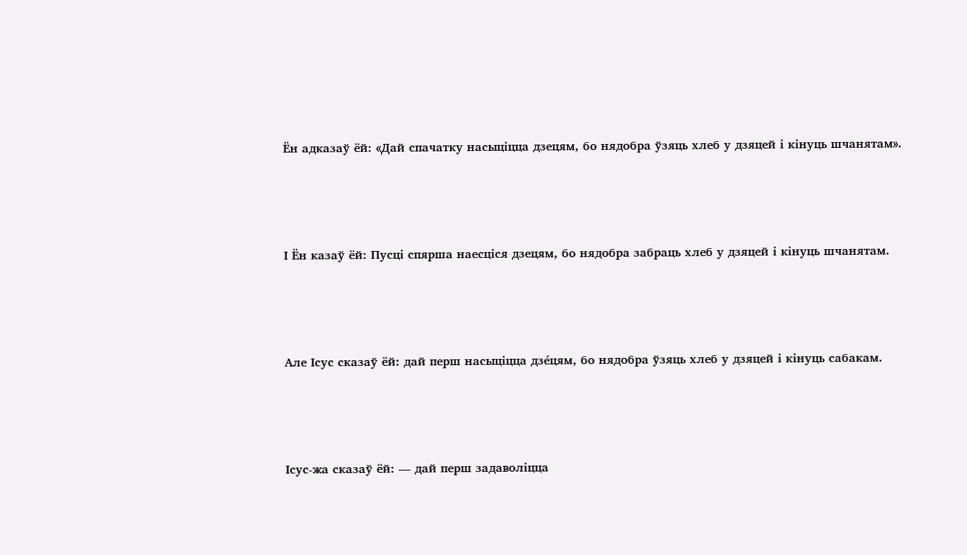Ён адказаў ёй: «Дай спачатку насыціцца дзецям, бо нядобра ўзяць хлеб у дзяцей і кінуць шчанятам».



І Ён казаў ёй: Пусці спярша наесціся дзецям, бо нядобра забраць хлеб у дзяцей і кінуць шчанятам.



Але Ісус сказаў ёй: дай перш насыціцца дзе́цям, бо нядобра ўзяць хлеб у дзяцей і кінуць сабакам.



Ісус-жа сказаў ёй: — дай перш задаволіцца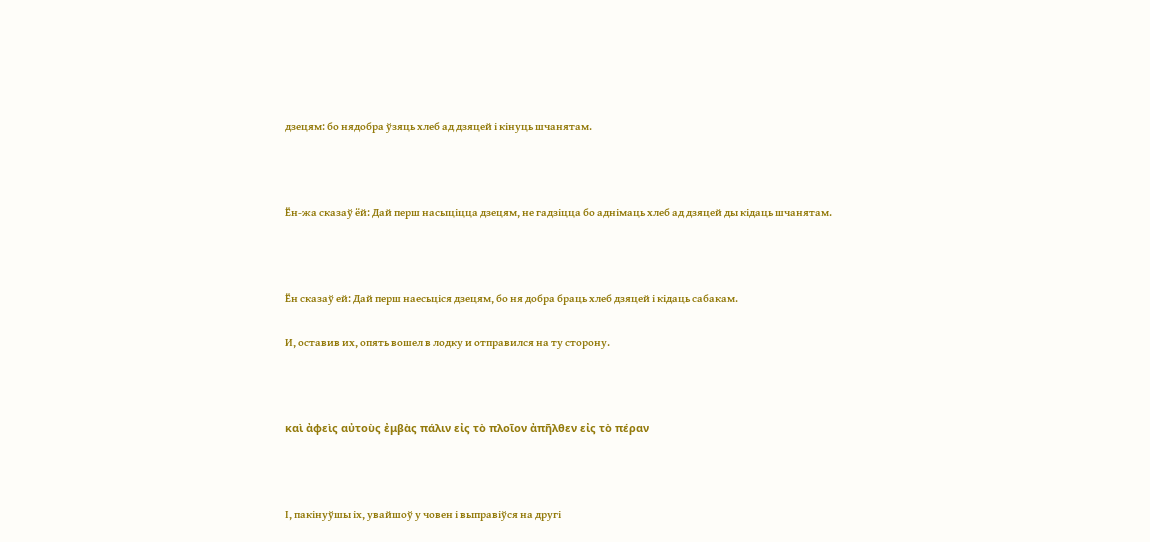дзецям: бо нядобра ўзяць хлеб ад дзяцей і кінуць шчанятам.



Ён-жа сказаў ёй: Дай перш насыціцца дзецям, не гадзіцца бо аднімаць хлеб ад дзяцей ды кідаць шчанятам.



Ён сказаў ей: Дай перш наесьціся дзецям, бо ня добра браць хлеб дзяцей і кідаць сабакам.

И, оставив их, опять вошел в лодку и отправился на ту сторону.



καὶ ἀφεὶς αὐτοὺς ἐμβὰς πάλιν εἰς τὸ πλοῖον ἀπῆλθεν εἰς τὸ πέραν



І, пакінуўшы іх, увайшоў у човен і выправіўся на другі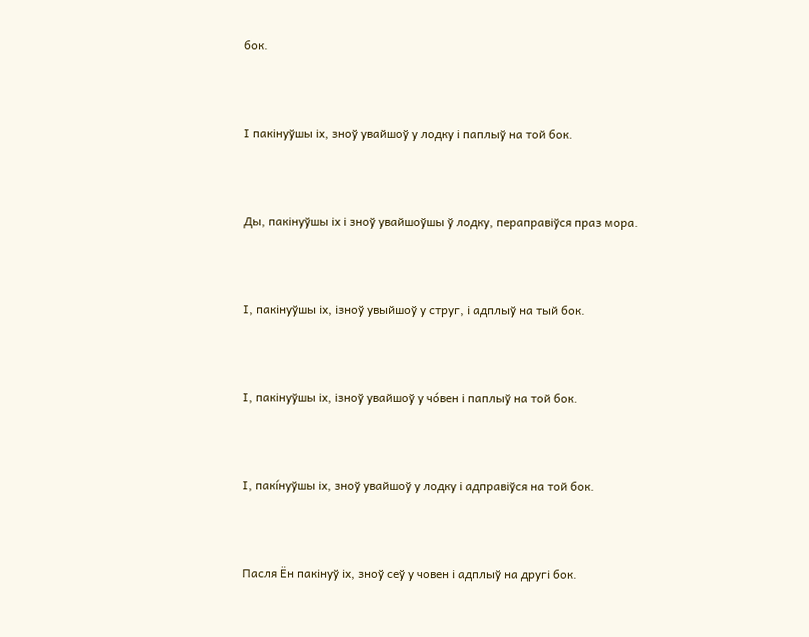бок.



І пакінуўшы іх, зноў увайшоў у лодку і паплыў на той бок.



Ды, пакінуўшы іх і зноў увайшоўшы ў лодку, пераправіўся праз мора.



І, пакінуўшы іх, ізноў увыйшоў у струг, і адплыў на тый бок.



І, пакінуўшы іх, ізноў увайшоў у чо́вен і паплыў на той бок.



І, пакíнуўшы іх, зноў увайшоў у лодку і адправіўся на той бок.



Пасля Ён пакінуў іх, зноў сеў у човен і адплыў на другі бок.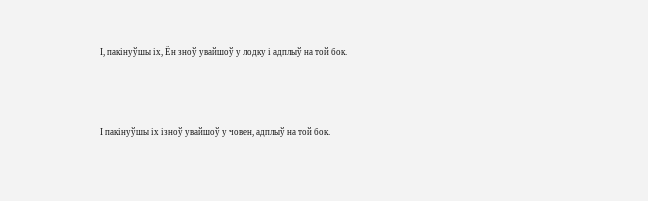І, пакінуўшы іх, Ён зноў увайшоў у лодку і адплыў на той бок.



І пакінуўшы іх ізноў увайшоў у човен, адплыў на той бок.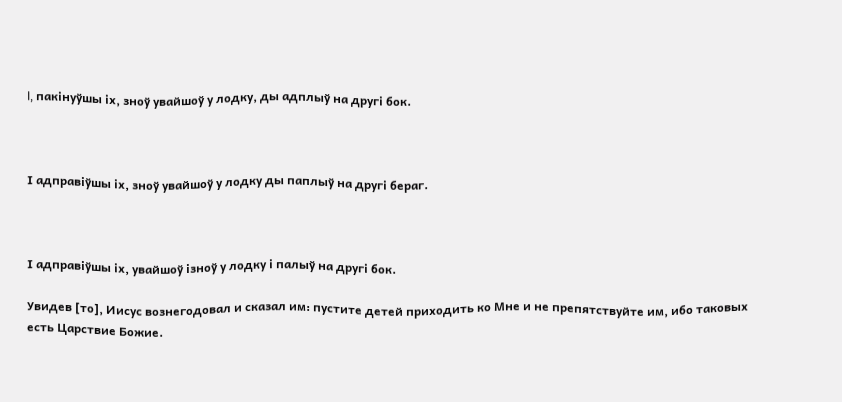I, пакінуўшы іх, зноў увайшоў у лодку, ды адплыў на другі бок.



І адправіўшы іх, зноў увайшоў у лодку ды паплыў на другі бераг.



І адправіўшы іх, увайшоў ізноў у лодку і палыў на другі бок.

Увидев [то], Иисус вознегодовал и сказал им: пустите детей приходить ко Мне и не препятствуйте им, ибо таковых есть Царствие Божие.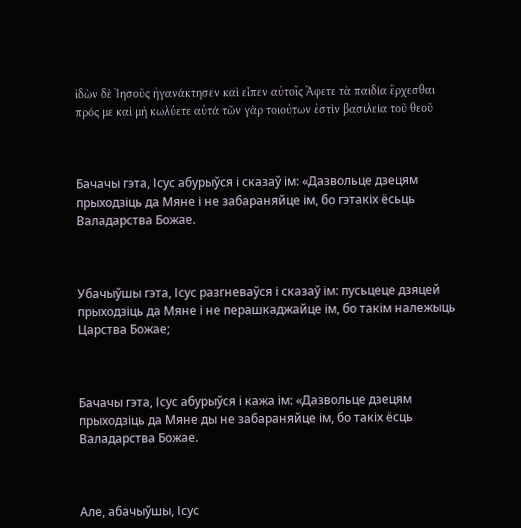ἰδὼν δὲ Ἰησοῦς ἠγανάκτησεν καὶ εἶπεν αὐτοῖς Ἄφετε τὰ παιδία ἔρχεσθαι πρός με καὶ μὴ κωλύετε αὐτά τῶν γὰρ τοιούτων ἐστὶν βασιλεία τοῦ θεοῦ



Бачачы гэта, Ісус абурыўся і сказаў ім: «Дазвольце дзецям прыходзіць да Мяне і не забараняйце ім, бо гэтакіх ёсьць Валадарства Божае.



Убачыўшы гэта, Ісус разгневаўся і сказаў ім: пусьцеце дзяцей прыходзіць да Мяне і не перашкаджайце ім, бо такім належыць Царства Божае;



Бачачы гэта, Ісус абурыўся і кажа ім: «Дазвольце дзецям прыходзіць да Мяне ды не забараняйце ім, бо такіх ёсць Валадарства Божае.



Але, абачыўшы, Ісус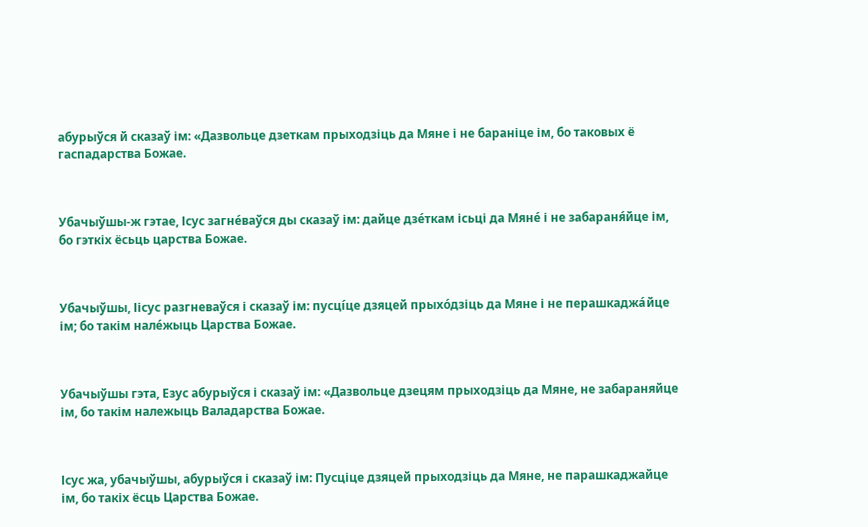абурыўся й сказаў ім: «Дазвольце дзеткам прыходзіць да Мяне і не бараніце ім, бо таковых ё гаспадарства Божае.



Убачыўшы-ж гэтае, Ісус загне́ваўся ды сказаў ім: дайце дзе́ткам ісьці да Мяне́ і не забараня́йце ім, бо гэткіх ёсьць царства Божае.



Убачыўшы, Іісус разгневаўся і сказаў ім: пусцíце дзяцей прыхо́дзіць да Мяне і не перашкаджа́йце ім; бо такім нале́жыць Царства Божае.



Убачыўшы гэта, Езус абурыўся і сказаў ім: «Дазвольце дзецям прыходзіць да Мяне, не забараняйце ім, бо такім належыць Валадарства Божае.



Ісус жа, убачыўшы, абурыўся і сказаў ім: Пусціце дзяцей прыходзіць да Мяне, не парашкаджайце ім, бо такіх ёсць Царства Божае.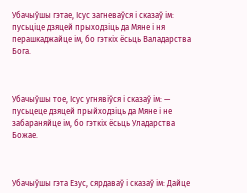Убачыўшы гэтае, Ісус загневаўся і сказаў ім: пусьціце дзяцей прыходзіць да Мяне і ня перашкаджайце ім, бо гэткіх ёсьць Валадарства Бога.



Убачыўшы тое, Ісус угнявіўся і сказаў ім: — пусьцеце дзяцей прыйходзіць да Мяне і не забараняйце ім, бо гэткіх ёсьць Уладарства Божае.



Убачыўшы гэта Езус, сярдаваў і сказаў ім: Дайце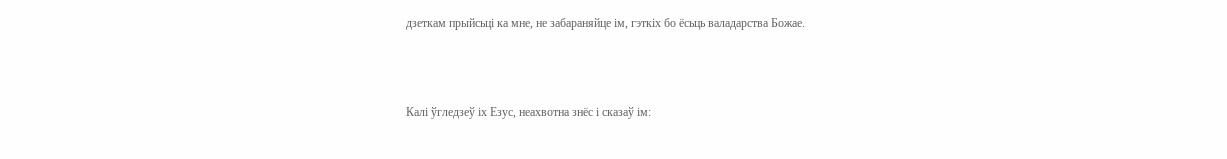дзеткам прыйсьці ка мне, не забараняйце ім, гэткіх бо ёсьць валадарства Божае.



Калі ўгледзеў іх Езус, неахвотна знёс і сказаў ім: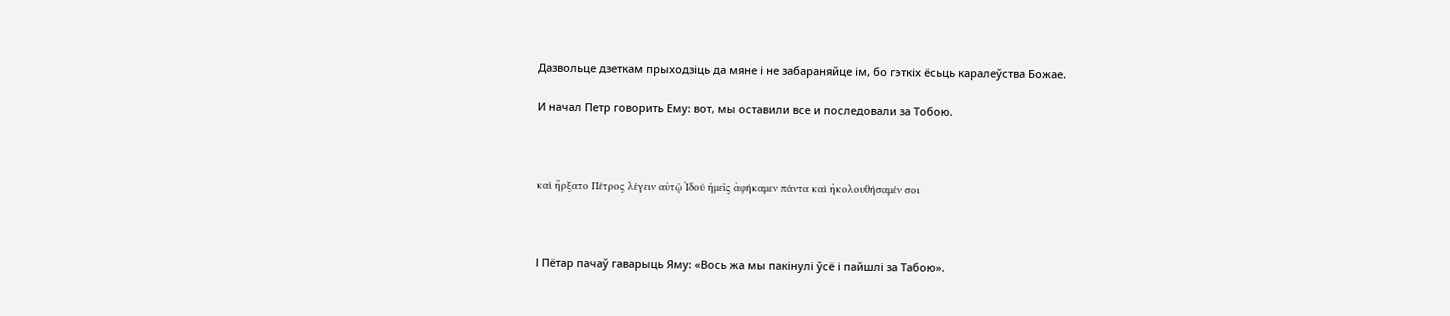Дазвольце дзеткам прыходзіць да мяне і не забараняйце ім, бо гэткіх ёсьць каралеўства Божае.

И начал Петр говорить Ему: вот, мы оставили все и последовали за Тобою.



καὶ ἤρξατο Πέτρος λέγειν αὐτῷ Ἰδού ἡμεῖς ἀφήκαμεν πάντα καὶ ἠκολουθήσαμέν σοι



І Пётар пачаў гаварыць Яму: «Вось жа мы пакінулі ўсё і пайшлі за Табою».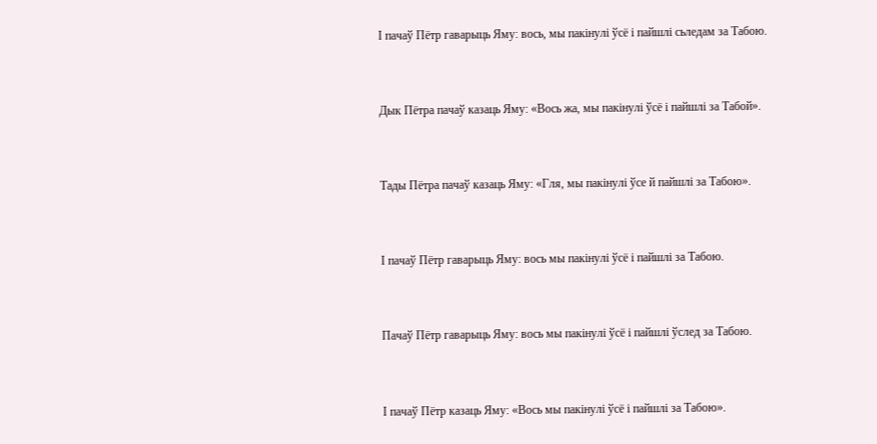І пачаў Пётр гаварыць Яму: вось, мы пакінулі ўсё і пайшлі сьледам за Табою.



Дык Пётра пачаў казаць Яму: «Вось жа, мы пакінулі ўсё і пайшлі за Табой».



Тады Пётра пачаў казаць Яму: «Гля, мы пакінулі ўсе й пайшлі за Табою».



І пачаў Пётр гаварыць Яму: вось мы пакінулі ўсё і пайшлі за Табою.



Пачаў Пётр гаварыць Яму: вось мы пакінулі ўсё і пайшлі ўслед за Табою.



І пачаў Пётр казаць Яму: «Вось мы пакінулі ўсё і пайшлі за Табою».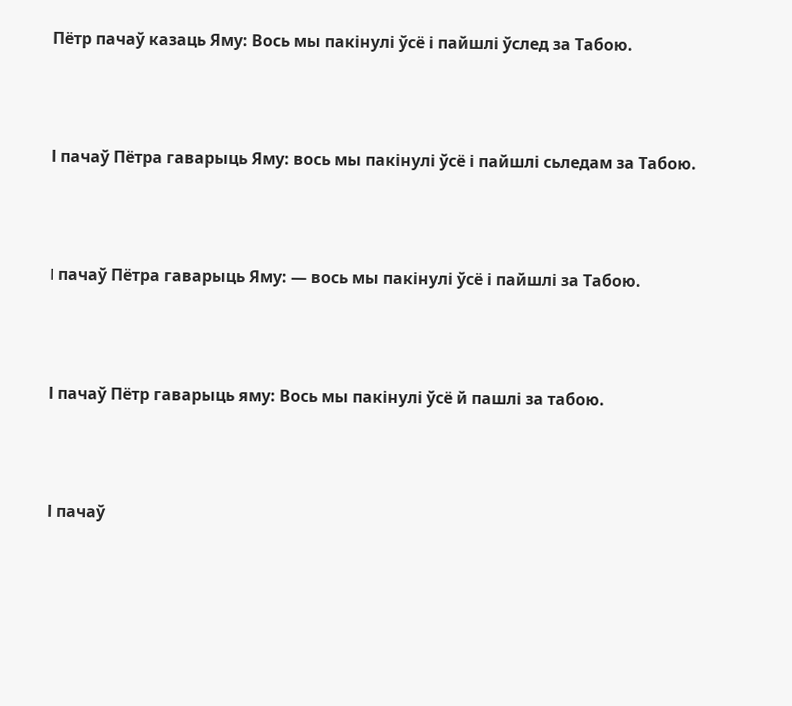Пётр пачаў казаць Яму: Вось мы пакінулі ўсё і пайшлі ўслед за Табою.



І пачаў Пётра гаварыць Яму: вось мы пакінулі ўсё і пайшлі сьледам за Табою.



I пачаў Пётра гаварыць Яму: — вось мы пакінулі ўсё і пайшлі за Табою.



І пачаў Пётр гаварыць яму: Вось мы пакінулі ўсё й пашлі за табою.



І пачаў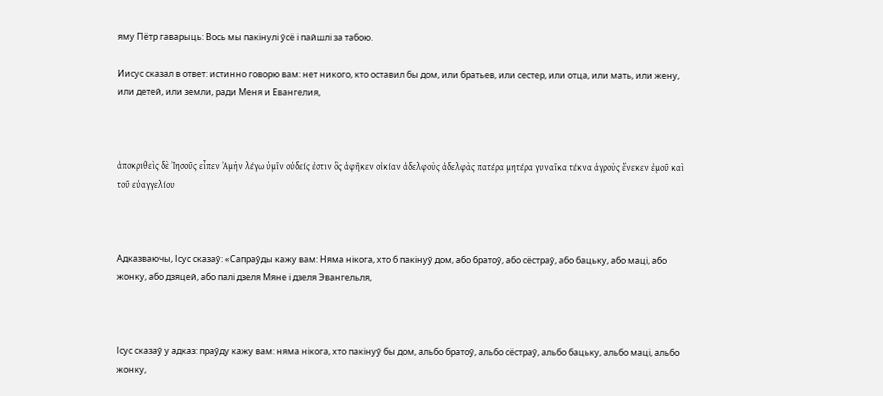яму Пётр гаварыць: Вось мы пакінулі ўсё і пайшлі за табою.

Иисус сказал в ответ: истинно говорю вам: нет никого, кто оставил бы дом, или братьев, или сестер, или отца, или мать, или жену, или детей, или земли, ради Меня и Евангелия,



ἀποκριθεὶς δὲ Ἰησοῦς εἶπεν Ἀμὴν λέγω ὑμῖν οὐδείς ἐστιν ὃς ἀφῆκεν οἰκίαν ἀδελφοὺς ἀδελφὰς πατέρα μητέρα γυναῖκα τέκνα ἀγροὺς ἕνεκεν ἐμοῦ καὶ τοῦ εὐαγγελίου



Адказваючы, Ісус сказаў: «Сапраўды кажу вам: Няма нікога, хто б пакінуў дом, або братоў, або сёстраў, або бацьку, або маці, або жонку, або дзяцей, або палі дзеля Мяне і дзеля Эвангельля,



Ісус сказаў у адказ: праўду кажу вам: няма нікога, хто пакінуў бы дом, альбо братоў, альбо сёстраў, альбо бацьку, альбо маці, альбо жонку,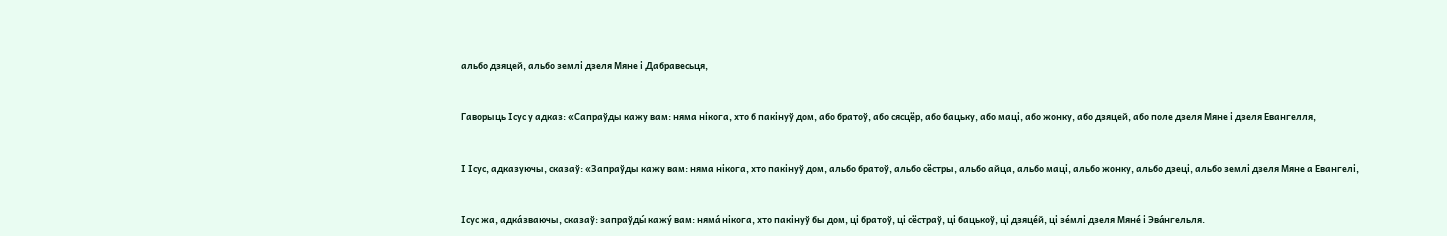альбо дзяцей, альбо землі дзеля Мяне і Дабравесьця,



Гаворыць Ісус у адказ: «Сапраўды кажу вам: няма нікога, хто б пакінуў дом, або братоў, або сясцёр, або бацьку, або маці, або жонку, або дзяцей, або поле дзеля Мяне і дзеля Евангелля,



І Ісус, адказуючы, сказаў: «Запраўды кажу вам: няма нікога, хто пакінуў дом, альбо братоў, альбо сёстры, альбо айца, альбо маці, альбо жонку, альбо дзеці, альбо землі дзеля Мяне а Евангелі,



Ісус жа, адка́зваючы, сказаў: запраўды́ кажу́ вам: няма́ нікога, хто пакінуў бы дом, ці братоў, ці сёстраў, ці бацькоў, ці дзяце́й, ці зе́млі дзеля Мяне́ і Эва́нгельля.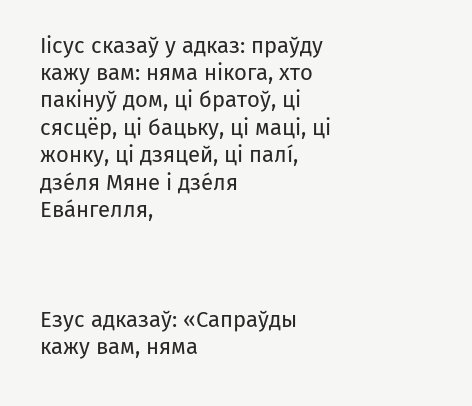Іісус сказаў у адказ: праўду кажу вам: няма нікога, хто пакінуў дом, ці братоў, ці сясцёр, ці бацьку, ці маці, ці жонку, ці дзяцей, ці палí, дзе́ля Мяне і дзе́ля Ева́нгелля,



Езус адказаў: «Сапраўды кажу вам, няма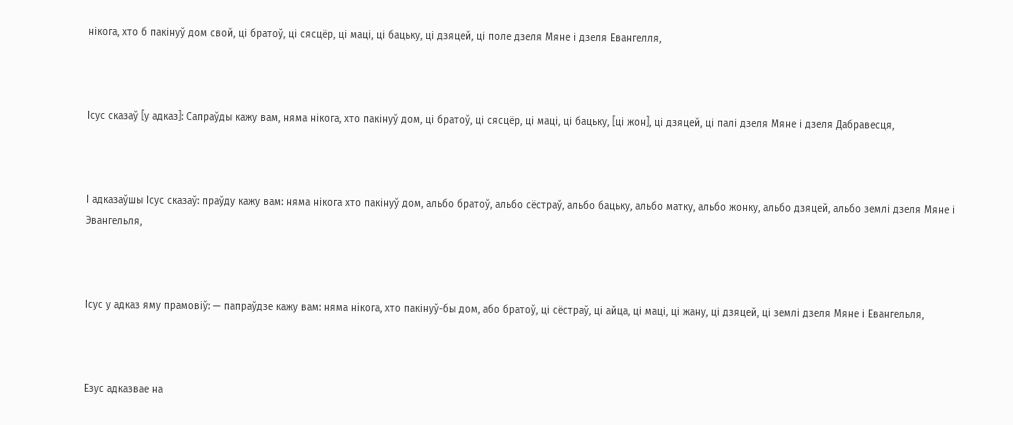нікога, хто б пакінуў дом свой, ці братоў, ці сясцёр, ці маці, ці бацьку, ці дзяцей, ці поле дзеля Мяне і дзеля Евангелля,



Ісус сказаў [у адказ]: Сапраўды кажу вам, няма нікога, хто пакінуў дом, ці братоў, ці сясцёр, ці маці, ці бацьку, [ці жон], ці дзяцей, ці палі дзеля Мяне і дзеля Дабравесця,



І адказаўшы Ісус сказаў: праўду кажу вам: няма нікога хто пакінуў дом, альбо братоў, альбо сёстраў, альбо бацьку, альбо матку, альбо жонку, альбо дзяцей, альбо землі дзеля Мяне і Эвангельля,



Ісус у адказ яму прамовіў: — папраўдзе кажу вам: няма нікога, хто пакінуў-бы дом, або братоў, ці сёстраў, ці айца, ці маці, ці жану, ці дзяцей, ці землі дзеля Мяне і Евангельля,



Езус адказвае на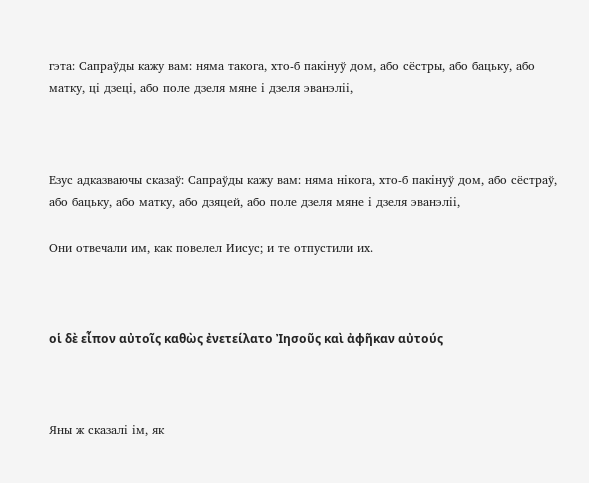гэта: Сапраўды кажу вам: няма такога, хто-б пакінуў дом, або сёстры, або бацьку, або матку, ці дзеці, або поле дзеля мяне і дзеля эванэліі,



Езус адказваючы сказаў: Сапраўды кажу вам: няма нікога, хто-б пакінуў дом, або сёстраў, або бацьку, або матку, або дзяцей, або поле дзеля мяне і дзеля эванэліі,

Они отвечали им, как повелел Иисус; и те отпустили их.



οἱ δὲ εἶπον αὐτοῖς καθὼς ἐνετείλατο Ἰησοῦς καὶ ἀφῆκαν αὐτούς



Яны ж сказалі ім, як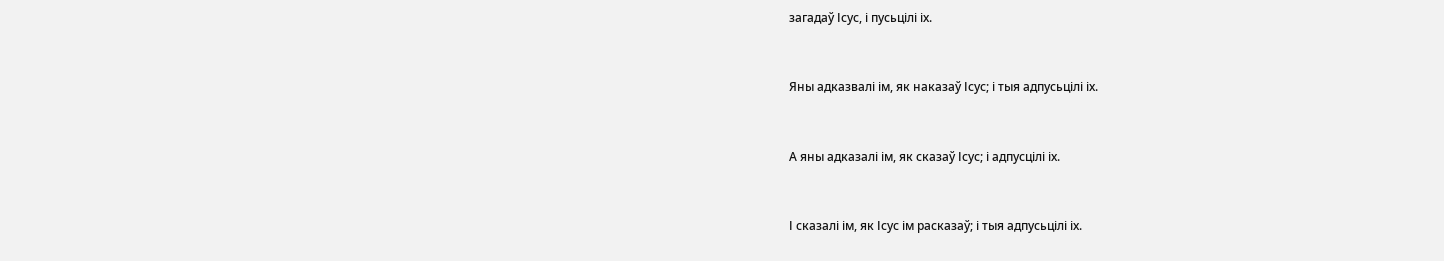загадаў Ісус, і пусьцілі іх.



Яны адказвалі ім, як наказаў Ісус; і тыя адпусьцілі іх.



А яны адказалі ім, як сказаў Ісус; і адпусцілі іх.



І сказалі ім, як Ісус ім расказаў; і тыя адпусьцілі іх.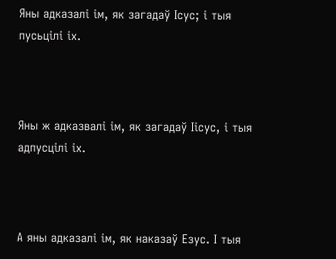Яны адказалі ім, як загадаў Ісус; і тыя пусьцілі іх.



Яны ж адказвалі ім, як загадаў Іісус, і тыя адпусцілі іх.



А яны адказалі ім, як наказаў Езус. І тыя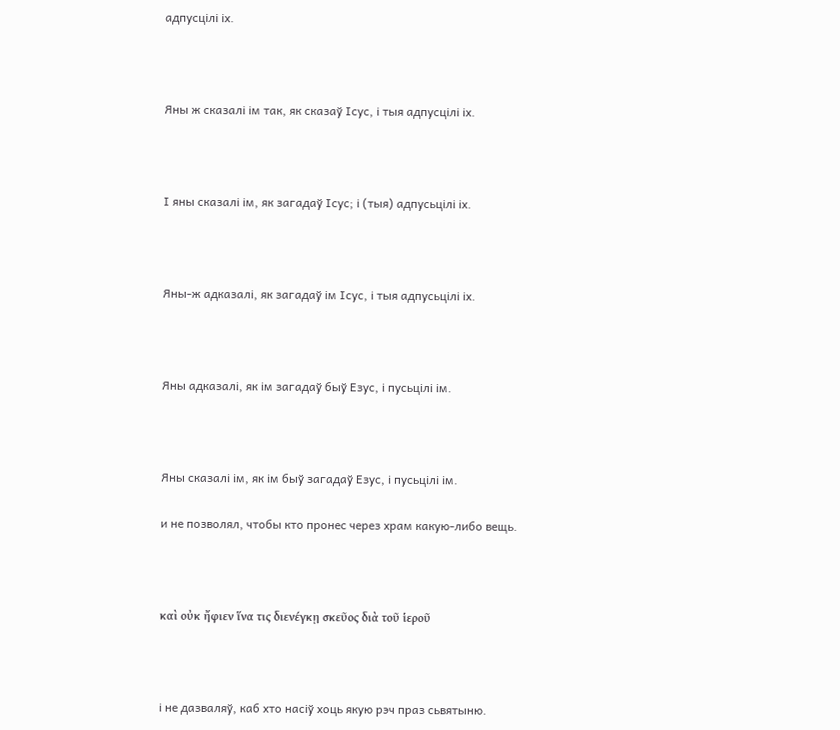адпусцілі іх.



Яны ж сказалі ім так, як сказаў Ісус, і тыя адпусцілі іх.



І яны сказалі ім, як загадаў Ісус; і (тыя) адпусьцілі іх.



Яны-ж адказалі, як загадаў ім Ісус, і тыя адпусьцілі іх.



Яны адказалі, як ім загадаў быў Езус, і пусьцілі ім.



Яны сказалі ім, як ім быў загадаў Езус, і пусьцілі ім.

и не позволял, чтобы кто пронес через храм какую-либо вещь.



καὶ οὐκ ἤφιεν ἵνα τις διενέγκῃ σκεῦος διὰ τοῦ ἱεροῦ



і не дазваляў, каб хто насіў хоць якую рэч праз сьвятыню.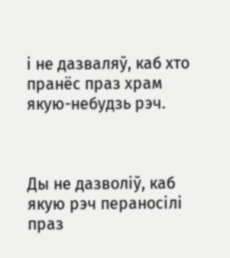і не дазваляў, каб хто пранёс праз храм якую-небудзь рэч.



Ды не дазволіў, каб якую рэч пераносілі праз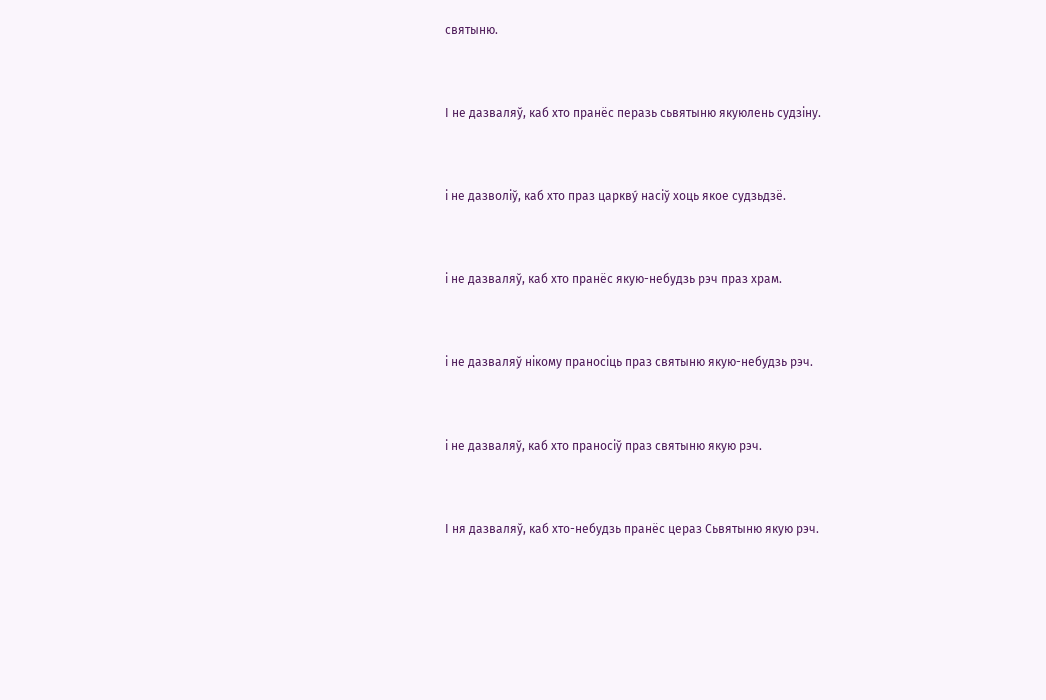святыню.



І не дазваляў, каб хто пранёс перазь сьвятыню якуюлень судзіну.



і не дазволіў, каб хто праз царкву́ насіў хоць якое судзьдзё.



і не дазваляў, каб хто пранёс якую-небудзь рэч праз храм.



і не дазваляў нікому праносіць праз святыню якую-небудзь рэч.



і не дазваляў, каб хто праносіў праз святыню якую рэч.



І ня дазваляў, каб хто-небудзь пранёс цераз Сьвятыню якую рэч.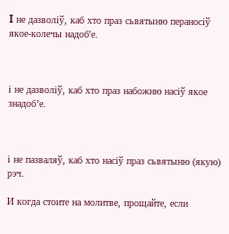I не дазволіў, каб хто праз сьвятыню пераносіў якое-колечы надоб'е.



і не дазволіў, каб хто праз набожню насіў якое знадоб’е.



і не пазваляў, каб хто насіў праз сьвятыню (якую) рэч.

И когда стоите на молитве, прощайте, если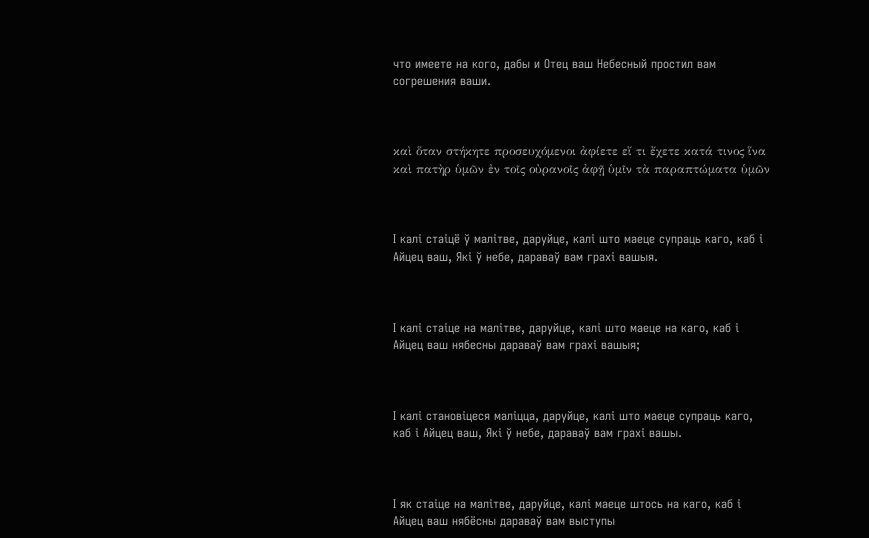что имеете на кого, дабы и Отец ваш Небесный простил вам согрешения ваши.



καὶ ὅταν στήκητε προσευχόμενοι ἀφίετε εἴ τι ἔχετε κατά τινος ἵνα καὶ πατὴρ ὑμῶν ἐν τοῖς οὐρανοῖς ἀφῇ ὑμῖν τὰ παραπτώματα ὑμῶν



І калі стаіцё ў малітве, даруйце, калі што маеце супраць каго, каб і Айцец ваш, Які ў небе, дараваў вам грахі вашыя.



І калі стаіце на малітве, даруйце, калі што маеце на каго, каб і Айцец ваш нябесны дараваў вам грахі вашыя;



І калі становіцеся маліцца, даруйце, калі што маеце супраць каго, каб і Айцец ваш, Які ў небе, дараваў вам грахі вашы.



І як стаіце на малітве, даруйце, калі маеце штось на каго, каб і Айцец ваш нябёсны дараваў вам выступы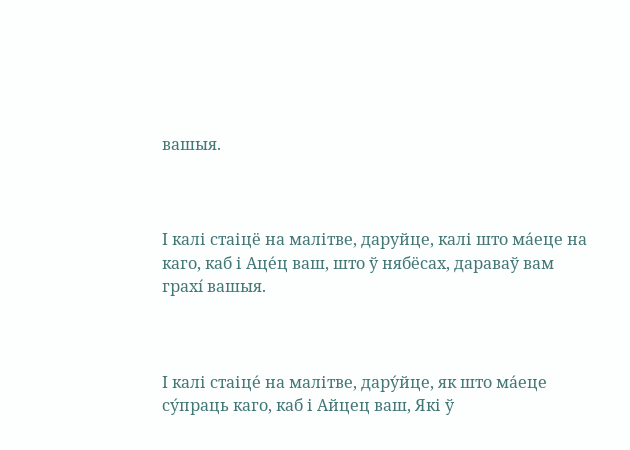вашыя.



І калі стаіцё на малітве, даруйце, калі што ма́еце на каго, каб і Аце́ц ваш, што ў нябёсах, дараваў вам грахí вашыя.



І калі стаіце́ на малітве, дару́йце, як што ма́еце су́праць каго, каб і Айцец ваш, Які ў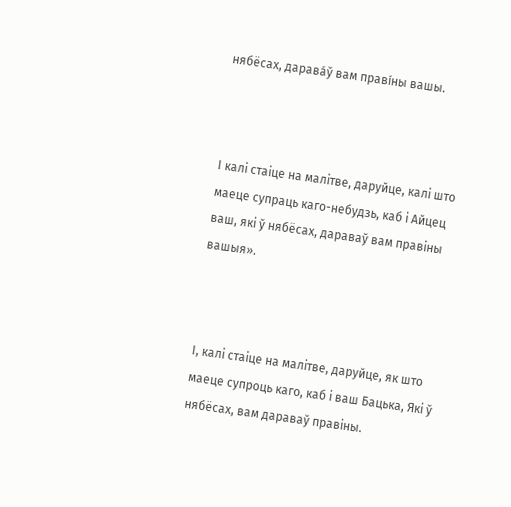нябёсах, дарава́ў вам правíны вашы.



І калі стаіце на малітве, даруйце, калі што маеце супраць каго-небудзь, каб і Айцец ваш, які ў нябёсах, дараваў вам правіны вашыя».



І, калі стаіце на малітве, даруйце, як што маеце супроць каго, каб і ваш Бацька, Які ў нябёсах, вам дараваў правіны.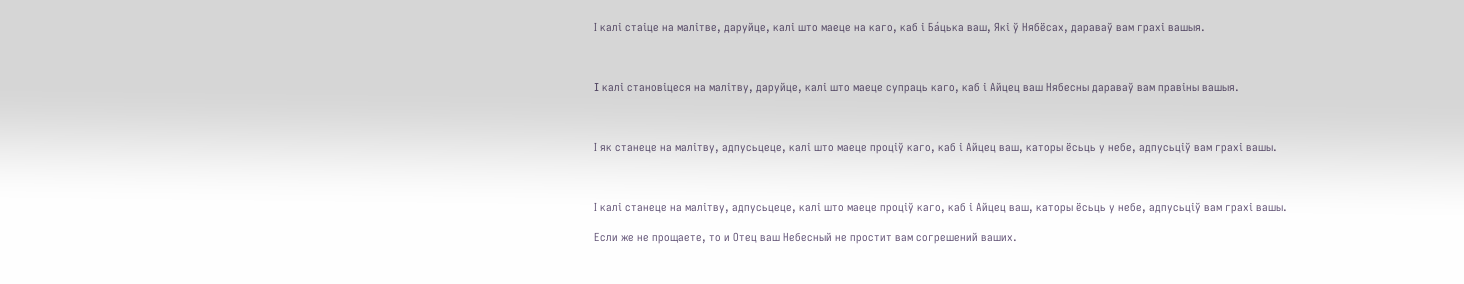І калі стаіце на малітве, даруйце, калі што маеце на каго, каб і Ба́цька ваш, Які ў Нябёсах, дараваў вам грахі вашыя.



I калі становіцеся на малітву, даруйце, калі што маеце супраць каго, каб і Айцец ваш Нябесны дараваў вам правіны вашыя.



І як станеце на малітву, адпусьцеце, калі што маеце проціў каго, каб і Айцец ваш, каторы ёсьць у небе, адпусьціў вам грахі вашы.



І калі станеце на малітву, адпусьцеце, калі што маеце проціў каго, каб і Айцец ваш, каторы ёсьць у небе, адпусьціў вам грахі вашы.

Если же не прощаете, то и Отец ваш Небесный не простит вам согрешений ваших.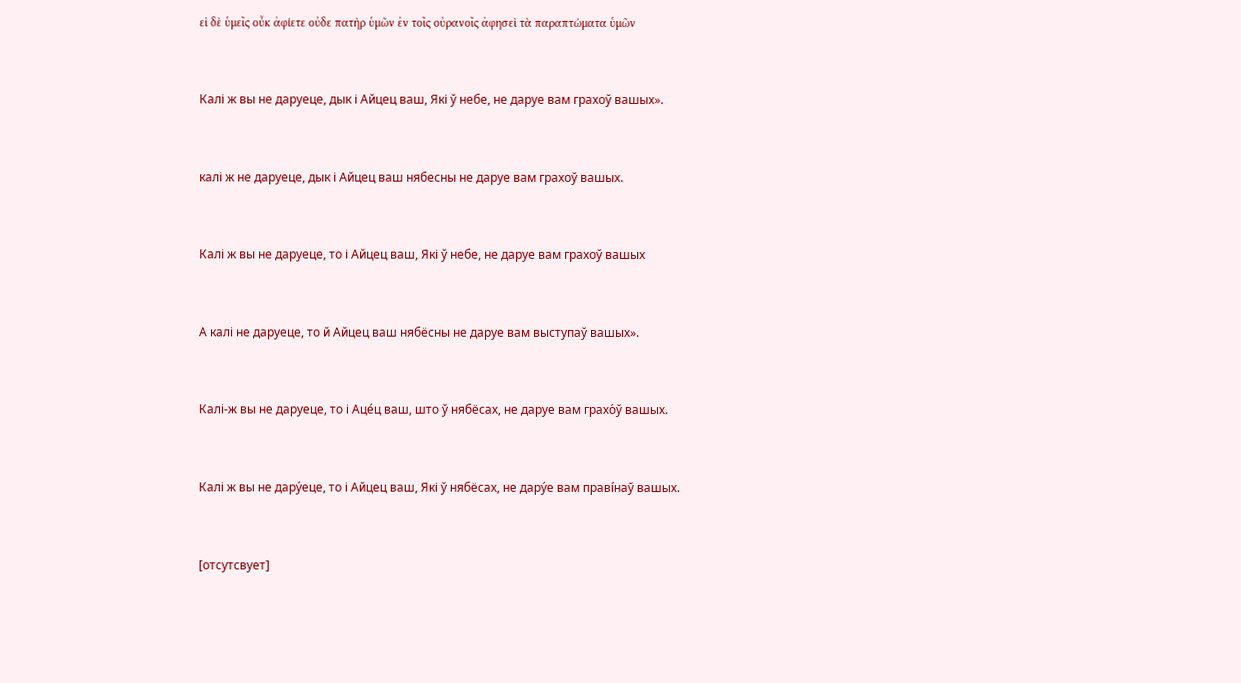εἰ δὲ ὑμεῖς οὖκ ἀφίετε οὐδε πατὴρ ὑμῶν ἐν τοῖς οὐρανοῖς ἀφησεὶ τὰ παραπτώματα ὑμῶν



Калі ж вы не даруеце, дык і Айцец ваш, Які ў небе, не даруе вам грахоў вашых».



калі ж не даруеце, дык і Айцец ваш нябесны не даруе вам грахоў вашых.



Калі ж вы не даруеце, то і Айцец ваш, Які ў небе, не даруе вам грахоў вашых



А калі не даруеце, то й Айцец ваш нябёсны не даруе вам выступаў вашых».



Калі-ж вы не даруеце, то і Аце́ц ваш, што ў нябёсах, не даруе вам грахо́ў вашых.



Калі ж вы не дару́еце, то і Айцец ваш, Які ў нябёсах, не дару́е вам правíнаў вашых.



[отсутсвует]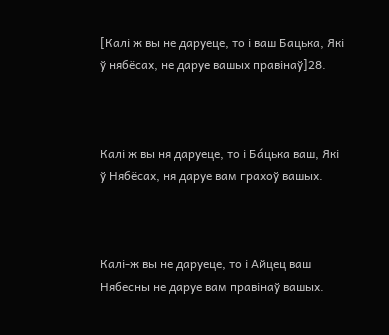[Калі ж вы не даруеце, то і ваш Бацька, Які ў нябёсах, не даруе вашых правінаў]28.



Калі ж вы ня даруеце, то і Ба́цька ваш, Які ў Нябёсах, ня даруе вам грахоў вашых.



Калі-ж вы не даруеце, то і Айцец ваш Нябесны не даруе вам правінаў вашых.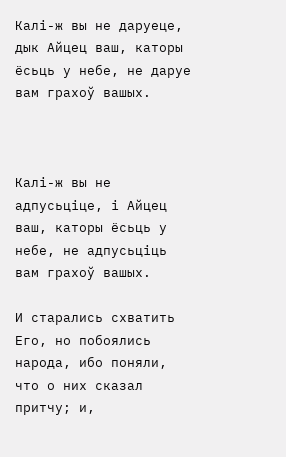Калі-ж вы не даруеце, дык Айцец ваш, каторы ёсьць у небе, не даруе вам грахоў вашых.



Калі-ж вы не адпусьціце, і Айцец ваш, каторы ёсьць у небе, не адпусьціць вам грахоў вашых.

И старались схватить Его, но побоялись народа, ибо поняли, что о них сказал притчу; и,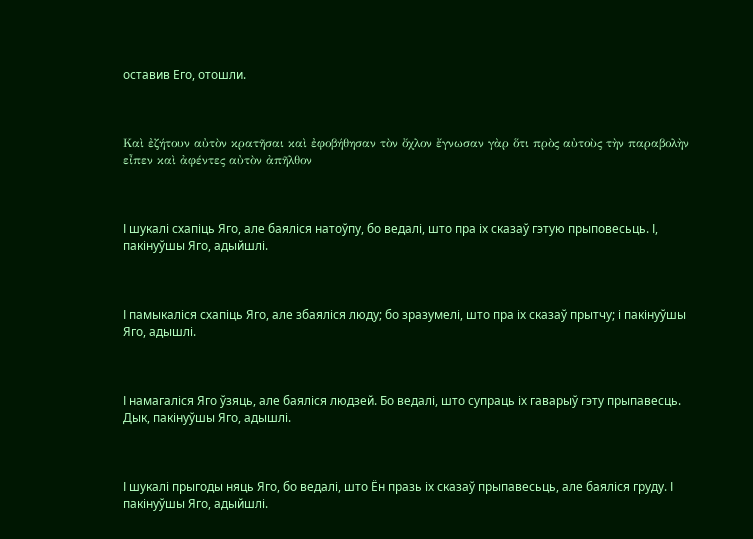оставив Его, отошли.



Καὶ ἐζήτουν αὐτὸν κρατῆσαι καὶ ἐφοβήθησαν τὸν ὄχλον ἔγνωσαν γὰρ ὅτι πρὸς αὐτοὺς τὴν παραβολὴν εἶπεν καὶ ἀφέντες αὐτὸν ἀπῆλθον



І шукалі схапіць Яго, але баяліся натоўпу, бо ведалі, што пра іх сказаў гэтую прыповесьць. І, пакінуўшы Яго, адыйшлі.



І памыкаліся схапіць Яго, але збаяліся люду; бо зразумелі, што пра іх сказаў прытчу; і пакінуўшы Яго, адышлі.



І намагаліся Яго ўзяць, але баяліся людзей. Бо ведалі, што супраць іх гаварыў гэту прыпавесць. Дык, пакінуўшы Яго, адышлі.



І шукалі прыгоды няць Яго, бо ведалі, што Ён празь іх сказаў прыпавесьць, але баяліся груду. І пакінуўшы Яго, адыйшлі.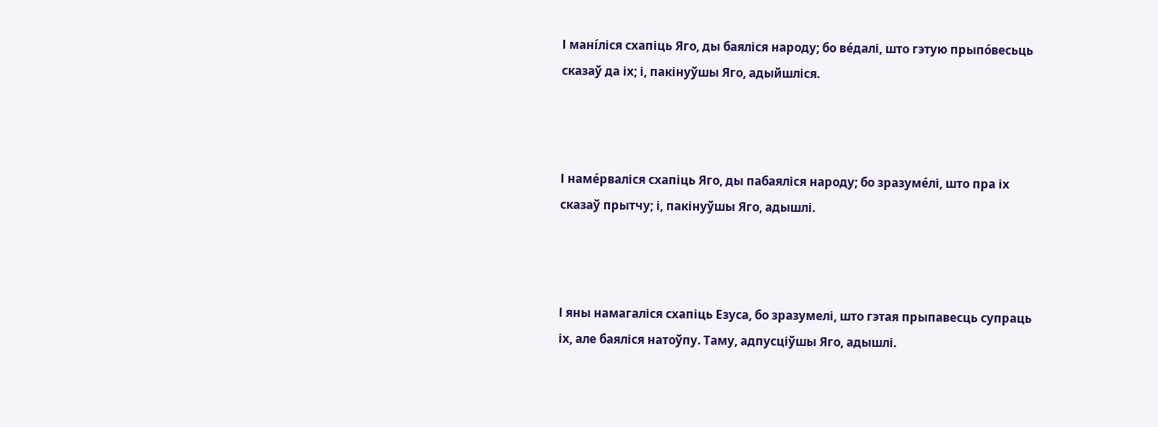І манíліся схапіць Яго, ды баяліся народу; бо ве́далі, што гэтую прыпо́весьць сказаў да іх; і, пакінуўшы Яго, адыйшліся.



І наме́рваліся схапіць Яго, ды пабаяліся народу; бо зразуме́лі, што пра іх сказаў прытчу; і, пакінуўшы Яго, адышлі.



І яны намагаліся схапіць Езуса, бо зразумелі, што гэтая прыпавесць супраць іх, але баяліся натоўпу. Таму, адпусціўшы Яго, адышлі.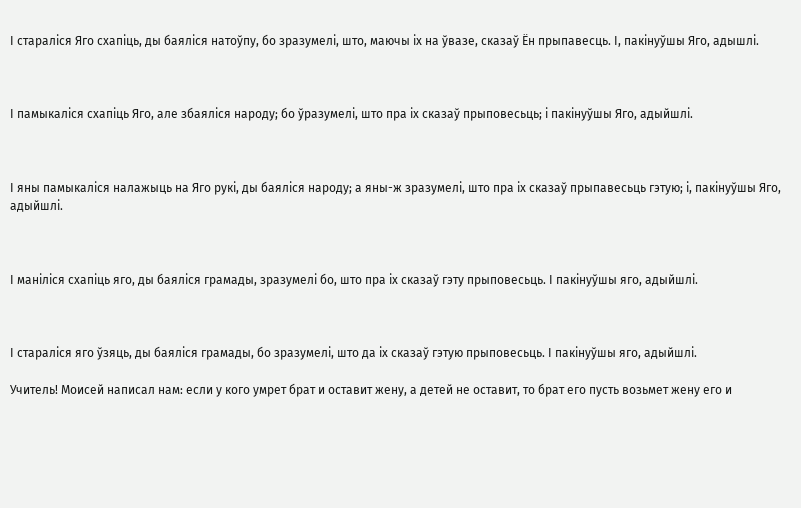І стараліся Яго схапіць, ды баяліся натоўпу, бо зразумелі, што, маючы іх на ўвазе, сказаў Ён прыпавесць. І, пакінуўшы Яго, адышлі.



І памыкаліся схапіць Яго, але збаяліся народу; бо ўразумелі, што пра іх сказаў прыповесьць; і пакінуўшы Яго, адыйшлі.



І яны памыкаліся налажыць на Яго рукі, ды баяліся народу; а яны-ж зразумелі, што пра іх сказаў прыпавесьць гэтую; і, пакінуўшы Яго, адыйшлі.



І маніліся схапіць яго, ды баяліся грамады, зразумелі бо, што пра іх сказаў гэту прыповесьць. І пакінуўшы яго, адыйшлі.



І стараліся яго ўзяць, ды баяліся грамады, бо зразумелі, што да іх сказаў гэтую прыповесьць. І пакінуўшы яго, адыйшлі.

Учитель! Моисей написал нам: если у кого умрет брат и оставит жену, а детей не оставит, то брат его пусть возьмет жену его и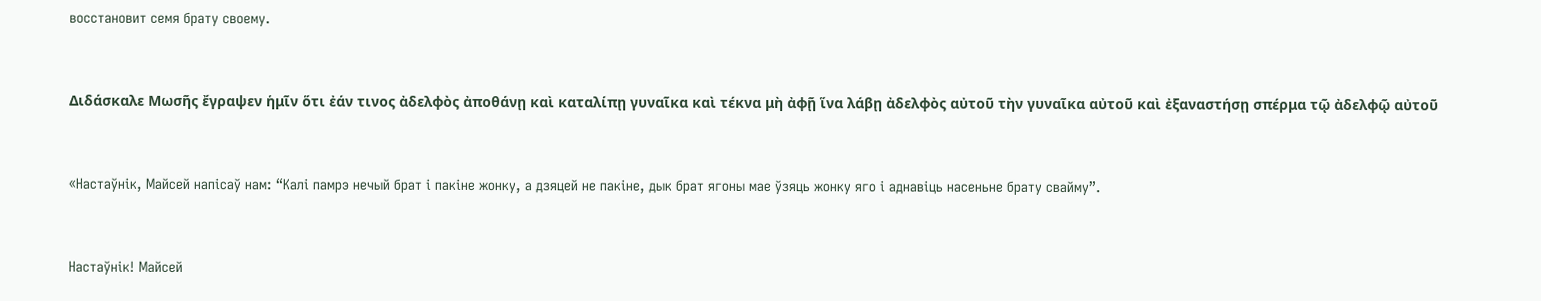восстановит семя брату своему.



Διδάσκαλε Μωσῆς ἔγραψεν ἡμῖν ὅτι ἐάν τινος ἀδελφὸς ἀποθάνῃ καὶ καταλίπῃ γυναῖκα καὶ τέκνα μὴ ἀφῇ ἵνα λάβῃ ἀδελφὸς αὐτοῦ τὴν γυναῖκα αὐτοῦ καὶ ἐξαναστήσῃ σπέρμα τῷ ἀδελφῷ αὐτοῦ



«Настаўнік, Майсей напісаў нам: “Калі памрэ нечый брат і пакіне жонку, а дзяцей не пакіне, дык брат ягоны мае ўзяць жонку яго і аднавіць насеньне брату свайму”.



Настаўнік! Майсей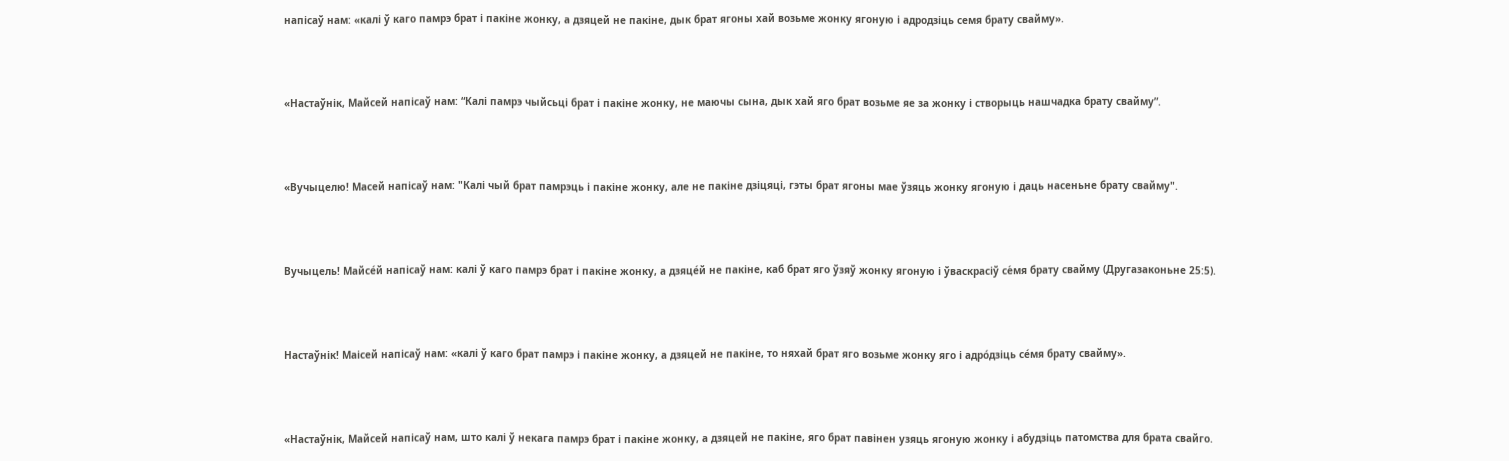напісаў нам: «калі ў каго памрэ брат і пакіне жонку, а дзяцей не пакіне, дык брат ягоны хай возьме жонку ягоную і адродзіць семя брату свайму».



«Настаўнік, Майсей напісаў нам: “Калі памрэ чыйсьці брат і пакіне жонку, не маючы сына, дык хай яго брат возьме яе за жонку і створыць нашчадка брату свайму”.



«Вучыцелю! Масей напісаў нам: "Калі чый брат памрэць і пакіне жонку, але не пакіне дзіцяці, гэты брат ягоны мае ўзяць жонку ягоную і даць насеньне брату свайму".



Вучыцель! Майсе́й напісаў нам: калі ў каго памрэ брат і пакіне жонку, а дзяце́й не пакіне, каб брат яго ўзяў жонку ягоную і ўваскрасіў се́мя брату свайму (Другазаконьне 25:5).



Настаўнік! Маісей напісаў нам: «калі ў каго брат памрэ і пакіне жонку, а дзяцей не пакіне, то няхай брат яго возьме жонку яго і адро́дзіць се́мя брату свайму».



«Настаўнік, Майсей напісаў нам, што калі ў некага памрэ брат і пакіне жонку, а дзяцей не пакіне, яго брат павінен узяць ягоную жонку і абудзіць патомства для брата свайго.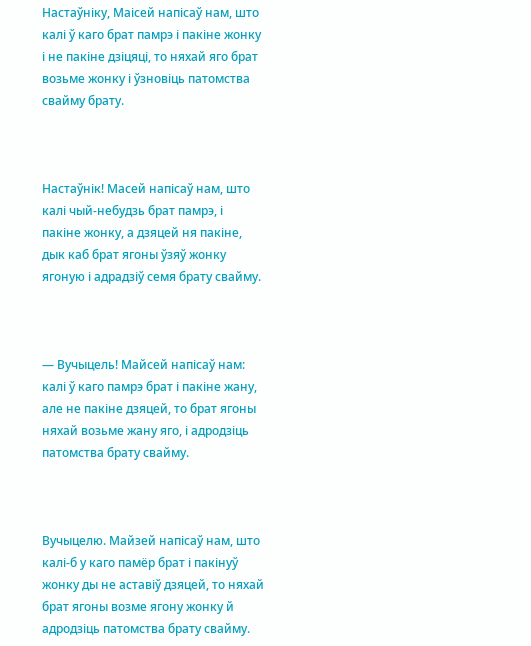Настаўніку, Маісей напісаў нам, што калі ў каго брат памрэ і пакіне жонку і не пакіне дзіцяці, то няхай яго брат возьме жонку і ўзновіць патомства свайму брату.



Настаўнік! Масей напісаў нам, што калі чый-небудзь брат памрэ, і пакіне жонку, а дзяцей ня пакіне, дык каб брат ягоны ўзяў жонку ягоную і адрадзіў семя брату свайму.



— Вучыцель! Майсей напісаў нам: калі ў каго памрэ брат і пакіне жану, але не пакіне дзяцей, то брат ягоны няхай возьме жану яго, і адродзіць патомства брату свайму.



Вучыцелю. Майзей напісаў нам, што калі-б у каго памёр брат і пакінуў жонку ды не аставіў дзяцей, то няхай брат ягоны возме ягону жонку й адродзіць патомства брату свайму.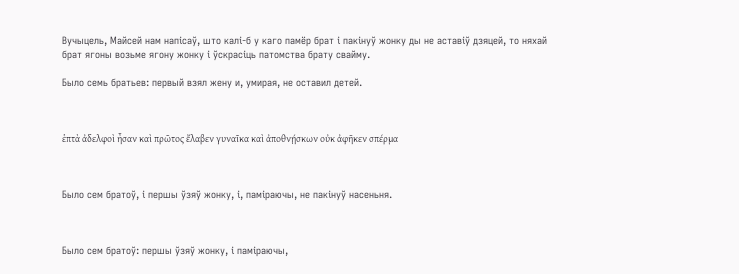Вучыцель, Майсей нам напісаў, што калі-б у каго памёр брат і пакінуў жонку ды не аставіў дзяцей, то няхай брат ягоны возьме ягону жонку і ўскрасіць патомства брату свайму.

Было семь братьев: первый взял жену и, умирая, не оставил детей.



ἑπτὰ ἀδελφοὶ ἦσαν καὶ πρῶτος ἔλαβεν γυναῖκα καὶ ἀποθνῄσκων οὐκ ἀφῆκεν σπέρμα



Было сем братоў, і першы ўзяў жонку, і, паміраючы, не пакінуў насеньня.



Было сем братоў: першы ўзяў жонку, і паміраючы,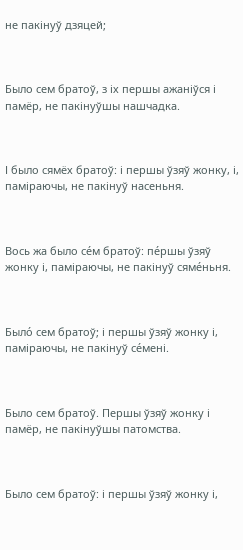не пакінуў дзяцей;



Было сем братоў, з іх першы ажаніўся і памёр, не пакінуўшы нашчадка.



І было сямёх братоў: і першы ўзяў жонку, і, паміраючы, не пакінуў насеньня.



Вось жа было се́м братоў: пе́ршы ўзяў жонку і, паміраючы, не пакінуў сяме́ньня.



Было́ сем братоў; і першы ўзяў жонку і, паміраючы, не пакінуў се́мені.



Было сем братоў. Першы ўзяў жонку і памёр, не пакінуўшы патомства.



Было сем братоў: і першы ўзяў жонку і,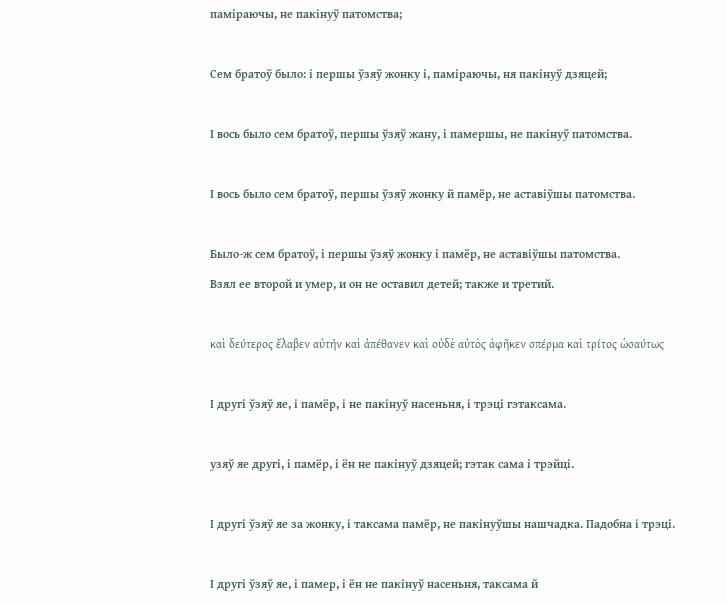паміраючы, не пакінуў патомства;



Сем братоў было: і першы ўзяў жонку і, паміраючы, ня пакінуў дзяцей;



І вось было сем братоў, першы ўзяў жану, і памершы, не пакінуў патомства.



І вось было сем братоў, першы ўзяў жонку й памёр, не аставіўшы патомства.



Было-ж сем братоў, і першы ўзяў жонку і памёр, не аставіўшы патомства.

Взял ее второй и умер, и он не оставил детей; также и третий.



καὶ δεύτερος ἔλαβεν αὐτήν καὶ ἀπέθανεν καὶ οὐδὲ αὐτὸς ἀφῆκεν σπέρμα καὶ τρίτος ὡσαύτως



І другі ўзяў яе, і памёр, і не пакінуў насеньня, і трэці гэтаксама.



узяў яе другі, і памёр, і ён не пакінуў дзяцей; гэтак сама і трэйці.



І другі ўзяў яе за жонку, і таксама памёр, не пакінуўшы нашчадка. Падобна і трэці.



І другі ўзяў яе, і памер, і ён не пакінуў насеньня, таксама й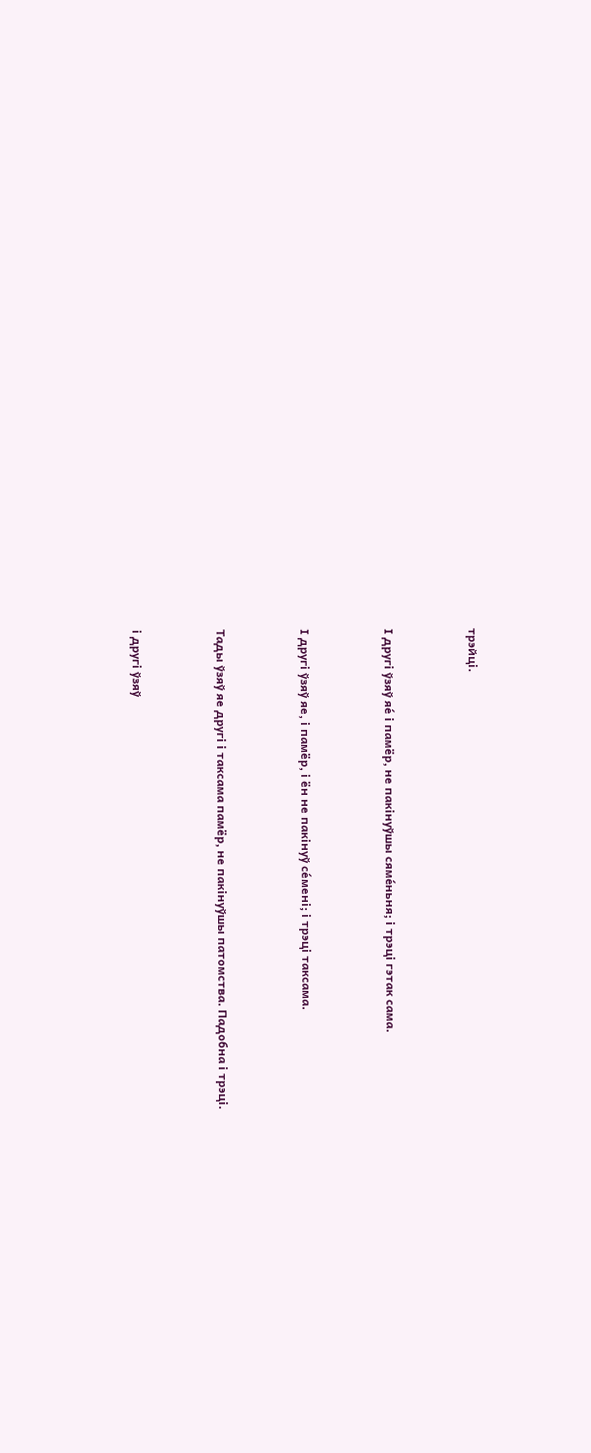трэйці.



І другі ўзяў яе́ і памёр, не пакінуўшы сяме́ньня; і трэці гэтак сама.



І другі ўзяў яе, і памёр, і ён не пакінуў се́мені; і трэці таксама.



Тады ўзяў яе другі і таксама памёр, не пакінуўшы патомства. Падобна і трэці.



і другі ўзяў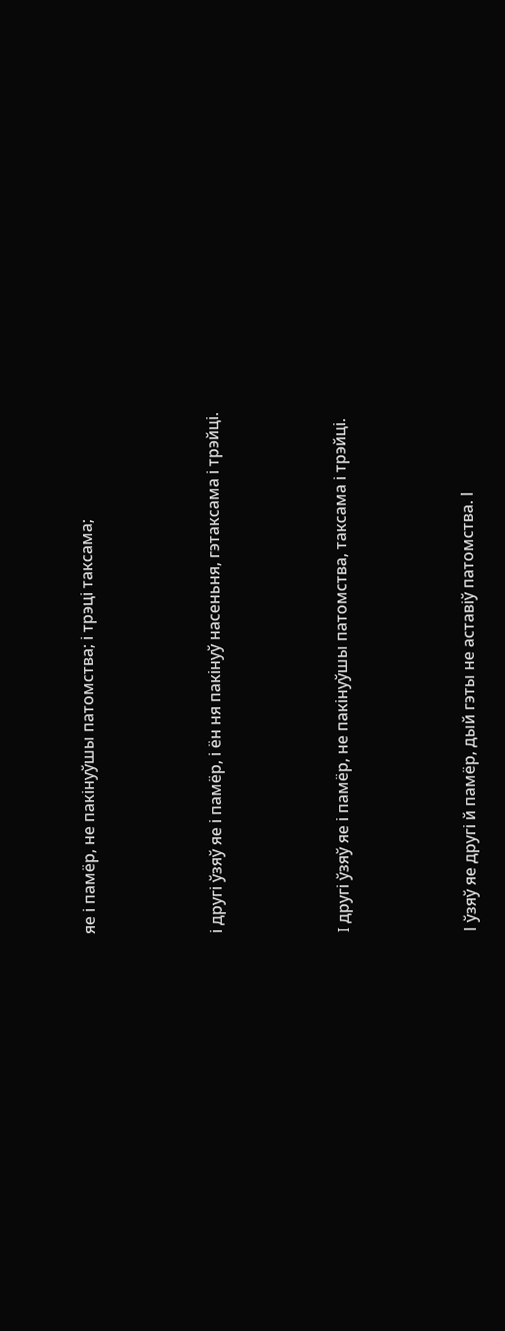яе і памёр, не пакінуўшы патомства; і трэці таксама;



і другі ўзяў яе і памёр, і ён ня пакінуў насеньня, гэтаксама і трэйці.



I другі ўзяў яе і памёр, не пакінуўшы патомства, таксама і трэйці.



І ўзяў яе другі й памёр, дый гэты не аставіў патомства. І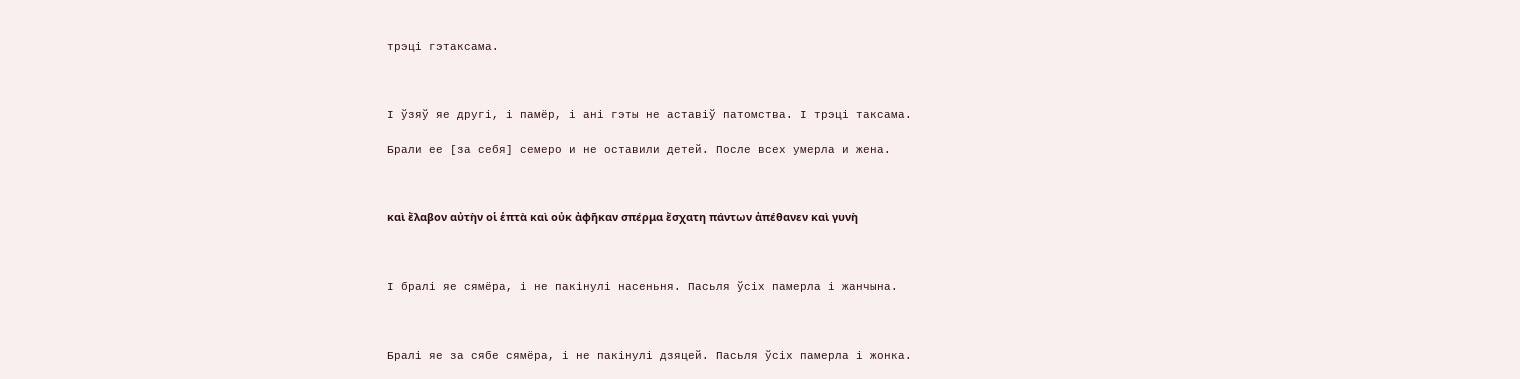трэці гэтаксама.



І ўзяў яе другі, і памёр, і ані гэты не аставіў патомства. І трэці таксама.

Брали ее [за себя] семеро и не оставили детей. После всех умерла и жена.



καὶ ἔλαβον αὐτὴν οἱ ἑπτὰ καὶ οὐκ ἀφῆκαν σπέρμα ἔσχατη πάντων ἀπέθανεν καὶ γυνὴ



І бралі яе сямёра, і не пакінулі насеньня. Пасьля ўсіх памерла і жанчына.



Бралі яе за сябе сямёра, і не пакінулі дзяцей. Пасьля ўсіх памерла і жонка.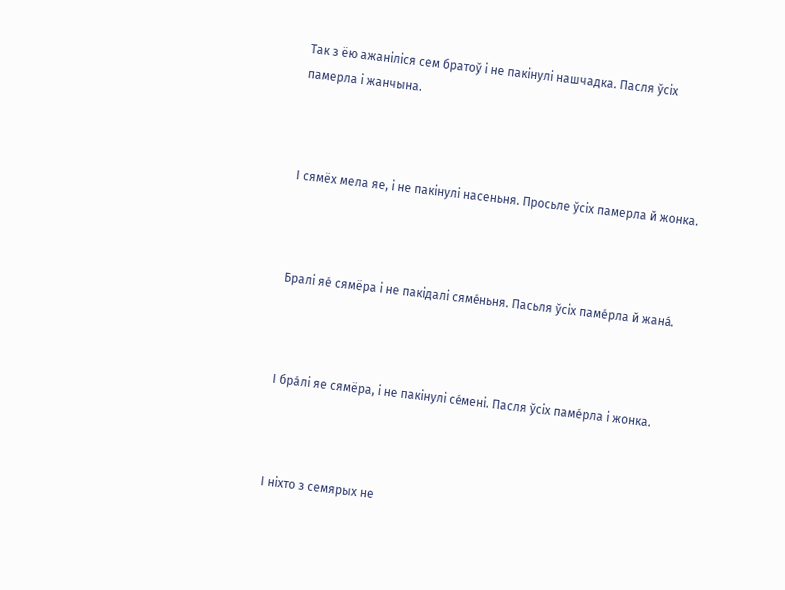Так з ёю ажаніліся сем братоў і не пакінулі нашчадка. Пасля ўсіх памерла і жанчына.



І сямёх мела яе, і не пакінулі насеньня. Просьле ўсіх памерла й жонка.



Бралі яе́ сямёра і не пакідалі сяме́ньня. Пасьля ўсіх паме́рла й жана́.



І бра́лі яе сямёра, і не пакінулі се́мені. Пасля ўсіх паме́рла і жонка.



І ніхто з семярых не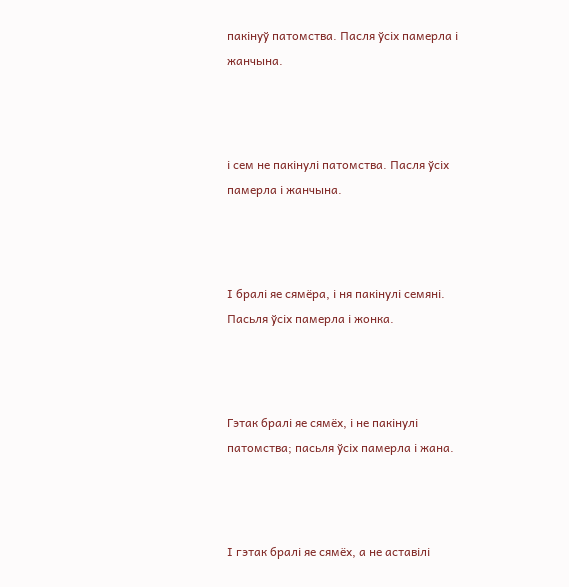пакінуў патомства. Пасля ўсіх памерла і жанчына.



і сем не пакінулі патомства. Пасля ўсіх памерла і жанчына.



І бралі яе сямёра, і ня пакінулі семяні. Пасьля ўсіх памерла і жонка.



Гэтак бралі яе сямёх, і не пакінулі патомства; пасьля ўсіх памерла і жана.



І гэтак бралі яе сямёх, а не аставілі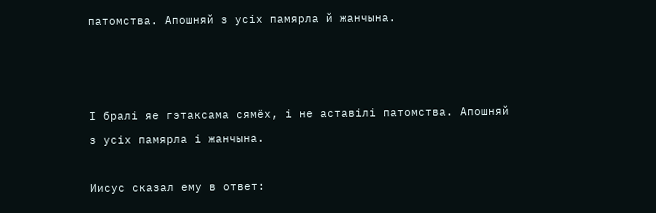патомства. Апошняй з усіх памярла й жанчына.



І бралі яе гэтаксама сямёх, і не аставілі патомства. Апошняй з усіх памярла і жанчына.

Иисус сказал ему в ответ: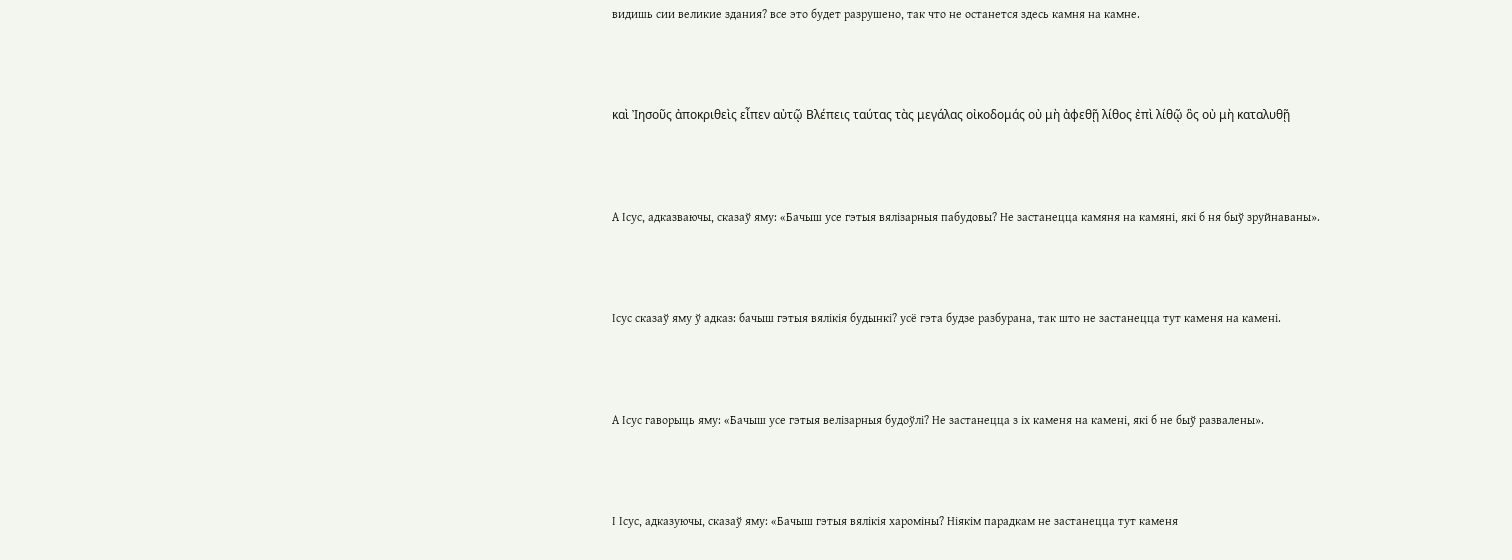видишь сии великие здания? все это будет разрушено, так что не останется здесь камня на камне.



καὶ Ἰησοῦς ἀποκριθεὶς εἶπεν αὐτῷ Βλέπεις ταύτας τὰς μεγάλας οἰκοδομάς οὐ μὴ ἀφεθῇ λίθος ἐπὶ λίθῷ ὃς οὐ μὴ καταλυθῇ



А Ісус, адказваючы, сказаў яму: «Бачыш усе гэтыя вялізарныя пабудовы? Не застанецца камяня на камяні, які б ня быў зруйнаваны».



Ісус сказаў яму ў адказ: бачыш гэтыя вялікія будынкі? усё гэта будзе разбурана, так што не застанецца тут каменя на камені.



А Ісус гаворыць яму: «Бачыш усе гэтыя велізарныя будоўлі? Не застанецца з іх каменя на камені, які б не быў развалены».



І Ісус, адказуючы, сказаў яму: «Бачыш гэтыя вялікія хароміны? Ніякім парадкам не застанецца тут каменя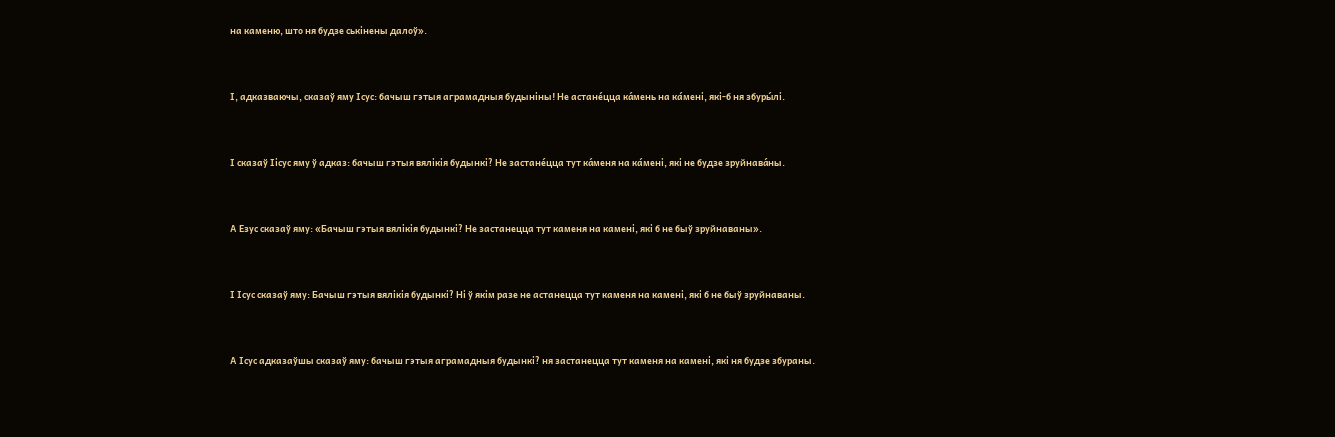на каменю, што ня будзе ськінены далоў».



І, адказваючы, сказаў яму Ісус: бачыш гэтыя аграмадныя будыніны! Не астане́цца ка́мень на ка́мені, які-б ня збуры́лі.



І сказаў Іісус яму ў адказ: бачыш гэтыя вялікія будынкі? Не застане́цца тут ка́меня на ка́мені, які не будзе зруйнава́ны.



А Езус сказаў яму: «Бачыш гэтыя вялікія будынкі? Не застанецца тут каменя на камені, які б не быў зруйнаваны».



І Ісус сказаў яму: Бачыш гэтыя вялікія будынкі? Ні ў якім разе не астанецца тут каменя на камені, які б не быў зруйнаваны.



А Ісус адказаўшы сказаў яму: бачыш гэтыя аграмадныя будынкі? ня застанецца тут каменя на камені, які ня будзе збураны.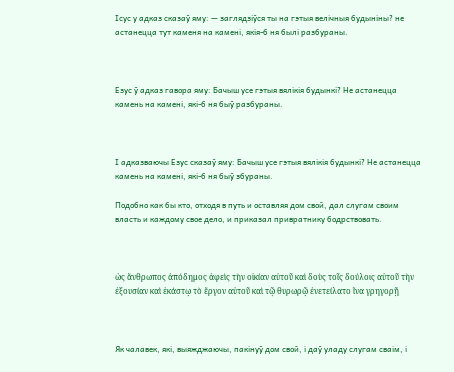Ісус у адказ сказаў яму: — заглядзіўся ты на гэтыя велічныя будыніны? не астанецца тут каменя на камені, якія-б ня былі разбураны.



Езус ў адказ гавора яму: Бачыш усе гэтыя вялікія будынкі? Не астанецца камень на камені, які-б ня быў разбураны.



І адказваючы Езус сказаў яму: Бачыш усе гэтыя вялікія будынкі? Не астанецца камень на камені, які-б ня быў збураны.

Подобно как бы кто, отходя в путь и оставляя дом свой, дал слугам своим власть и каждому свое дело, и приказал привратнику бодрствовать.



ὡς ἄνθρωπος ἀπόδημος ἀφεὶς τὴν οἰκίαν αὐτοῦ καὶ δοὺς τοῖς δούλοις αὐτοῦ τὴν ἐξουσίαν καὶ ἑκάστῳ τὸ ἔργον αὐτοῦ καὶ τῷ θυρωρῷ ἐνετείλατο ἵνα γρηγορῇ



Як чалавек, які, выяжджаючы, пакінуў дом свой, і даў уладу слугам сваім, і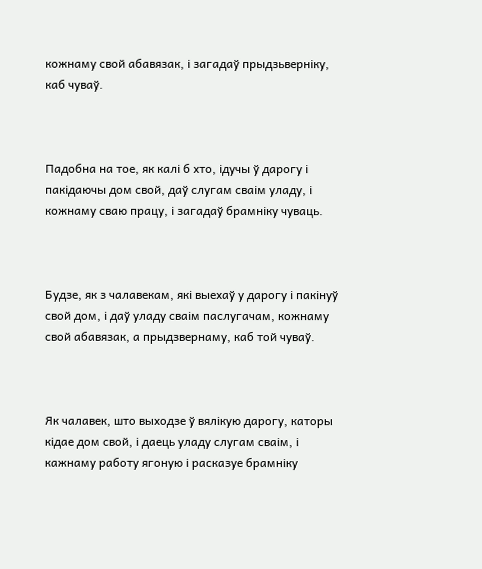кожнаму свой абавязак, і загадаў прыдзьверніку, каб чуваў.



Падобна на тое, як калі б хто, ідучы ў дарогу і пакідаючы дом свой, даў слугам сваім уладу, і кожнаму сваю працу, і загадаў брамніку чуваць.



Будзе, як з чалавекам, які выехаў у дарогу і пакінуў свой дом, і даў уладу сваім паслугачам, кожнаму свой абавязак, а прыдзвернаму, каб той чуваў.



Як чалавек, што выходзе ў вялікую дарогу, каторы кідае дом свой, і даець уладу слугам сваім, і кажнаму работу ягоную і расказуе брамніку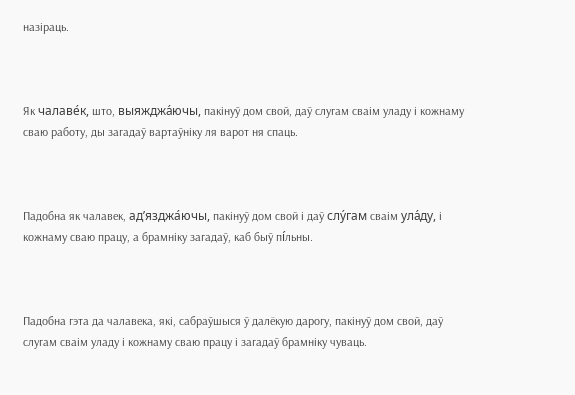назіраць.



Як чалаве́к, што, выяжджа́ючы, пакінуў дом свой, даў слугам сваім уладу і кожнаму сваю работу, ды загадаў вартаўніку ля варот ня спаць.



Падобна як чалавек, ад’язджа́ючы, пакінуў дом свой і даў слу́гам сваім ула́ду, і кожнаму сваю працу, а брамніку загадаў, каб быў пíльны.



Падобна гэта да чалавека, які, сабраўшыся ў далёкую дарогу, пакінуў дом свой, даў слугам сваім уладу і кожнаму сваю працу і загадаў брамніку чуваць.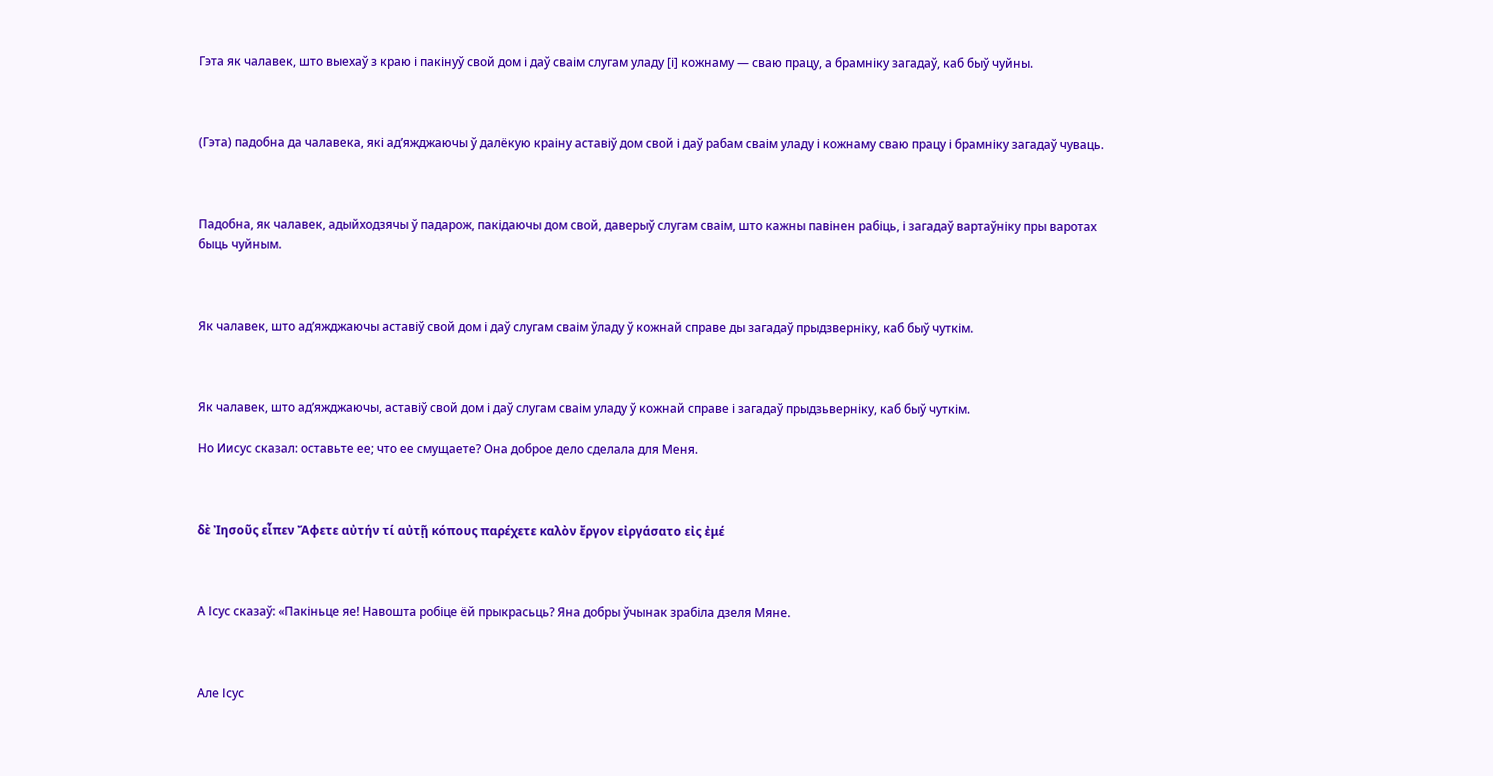Гэта як чалавек, што выехаў з краю і пакінуў свой дом і даў сваім слугам уладу [і] кожнаму — сваю працу, а брамніку загадаў, каб быў чуйны.



(Гэта) падобна да чалавека, які ад’яжджаючы ў далёкую краіну аставіў дом свой і даў рабам сваім уладу і кожнаму сваю працу і брамніку загадаў чуваць.



Падобна, як чалавек, адыйходзячы ў падарож, пакідаючы дом свой, даверыў слугам сваім, што кажны павінен рабіць, і загадаў вартаўніку пры варотах быць чуйным.



Як чалавек, што ад’яжджаючы аставіў свой дом і даў слугам сваім ўладу ў кожнай справе ды загадаў прыдзверніку, каб быў чуткім.



Як чалавек, што ад’яжджаючы, аставіў свой дом і даў слугам сваім уладу ў кожнай справе і загадаў прыдзьверніку, каб быў чуткім.

Но Иисус сказал: оставьте ее; что ее смущаете? Она доброе дело сделала для Меня.



δὲ Ἰησοῦς εἶπεν Ἄφετε αὐτήν τί αὐτῇ κόπους παρέχετε καλὸν ἔργον εἰργάσατο εἰς ἐμέ



А Ісус сказаў: «Пакіньце яе! Навошта робіце ёй прыкрасьць? Яна добры ўчынак зрабіла дзеля Мяне.



Але Ісус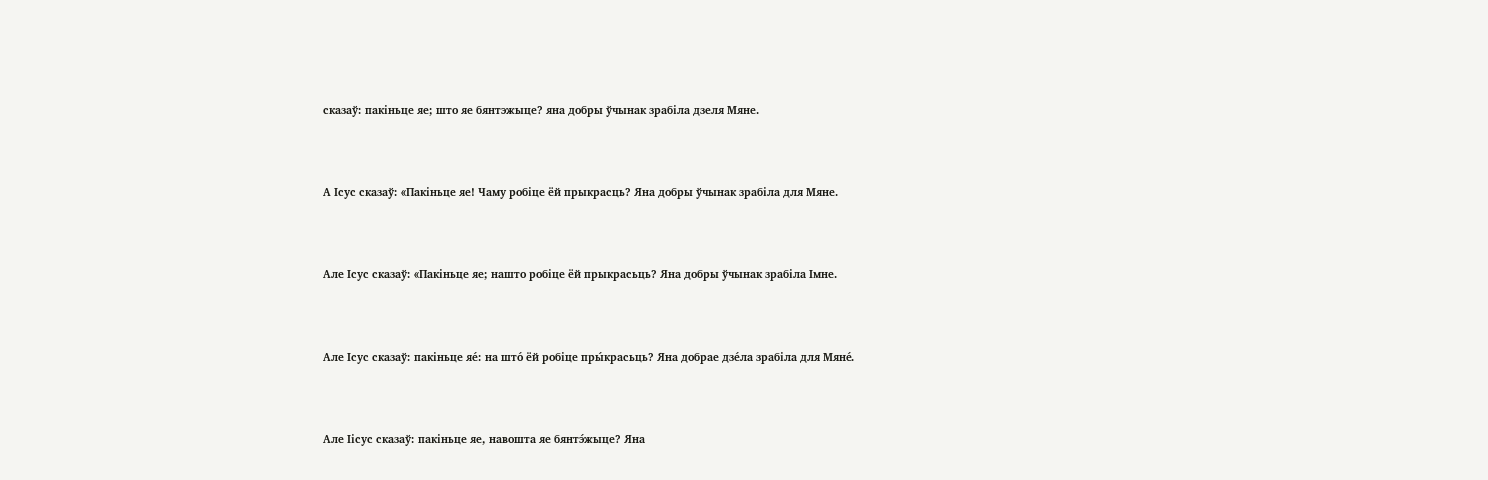сказаў: пакіньце яе; што яе бянтэжыце? яна добры ўчынак зрабіла дзеля Мяне.



А Ісус сказаў: «Пакіньце яе! Чаму робіце ёй прыкрасць? Яна добры ўчынак зрабіла для Мяне.



Але Ісус сказаў: «Пакіньце яе; нашто робіце ёй прыкрасьць? Яна добры ўчынак зрабіла Імне.



Але Ісус сказаў: пакіньце яе́: на што́ ёй робіце пры́красьць? Яна добрае дзе́ла зрабіла для Мяне́.



Але Іісус сказаў: пакіньце яе, навошта яе бянтэ́жыце? Яна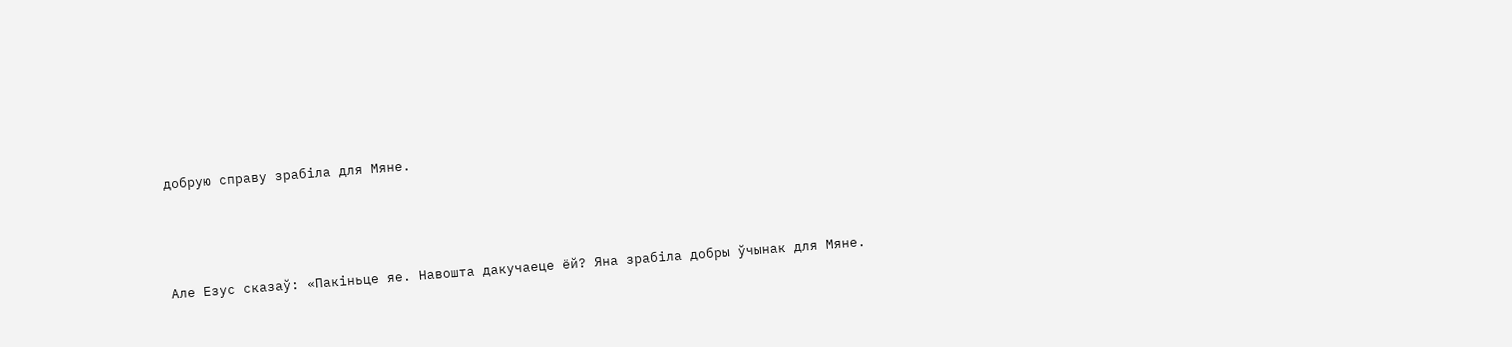добрую справу зрабіла для Мяне.



Але Езус сказаў: «Пакіньце яе. Навошта дакучаеце ёй? Яна зрабіла добры ўчынак для Мяне.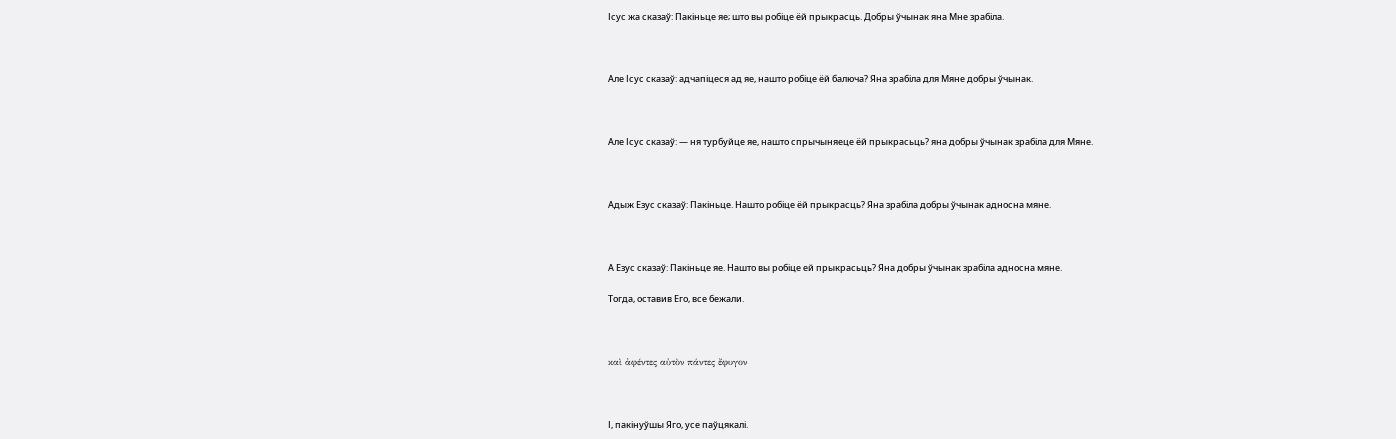Ісус жа сказаў: Пакіньце яе; што вы робіце ёй прыкрасць. Добры ўчынак яна Мне зрабіла.



Але Ісус сказаў: адчапіцеся ад яе, нашто робіце ёй балюча? Яна зрабіла для Мяне добры ўчынак.



Але Ісус сказаў: — ня турбуйце яе, нашто спрычыняеце ёй прыкрасьць? яна добры ўчынак зрабіла для Мяне.



Адыж Езус сказаў: Пакіньце. Нашто робіце ёй прыкрасць? Яна зрабіла добры ўчынак адносна мяне.



А Езус сказаў: Пакіньце яе. Нашто вы робіце ей прыкрасьць? Яна добры ўчынак зрабіла адносна мяне.

Тогда, оставив Его, все бежали.



καὶ ἀφέντες αὐτὸν πάντες ἔφυγον



І, пакінуўшы Яго, усе паўцякалі.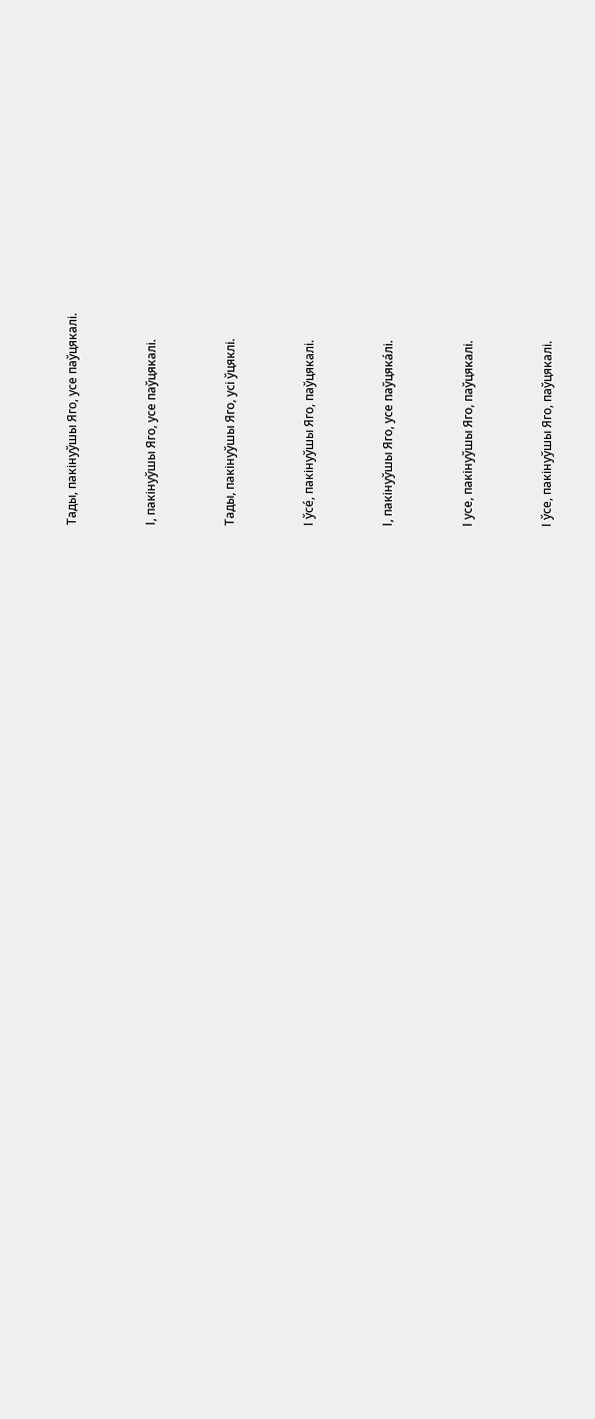Тады, пакінуўшы Яго, усе паўцякалі.



І, пакінуўшы Яго, усе паўцякалі.



Тады, пакінуўшы Яго, усі ўцяклі.



І ўсе́, пакінуўшы Яго, паўцякалі.



І, пакінуўшы Яго, усе паўцяка́лі.



І усе, пакінуўшы Яго, паўцякалі.



І ўсе, пакінуўшы Яго, паўцякалі.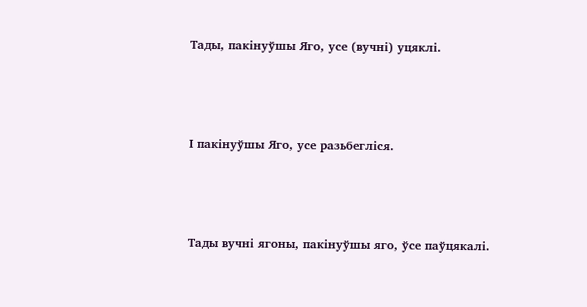Тады, пакінуўшы Яго, усе (вучні) уцяклі.



І пакінуўшы Яго, усе разьбегліся.



Тады вучні ягоны, пакінуўшы яго, ўсе паўцякалі.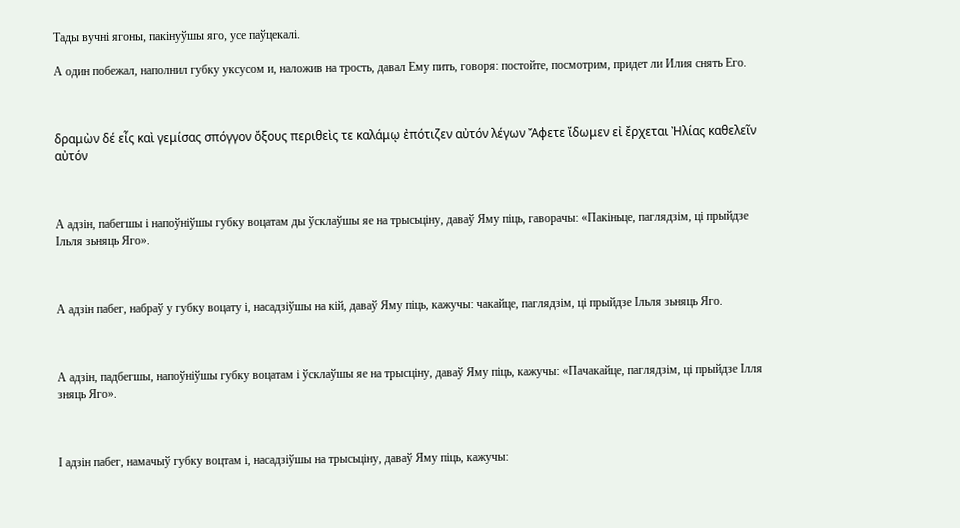Тады вучні ягоны, пакінуўшы яго, усе паўцекалі.

А один побежал, наполнил губку уксусом и, наложив на трость, давал Ему пить, говоря: постойте, посмотрим, придет ли Илия снять Его.



δραμὼν δέ εἶς καὶ γεμίσας σπόγγον ὄξους περιθεὶς τε καλάμῳ ἐπότιζεν αὐτόν λέγων Ἄφετε ἴδωμεν εἰ ἔρχεται Ἠλίας καθελεῖν αὐτόν



А адзін, пабегшы і напоўніўшы губку воцатам ды ўсклаўшы яе на трысьціну, даваў Яму піць, гаворачы: «Пакіньце, паглядзім, ці прыйдзе Ільля зьняць Яго».



А адзін пабег, набраў у губку воцату і, насадзіўшы на кій, даваў Яму піць, кажучы: чакайце, паглядзім, ці прыйдзе Ільля зьняць Яго.



А адзін, падбегшы, напоўніўшы губку воцатам і ўсклаўшы яе на трысціну, даваў Яму піць, кажучы: «Пачакайце, паглядзім, ці прыйдзе Ілля зняць Яго».



І адзін пабег, намачыў губку воцтам і, насадзіўшы на трысьціну, даваў Яму піць, кажучы: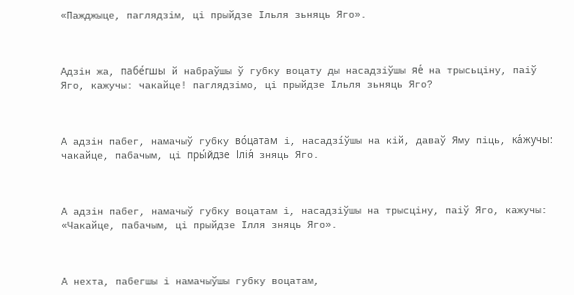«Пажджыце, паглядзім, ці прыйдзе Ільля зьняць Яго».



Адзін жа, пабе́гшы й набраўшы ў губку воцату ды насадзіўшы яе́ на трысьціну, паіў Яго, кажучы: чакайце! паглядзімо, ці прыйдзе Ільля зьняць Яго?



А адзін пабег, намачыў губку во́цатам і, насадзíўшы на кій, даваў Яму піць, ка́жучы: чакайце, пабачым, ці пры́йдзе Ілія́ зняць Яго.



А адзін пабег, намачыў губку воцатам і, насадзіўшы на трысціну, паіў Яго, кажучы: «Чакайце, пабачым, ці прыйдзе Ілля зняць Яго».



А нехта, пабегшы і намачыўшы губку воцатам,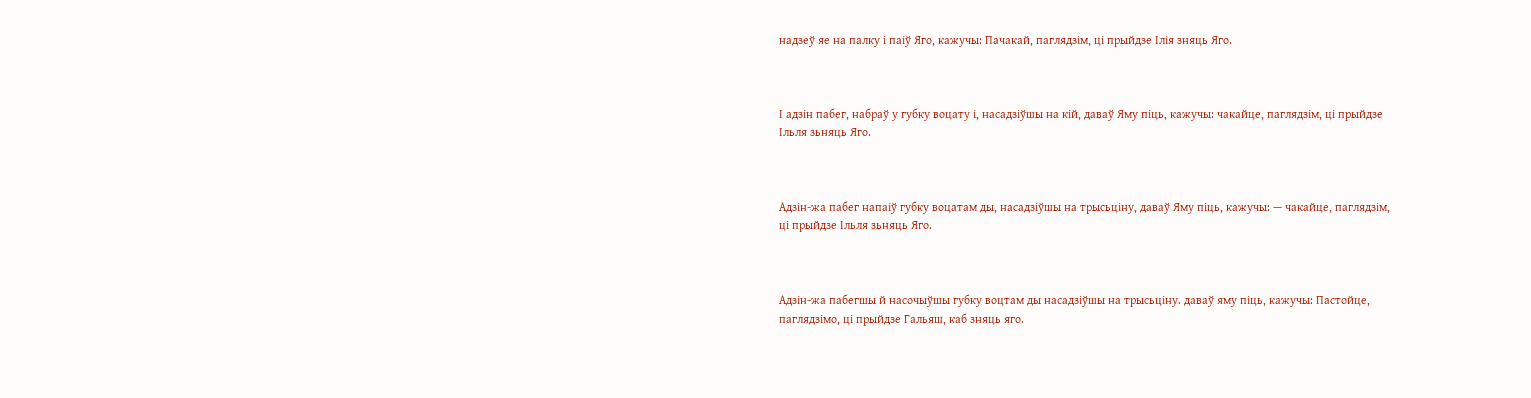надзеў яе на палку і паіў Яго, кажучы: Пачакай, паглядзім, ці прыйдзе Ілія зняць Яго.



І адзін пабег, набраў у губку воцату і, насадзіўшы на кій, даваў Яму піць, кажучы: чакайце, паглядзім, ці прыйдзе Ільля зьняць Яго.



Адзін-жа пабег напаіў губку воцатам ды, насадзіўшы на трысьціну, даваў Яму піць, кажучы: — чакайце, паглядзім, ці прыйдзе Ільля зьняць Яго.



Адзін-жа пабегшы й насочыўшы губку воцтам ды насадзіўшы на трысьціну. даваў яму піць, кажучы: Пастойце, паглядзімо, ці прыйдзе Гальяш, каб зняць яго.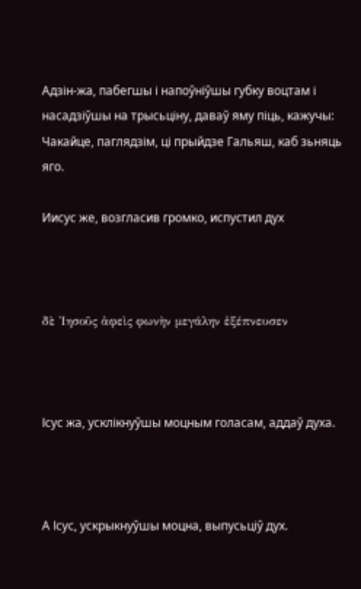Адзін-жа, пабегшы і напоўніўшы губку воцтам і насадзіўшы на трысьціну, даваў яму піць, кажучы: Чакайце, паглядзім, ці прыйдзе Гальяш, каб зьняць яго.

Иисус же, возгласив громко, испустил дух



δὲ Ἰησοῦς ἀφεὶς φωνὴν μεγάλην ἐξέπνευσεν



Ісус жа, усклікнуўшы моцным голасам, аддаў духа.



А Ісус, ускрыкнуўшы моцна, выпусьціў дух.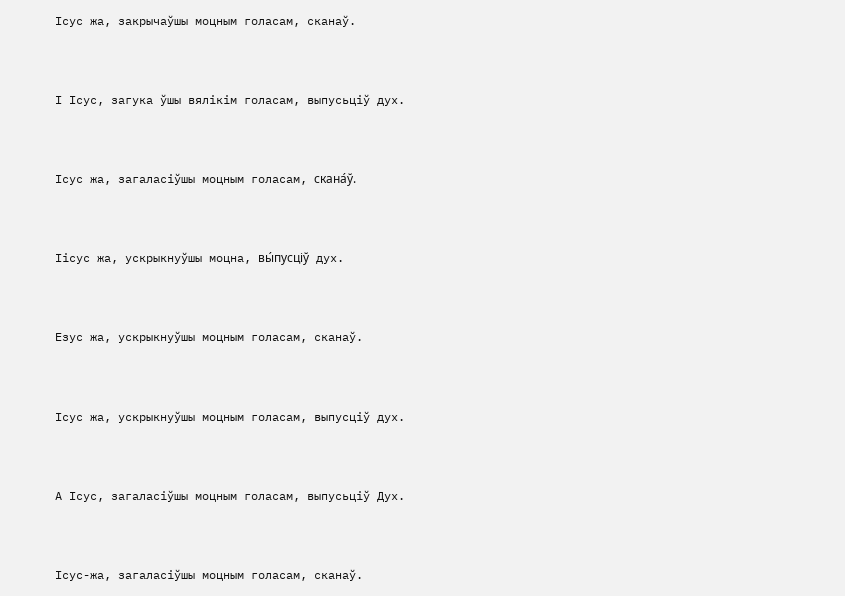Ісус жа, закрычаўшы моцным голасам, сканаў.



І Ісус, загука ўшы вялікім голасам, выпусьціў дух.



Ісус жа, загаласіўшы моцным голасам, скана́ў.



Іісус жа, ускрыкнуўшы моцна, вы́пусціў дух.



Езус жа, ускрыкнуўшы моцным голасам, сканаў.



Ісус жа, ускрыкнуўшы моцным голасам, выпусціў дух.



А Ісус, загаласіўшы моцным голасам, выпусьціў Дух.



Ісус-жа, загаласіўшы моцным голасам, сканаў.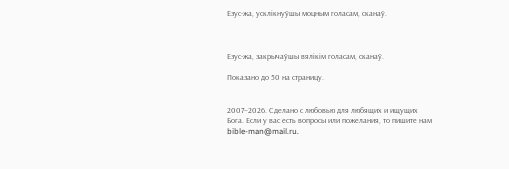Езус-жа, усклікнуўшы моцным голасам, сканаў.



Езус-жа, закрычаўшы вялікім голасам, сканаў.

Показано до 50 на страницу.


2007–2026. Сделано с любовью для любящих и ищущих Бога. Если у вас есть вопросы или пожелания, то пишите нам bible-man@mail.ru.